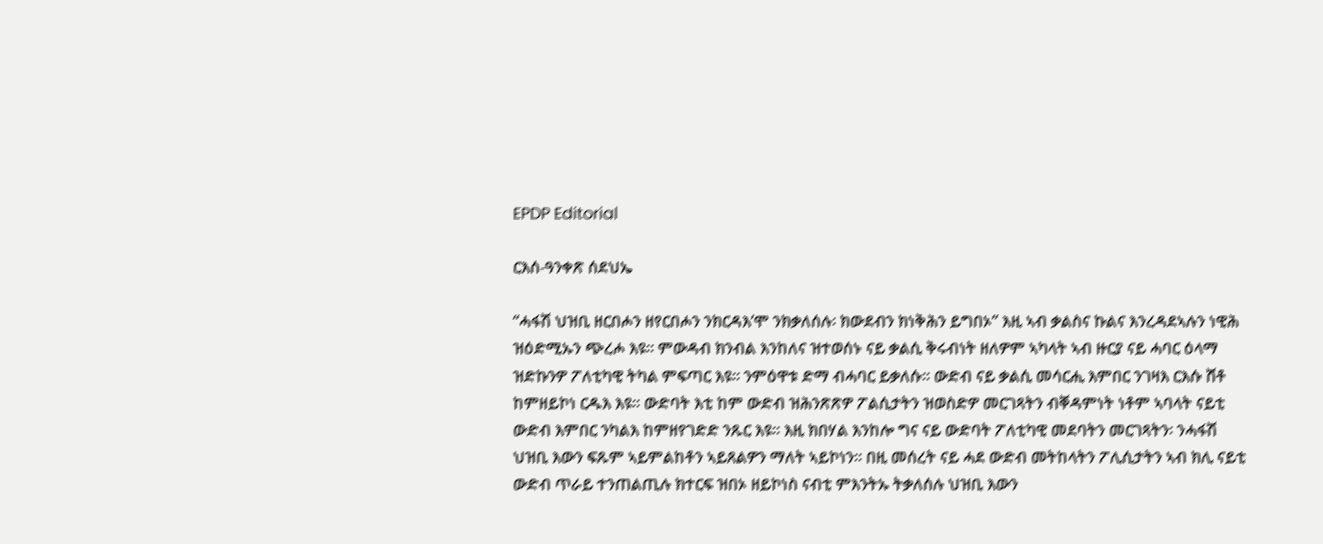EPDP Editorial

ርእሰ-ዓንቀጽ ሰደህኤ

“ሓፋሽ ህዝቢ ዘርበሖን ዘየርበሖን ንክርዳእ’ሞ ንክቃለሰሉ፡ ክውደብን ክነቅሕን ይግበኦ” እዚ ኣብ ቃልስና ኩልና እንረዳደኣሉን ነዊሕ ዝዕድሚኡን ጭረሖ እዩ። ምውዳብ ክንብል እንከለና ዝተወሰኑ ናይ ቃልሲ ቅሩብነት ዘለዎም ኣካላት ኣብ ዙርያ ናይ ሓባር ዕላማ ዝድኩንዎ ፖለቲካዊ ትካል ምፍጣር እዩ። ንምዕዋቱ ድማ ብሓባር ይቃለሱ። ውድብ ናይ ቃልሲ መሳርሒ እምበር ንገዛእ ርእሱ ሸቶ ከምዘይኮነ ርዱእ እዩ። ውድባት እቲ ከም ውድብ ዝሕንጽጽዎ ፖልሲታትን ዝወስድዎ መርገጻትን ብቐዳምነት ነቶም ኣባላት ናይቲ ውድብ እምበር ንካልእ ከምዘየገድድ ንጹር እዩ። እዚ ክበሃል እንከሎ ግና ናይ ውድባት ፖለቲካዊ መደባትን መርገጻትን፡ ንሓፋሽ ህዝቢ እውን ፍጹም ኣይምልከቶን ኣይጸልዎን ማለት ኣይኮነን። በዚ መሰረት ናይ ሓደ ውድብ መትከላትን ፖሊሲታትን ኣብ ክሊ ናይቲ ውድብ ጥራይ ተንጠልጢሉ ክተርፍ ዝበኦ ዘይኮነስ ናብቲ ምእንትኡ ትቃለሰሉ ህዝቢ እውን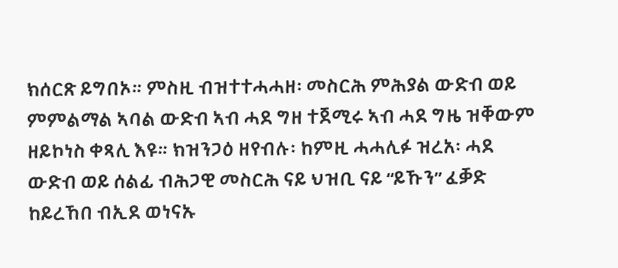ክሰርጽ ይግበኦ። ምስዚ ብዝተተሓሓዘ፡ መስርሕ ምሕያል ውድብ ወይ ምምልማል ኣባል ውድብ ኣብ ሓደ ግዘ ተጀሚሩ ኣብ ሓደ ግዜ ዝቐውም ዘይኮነስ ቀጻሊ እዩ። ክዝንጋዕ ዘየብሉ፡ ከምዚ ሓሓሊፉ ዝረአ፡ ሓደ ውድብ ወይ ሰልፊ ብሕጋዊ መስርሕ ናይ ህዝቢ ናይ “ይኹን” ፈቓድ ከይረኸበ ብኢደ ወነናኡ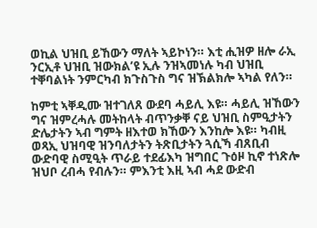ወኪል ህዝቢ ይኸውን ማለት ኣይኮነን። እቲ ሒዝዎ ዘሎ ራኢ ንርኢቶ ህዝቢ ዝውክል’ዩ ኢሉ ንዝኣመነሉ ካብ ህዝቢ ተቐባልነት ንምርካብ ክጉስጉስ ግና ዝኽልክሎ ኣካል የለን።

ከምቲ ኣቐዲሙ ዝተገለጸ ውደባ ሓይሊ እዩ። ሓይሊ ዝኸውን ግና ዝምረሓሉ መትከላት ብጥንቃቐ ናይ ህዝቢ ስምዒታትን ድሌታትን ኣብ ግምት ዘእተወ ክኸውን እንከሎ እዩ። ካብዚ ወጻኢ ህዝባዊ ዝንባለታትን ትጽቢታትን ጓሲኻ ብጸቢብ ውድባዊ ስሚዒት ጥራይ ተደፊእካ ዝግበር ጉዕዞ ኪኖ ተነጽሎ ዝህቦ ረብሓ የብሉን። ምእንቲ እዚ ኣብ ሓደ ውድብ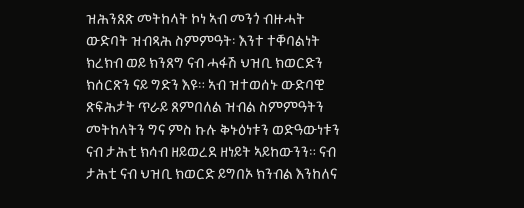ዝሕንጸጽ መትከላት ኮነ ኣብ መንጎ ብዙሓት ውድባት ዝብጻሕ ስምምዓት፡ እንተ ተቐባልነት ክረክብ ወይ ክንጸግ ናብ ሓፋሽ ህዝቢ ክወርድን ክሰርጽን ናይ ግድን እዩ። ኣብ ዝተወሰኑ ውድባዊ ጽፍሕታት ጥራይ ጸምበለል ዝብል ስምምዓትን መትከላትን ግና ምስ ኩሉ ቅኑዕነቱን ወድዓውነቱን ናብ ታሕቲ ክሳብ ዘይወረደ ዘነይት ኣይከውንን። ናብ ታሕቲ ናብ ህዝቢ ክወርድ ይግበኦ ክንብል እንከለና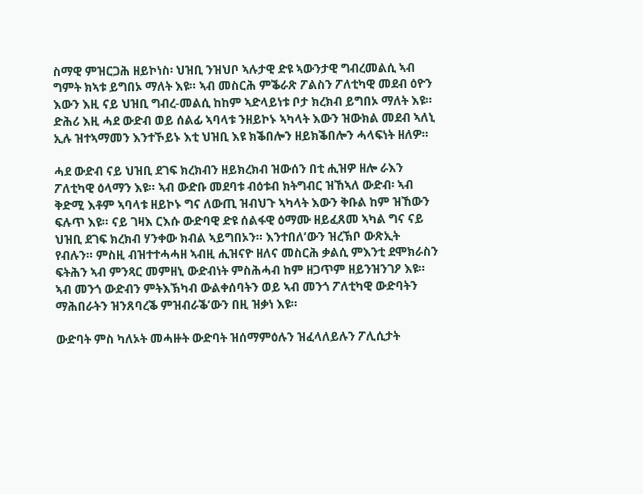ስማዊ ምዝርጋሕ ዘይኮነስ፡ ህዝቢ ንዝህቦ ኣሉታዊ ድዩ ኣውንታዊ ግብረመልሲ ኣብ ግምት ክኣቱ ይግበኦ ማለት እዩ። ኣብ መስርሕ ምቕራጽ ፖልስን ፖለቲካዊ መደብ ዕዮን እውን እዚ ናይ ህዝቢ ግብረ-መልሲ ከከም ኣድላይነቱ ቦታ ክረክብ ይግበኦ ማለት እዩ። ድሕሪ እዚ ሓደ ውድብ ወይ ሰልፊ ኣባላቱ ንዘይኮኑ ኣካላት እውን ዝውክል መደብ ኣለኒ ኢሉ ዝተኣማመን እንተኾይኑ እቲ ህዝቢ እዩ ክቕበሎን ዘይክቕበሎን ሓላፍነት ዘለዎ።

ሓደ ውድብ ናይ ህዝቢ ደገፍ ክረክብን ዘይክረክብ ዝውሰን በቲ ሒዝዎ ዘሎ ራእን ፖለቲካዊ ዕላማን እዩ። ኣብ ውድቡ መደባቱ ብዕቱብ ክትግብር ዝኸኣለ ውድብ፡ ኣብ ቅድሚ እቶም ኣባላቱ ዘይኮኑ ግና ለውጢ ዝብህጉ ኣካላት እውን ቅቡል ከም ዝኸውን ፍሉጥ እዩ። ናይ ገዛእ ርእሱ ውድባዊ ድዩ ሰልፋዊ ዕማሙ ዘይፈጸመ ኣካል ግና ናይ ህዝቢ ደገፍ ክረክብ ሃንቀው ክብል ኣይግበኦን። እንተበለ’ውን ዝረኽቦ ውጽኢት የብሉን። ምስዚ ብዝተተሓሓዘ ኣብዚ ሒዝናዮ ዘለና መስርሕ ቃልሲ ምእንቲ ደሞክራስን ፍትሕን ኣብ ምንጻር መምዘኒ ውድብነት ምስሕሓብ ከም ዘጋጥም ዘይንዝንገዖ እዩ። ኣብ መንጎ ውድብን ምትእኽካብ ውልቀሰባትን ወይ ኣብ መንጎ ፖለቲካዊ ውድባትን ማሕበራትን ዝንጸባረቕ ምዝብራቕ’ውን በዚ ዝቃነ እዩ።

ውድባት ምስ ካለኦት መሓዙት ውድባት ዝሰማምዕሉን ዝፈላለይሉን ፖሊሲታት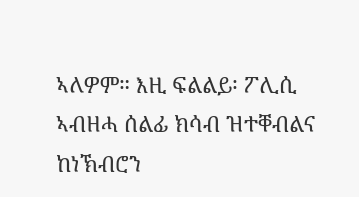ኣለዎም። እዚ ፍልልይ፡ ፖሊሲ ኣብዘሓ ሰልፊ ክሳብ ዝተቐብልና ከነኽብሮን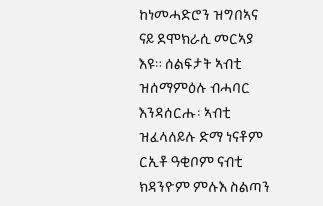ከነመሓድሮን ዝግበኣና ናይ ደሞክራሲ መርኣያ እዩ። ሰልፍታት ኣብቲ ዝሰማምዕሉ ብሓባር እንዳሰርሑ፡ ኣብቲ ዝፈላለይሉ ድማ ነናቶም ርኢቶ ዓቂቦም ናብቲ ክዳንዮም ምሉእ ስልጣን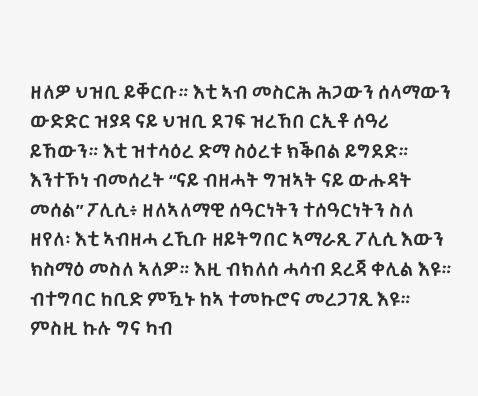ዘለዎ ህዝቢ ይቐርቡ። እቲ ኣብ መስርሕ ሕጋውን ሰላማውን ውድድር ዝያዳ ናይ ህዝቢ ደገፍ ዝረኸበ ርኢቶ ሰዓሪ ይኸውን። እቲ ዝተሳዕረ ድማ ስዕረቱ ክቕበል ይግደድ። እንተኾነ ብመሰረት “ናይ ብዘሓት ግዝኣት ናይ ውሑዳት መሰል” ፖሊሲ፥ ዘለኣለማዊ ሰዓርነትን ተሰዓርነትን ስለ ዘየለ፡ እቲ ኣብዘሓ ረኺቡ ዘይትግበር ኣማራጺ ፖሊሲ እውን ክስማዕ መስለ ኣለዎ። እዚ ብክለሰ ሓሳብ ደረጃ ቀሊል እዩ። ብተግባር ከቢድ ምዃኑ ከኣ ተመኩሮና መረጋገጺ እዩ። ምስዚ ኩሉ ግና ካብ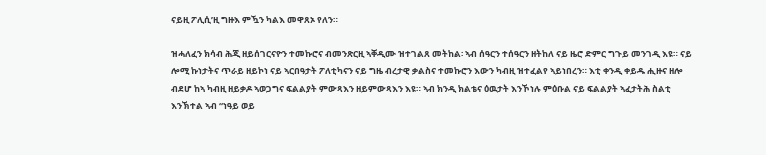ናይዚ ፖሊሲ’ዚ ግዙእ ምዃን ካልእ መዋጸኦ የለን።

ዝሓለፈን ክሳብ ሕጂ ዘይሰገርናዮን ተመኩሮና ብመንጽርዚ ኣቐዲሙ ዝተገልጸ መትከል፡ ኣብ ሰዓርን ተሰዓርን ዘትከለ ናይ ዜሮ ድምር ግጉይ መንገዲ እዩ። ናይ ሎሚ ኩነታትና ጥራይ ዘይኮነ ናይ ኣርበዓታት ፖለቲካናን ናይ ግዜ ብረታዊ ቃልስና ተመኩሮን እውን ካብዚ ዝተፈልየ ኣይነበረን። እቲ ቀንዲ ቀይዱ ሒዙና ዘሎ ብደሆ ከኣ ካብዚ ዘይቃዶ ኣወጋግና ፍልልያት ምውጻእን ዘይምውጻእን እዩ። ኣብ ክንዲ ክልቴና ዕዉታት እንኾነሉ ምዕቡል ናይ ፍልልያት ኣፈታትሕ ስልቲ እንኽተል ኣብ “ነዓይ ወይ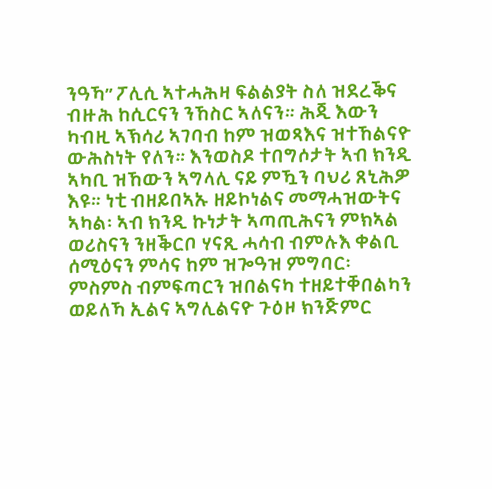ንዓኻ” ፖሊሲ ኣተሓሕዛ ፍልልያት ስለ ዝደረቕና ብዙሕ ከሲርናን ንኸስር ኣለናን። ሕጂ እውን ካብዚ ኣኽሳሪ ኣገባብ ከም ዝወጻእና ዝተኸልናዮ ውሕስነት የለን። እንወስዶ ተበግሶታት ኣብ ክንዲ ኣካቢ ዝኸውን ኣግላሊ ናይ ምዃን ባህሪ ጸኒሕዎ እዩ። ነቲ ብዘይበኣኡ ዘይኮነልና መማሓዝውትና ኣካል፡ ኣብ ክንዲ ኩነታት ኣጣጢሕናን ምክኣል ወሪስናን ንዘቕርቦ ሃናጺ ሓሳብ ብምሉእ ቀልቢ ሰሚዕናን ምሳና ከም ዝጐዓዝ ምግባር፡ ምስምስ ብምፍጣርን ዝበልናካ ተዘይተቐበልካን ወይለኻ ኢልና ኣግሊልናዮ ጉዕዞ ክንጅምር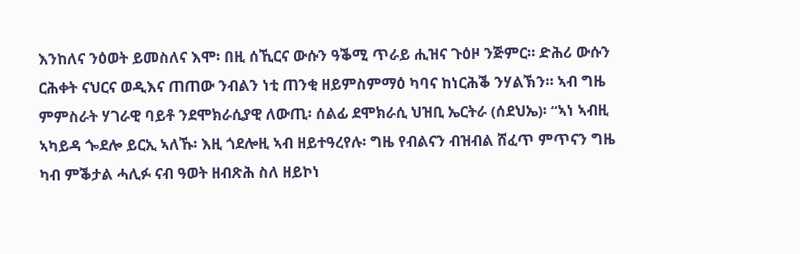እንከለና ንዕወት ይመስለና እሞ፡ በዚ ሰኺርና ውሱን ዓቕሚ ጥራይ ሒዝና ጉዕዞ ንጅምር። ድሕሪ ውሱን ርሕቀት ናህርና ወዲእና ጠጠው ንብልን ነቲ ጠንቂ ዘይምስምማዕ ካባና ከነርሕቕ ንሃልኽን። ኣብ ግዜ ምምስራት ሃገራዊ ባይቶ ንደሞክራሲያዊ ለውጢ፡ ሰልፊ ደሞክራሲ ህዝቢ ኤርትራ (ሰደህኤ)፡ “ኣነ ኣብዚ ኣካይዳ ጐደሎ ይርኢ ኣለኹ፡ እዚ ጎደሎዚ ኣብ ዘይተዓረየሉ፡ ግዜ የብልናን ብዝብል ሸፈጥ ምጥናን ግዜ ካብ ምቕታል ሓሊፉ ናብ ዓወት ዘብጽሕ ስለ ዘይኮነ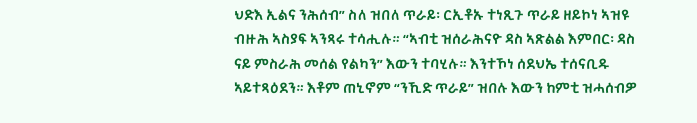ህድእ ኢልና ንሕሰብ” ስለ ዝበለ ጥራይ፡ ርኢቶኡ ተነጺጉ ጥራይ ዘይኮነ ኣዝዩ ብዙሕ ኣስያፍ ኣንጻሩ ተሳሒሉ። “ኣብቲ ዝሰራሕናዮ ዳስ ኣጽልል እምበር፡ ዳስ ናይ ምስራሕ መሰል የልካን” እውን ተባሂሉ። እንተኾነ ሰደህኤ ተሰናቢዱ ኣይተጻዕደን። እቶም ጠኒኖም “ንኺድ ጥራይ” ዝበሉ እውን ከምቲ ዝሓሰብዎ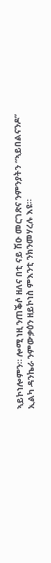ኣይኮነሎምን። ሎሚ ነዚ ንጠቕሶ ዘለና በቲ ናይ ሽዑ መርገጽና ንምንያትን “ኣይበልናንዶ” ኢልካ ዳንኬራ ንምውቃዕን ዘይኮነስ ምእንቲ ንክንመሃረሉ እዩ።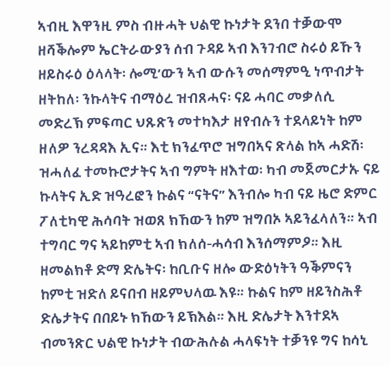ኣብዚ እዋንዚ ምስ ብዙሓት ህልዊ ኩነታት ደንበ ተቓውሞ ዘሻቕሎም ኤርትራውያን ሰብ ጉዳይ ኣብ እንገብሮ ስሩዕ ይኹን ዘይስሩዕ ዕላላት፡ ሎሚ’ውን ኣብ ውሱን መሰማምዒ ነጥብታት ዘትከለ፡ ንኩላትና ብማዕረ ዝብጸሓና፡ ናይ ሓባር መቃለሲ መድረኽ ምፍጣር ህጹጽን መተካእታ ዘየብሉን ተደላይነት ከም ዘለዎ ንረዳዳእ ኢና። እቲ ክንፈጥሮ ዝግበኣና ጽላል ከኣ ሓድሽ፡ ዝሓለፈ ተመኩሮታትና ኣብ ግምት ዘእተወ፡ ካብ መጀመርታኡ ናይ ኩላትና ኢድ ዝዓረፎን ኩልና “ናትና” እንብሎ ካብ ናይ ዜሮ ድምር ፖለቲካዊ ሕሳባት ዝወጸ ክኸውን ከም ዝግበኦ ኣይንፈላለን። ኣብ ተግባር ግና ኣይከምቲ ኣብ ክለሰ-ሓሳብ እንሰማምዖ። እዚ ዘመልክቶ ድማ ድሌትና፡ ከቢቡና ዘሎ ውድዕነትን ዓቕምናን ከምቲ ዝድለ ይናበብ ዘይምህላዉ እዩ። ኩልና ከም ዘይንስሕቶ ድሌታትና በበይኑ ክኸውን ይኽእል። እዚ ድሌታት እንተደኣ ብመንጽር ህልዊ ኩነታት ብውሕሉል ሓላፍነት ተቓንዩ ግና ከሳኒ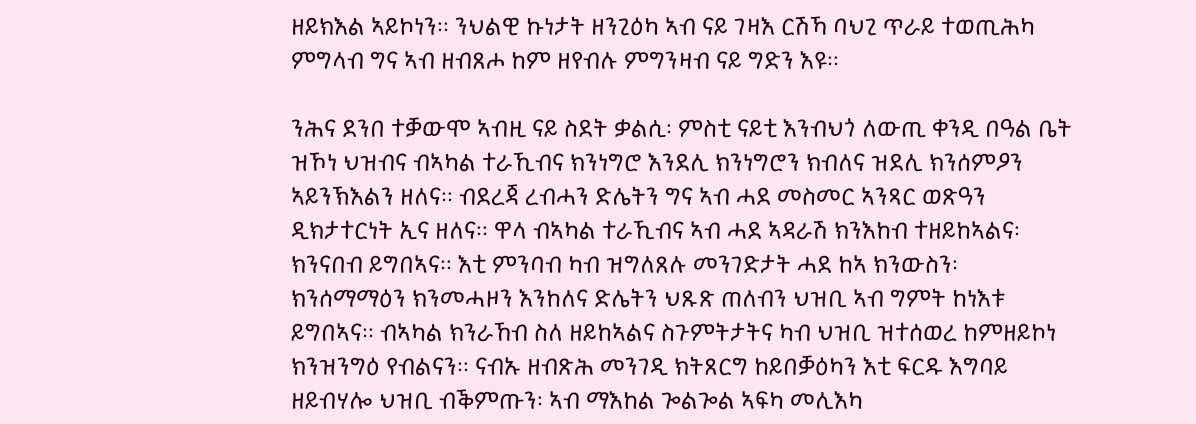ዘይክእል ኣይኮነን። ንህልዊ ኩነታት ዘንጊዕካ ኣብ ናይ ገዛእ ርሽኻ ባህጊ ጥራይ ተወጢሕካ ምግላብ ግና ኣብ ዘብጸሖ ከም ዘየብሉ ምግንዛብ ናይ ግድን እዩ።

ንሕና ደንበ ተቓውሞ ኣብዚ ናይ ስደት ቃልሲ፡ ምስቲ ናይቲ እንብህጎ ለውጢ ቀንዲ በዓል ቤት ዝኾነ ህዝብና ብኣካል ተራኺብና ክንነግሮ እንደሊ ክንነግሮን ክብለና ዝደሊ ክንሰምዖን ኣይንኽእልን ዘለና። ብደረጃ ረብሓን ድሌትን ግና ኣብ ሓደ መስመር ኣንጻር ወጽዓን ዲክታተርነት ኢና ዘለና። ዋላ ብኣካል ተራኺብና ኣብ ሓደ ኣዳራሽ ክንእከብ ተዘይከኣልና፡ ክንናበብ ይግበኣና። እቲ ምንባብ ካብ ዝግለጸሉ መንገድታት ሓደ ከኣ ክንውስን፡ ክንሰማማዕን ክንመሓዞን እንከለና ድሌትን ህጹጽ ጠለብን ህዝቢ ኣብ ግምት ከነእቱ ይግበኣና። ብኣካል ክንራኸብ ስለ ዘይከኣልና ስጉምትታትና ካብ ህዝቢ ዝተሰወረ ከምዘይኮነ ክንዝንግዕ የብልናን። ናብኡ ዘብጽሕ መንገዲ ክትጸርግ ከይበቓዕካን እቲ ፍርዱ እግባይ ዘይብሃሎ ህዝቢ ብቕምጡን፡ ኣብ ማእከል ጐልጐል ኣፍካ መሊእካ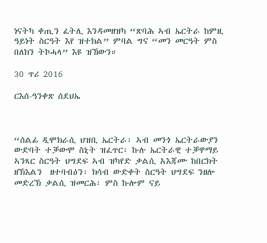ነናትካ ቀጢን ፈትሊ እንዳመዘዝካ “ጽባሕ ኣብ ኤርትራ ከምዚ ዓይነት ስርዓት እየ ዝተክል” ምባል ግና “መን መርዓት ምስ በለክን ትኮሓላ” እዩ ዝኸውን።

30 ጥሪ 2016

ርእሰ-ዓንቀጽ ሰደህኤ



“ሰልፊ ዲሞክራሲ ህዝቢ ኤርትራ፡ ኣብ መንጎ ኤርትራውያን ውድባት ተቓውሞ ስኒት ዝፈጥር፡ ኩሉ ኤርትራዊ ተቓዋማይ ኣንጻር ስርዓት ህግደፍ ኣብ ዝካየድ ቃልሲ አእጃሙ ከበርክት ዘኽእልን  ዘተባብዕን፡ ክሳብ ውድቀት ስርዓት ህግደፍ ንዘሎ መድረኽ ቃልሲ ዝመርሕ፡ ምስ ኩሎም ናይ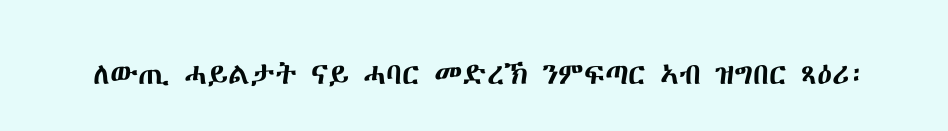ለውጢ ሓይልታት ናይ ሓባር መድረኽ ንምፍጣር ኣብ ዝግበር ጻዕሪ፡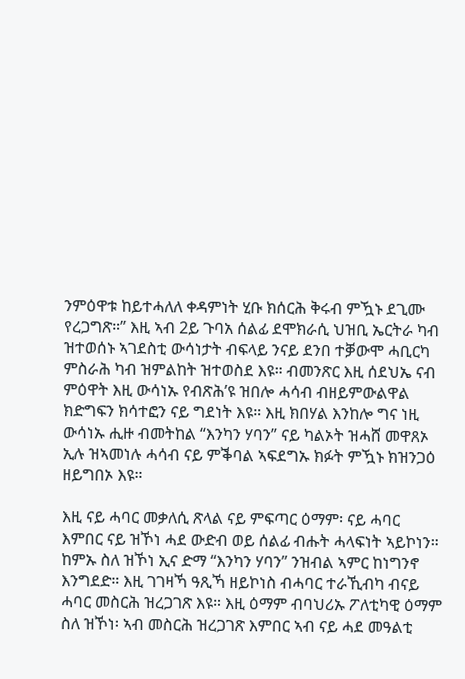ንምዕዋቱ ከይተሓለለ ቀዳምነት ሂቡ ክሰርሕ ቅሩብ ምዃኑ ደጊሙ የረጋግጽ።” እዚ ኣብ 2ይ ጉባአ ሰልፊ ደሞክራሲ ህዝቢ ኤርትራ ካብ ዝተወሰኑ ኣገደስቲ ውሳነታት ብፍላይ ንናይ ደንበ ተቓውሞ ሓቢርካ ምስራሕ ካብ ዝምልከት ዝተወስደ እዩ። ብመንጽር እዚ ሰደህኤ ናብ ምዕዋት እዚ ውሳነኡ የብጽሕ’ዩ ዝበሎ ሓሳብ ብዘይምውልዋል ክድግፍን ክሳተፎን ናይ ግደነት እዩ። እዚ ክበሃል እንከሎ ግና ነዚ ውሳነኡ ሒዙ ብመትከል “እንካን ሃባን” ናይ ካልኦት ዝሓሸ መዋጸኦ ኢሉ ዝኣመነሉ ሓሳብ ናይ ምቕባል ኣፍደግኡ ክፉት ምዃኑ ክዝንጋዕ ዘይግበኦ እዩ።

እዚ ናይ ሓባር መቃለሲ ጽላል ናይ ምፍጣር ዕማም፡ ናይ ሓባር እምበር ናይ ዝኾነ ሓደ ውድብ ወይ ሰልፊ ብሑት ሓላፍነት ኣይኮነን። ከምኡ ስለ ዝኾነ ኢና ድማ “እንካን ሃባን” ንዝብል ኣምር ከነግንኖ እንግደድ። እዚ ገገዛኻ ዓጺኻ ዘይኮነስ ብሓባር ተራኺብካ ብናይ ሓባር መስርሕ ዝረጋገጽ እዩ። እዚ ዕማም ብባህሪኡ ፖለቲካዊ ዕማም ስለ ዝኾነ፡ ኣብ መስርሕ ዝረጋገጽ እምበር ኣብ ናይ ሓደ መዓልቲ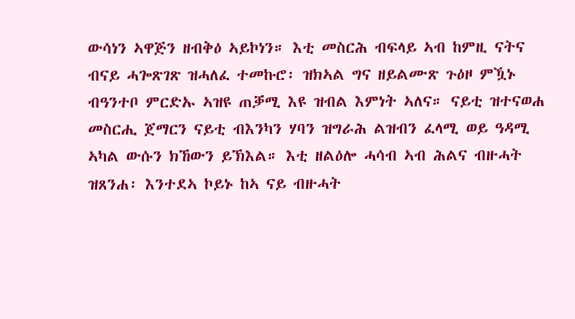ውሳነን ኣዋጅን ዘብቅዕ ኣይኮነን። እቲ መስርሕ ብፍላይ ኣብ ከምዚ ናትና ብናይ ሓጐጽገጽ ዝሓለፈ ተመኩሮ፡ ዝክኣል ግና ዘይልሙጽ ጉዕዞ ምዃኑ ብዓንተቦ ምርድኡ ኣዝዩ ጠቓሚ እዩ ዝብል እምነት ኣለና። ናይቲ ዝተናወሐ መስርሒ ጀማርን ናይቲ ብእንካን ሃባን ዝግራሕ ልዝብን ፈላሚ ወይ ዓዳሚ ኣካል ውሱን ክኸውን ይኽእል። እቲ ዘልዕሎ ሓሳብ ኣብ ሕልና ብዙሓት ዝጸንሐ፡ እንተደኣ ኮይኑ ከኣ ናይ ብዙሓት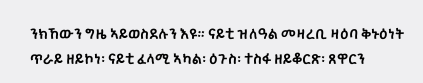ንክኸውን ግዜ ኣይወስደሉን እዩ። ናይቲ ዝለዓል መዛረቢ ዛዕባ ቅኑዕነት ጥራይ ዘይኮነ፡ ናይቲ ፈላሚ ኣካል፡ ዕጉስ፡ ተስፋ ዘይቆርጽ፡ ጸዋርን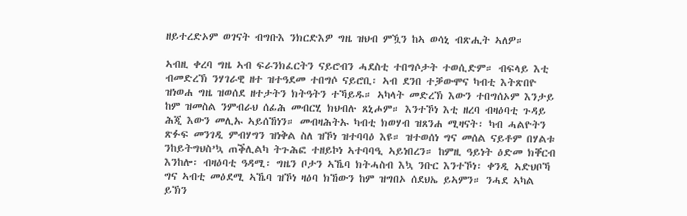ዘይተረድኦም ወገናት ብግቡእ ንክርድእዎ ግዜ ዝህብ ምዃን ከኣ ወሳኒ ብጽሒት ኣለዎ።

ኣብዚ ቀረባ ግዜ ኣብ ፍራንክፈርትን ናይሮብን ሓደስቲ ተበግሶታት ተወሲድም። ብፍላይ እቲ ብመድረኽ ንሃገራዊ ዘተ ዝተዓደመ ተበግሶ ናይሮቢ፡ ኣብ ደንበ ተቓውሞና ካብቲ እትጽበዮ ዝነወሐ ግዜ ዝወሰደ ዘተታትን ክትዓትን ተኻይዱ። ኣካላት መድረኽ እውን ተበግሰኦም እንታይ ከም ዝመስል ንምብራህ ሰፊሕ መብርሂ ክህብሉ ጸኒሖም። እንተኾነ እቲ ዘረባ ብዛዕባቲ ጉዳይ ሕጂ እውን መሊኡ ኣይሰኸነን። መብዛሕትኡ ካብቲ ክወሃብ ዝጸንሐ ሚዛናት፡ ካብ ሓልዮትን ጽፉፍ መንገዲ ምብሃግን ዝነቅል ስለ ዝኾነ ዝተባባዕ እዩ። ዝተወሰነ ግና መሰል ናይቶም በሃልቱ ንከይትግህስ’ኳ ጠቕሊልካ ትጉሕፎ ተዘይኮነ ኣተባባዒ ኣይነበረን። ከምዚ ዓይነት ዕድመ ክቐርብ እንከሎ፡ ብዛዕባቲ ዓዳሚ፡ ግዜን ቦታን ኣኼባ ክትሓስብ እኳ ንቡር እንተኾነ፡ ቀንዲ ኣድህቦኻ ግና ኣብቲ መዕደሚ ኣኼባ ዝኾነ ዛዕባ ክኸውን ከም ዝግበኦ ሰደህኤ ይኣምን። ንሓደ ኣካል ይኽን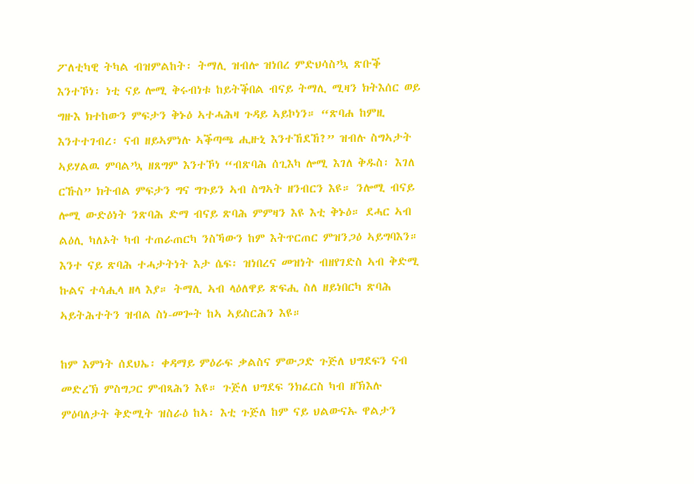ፖለቲካዊ ትካል ብዝምልከት፡ ትማሊ ዝብሎ ዝነበረ ምድህሳስ’ኳ ጽቡቕ እንተኾነ፡ ነቲ ናይ ሎሚ ቅሩብነቱ ከይትቕበል ብናይ ትማሊ ሚዛን ክትእሰር ወይ ግዙእ ክተከውን ምፍታን ቅኑዕ ኣተሓሕዛ ጉዳይ ኣይኮነን። “ጽባሐ ከምዚ እንተተገብረ፡ ናብ ዘይኣምነሉ ኣቕጣጫ ሒዙኒ እንተኸደኸ?” ዝብሉ ስግኣታት ኣይሃልዉ ምባል’ኳ ዘጸግም እንተኾነ “ብጽባሕ ሰጊእካ ሎሚ እገለ ቅዱስ፡ እገለ ርኹስ” ክትብል ምፍታን ግና ግጉይን ኣብ ስግኣት ዘንብርን እዩ። ንሎሚ ብናይ ሎሚ ውድዕነት ንጽባሕ ድማ ብናይ ጽባሕ ምምዛን እዩ እቲ ቅኑዕ። ደሓር ኣብ ልዕሊ ካለኦት ካብ ተጠራጠርካ ንስኻውን ከም እትጥርጠር ምዝንጋዕ ኣይግባእን። እንተ ናይ ጽባሕ ተሓታትነት እታ ሴፍ፡ ዝነበረና መዝነት ብዘየገድስ ኣብ ቅድሚ ኩልና ተሳሒላ ዘላ እያ። ትማሊ ኣብ ላዕለዋይ ጽፍሒ ስለ ዘይነበርካ ጽባሕ ኣይትሕተትን ዝብል ስነ-መጐት ከኣ ኣይስርሕን እዩ።

ከም እምነት ሰደህኤ፡ ቀዳማይ ምዕራፍ ቃልስና ምውጋድ ጉጅለ ህግደፍን ናብ መድረኽ ምስግጋር ምብጻሕን እዩ። ጉጅለ ህግደፍ ንክፈርስ ካብ ዘኽእሉ ምዕባለታት ቅድሚት ዝስራዕ ከኣ፡ እቲ ጉጅለ ከም ናይ ህልውናኡ ዋልታን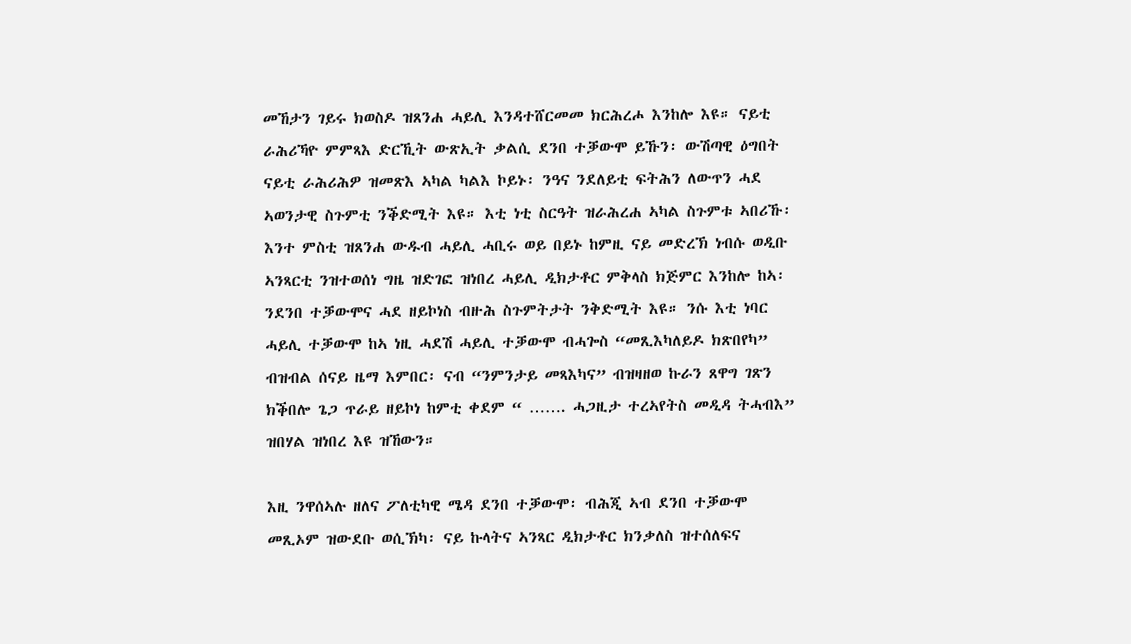መኸታን ገይሩ ክወስዶ ዝጸንሐ ሓይሊ እንዳተሸርመመ ክርሕረሖ እንከሎ እዩ። ናይቲ ራሕሪኻዮ ምምጻእ ድርኺት ውጽኢት ቃልሲ ደንበ ተቓውሞ ይኹን፡ ውሽጣዊ ዕግበት ናይቲ ራሕሪሕዎ ዝመጽእ ኣካል ካልእ ኮይኑ፡ ንዓና ንደለይቲ ፍትሕን ለውጥን ሓደ ኣወንታዊ ስጉምቲ ንቕድሚት እዩ። እቲ ነቲ ስርዓት ዝራሕረሐ ኣካል ስጉምቱ ኣበሪኹ፡ እንተ ምስቲ ዝጸንሐ ውዱብ ሓይሊ ሓቢሩ ወይ በይኑ ከምዚ ናይ መድረኽ ነብሱ ወዲቡ ኣንጻርቲ ንዝተወሰነ ግዜ ዝድገፎ ዝነበረ ሓይሊ ዲክታቶር ምቅላስ ክጅምር እንከሎ ከኣ፡ ንደንበ ተቓውሞና ሓደ ዘይኮነስ ብዙሕ ስጉምትታት ንቅድሚት እዩ። ንሱ እቲ ነባር ሓይሊ ተቓውሞ ከኣ ነዚ ሓደሽ ሓይሊ ተቓውሞ ብሓጐስ “መጺእካለይዶ ክጽበየካ” ብዝብል ሰናይ ዜማ እምበር፡ ናብ “ንምንታይ መጻእካና” ብዝዛዘወ ኩራን ጸዋግ ገጽን ክቕበሎ ጌጋ ጥራይ ዘይኮነ ከምቲ ቀደም “ ……. ሓጋዚታ ተረኣየትስ መዲዳ ትሓብእ” ዝበሃል ዝነበረ እዩ ዝኸውን።

እዚ ንዋሰኣሉ ዘለና ፖለቲካዊ ሜዳ ደንበ ተቓውሞ፡ ብሕጂ ኣብ ደንበ ተቓውሞ መጺኦም ዝውደቡ ወሲኽካ፡ ናይ ኩላትና ኣንጻር ዲክታቶር ክንቃለስ ዝተሰለፍና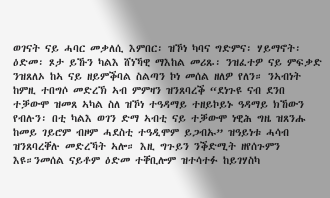ወገናት ናይ ሓባር መቃለሲ እምበር፡ ዝኾነ ካባና ግድምና፡ ሃይማኖት፡ ዕድመ፡ ጾታ ይኹን ካልእ ሸነኻዊ ማእከል መሪጹ፡ ንዝፈተዎ ናይ ምፍቃድ ንዝጸለኦ ከኣ ናይ ዘይምቕባል ስልጣን ኮነ መሰል ዘለዎ የለን። ንኣብነት ከምዚ ተበግሶ መድረኽ ኣብ ምምዛን ዝንጸባረቕ “ደነጉዩ ናብ ደንበ ተቓውሞ ዝመጸ ኣካል ስለ ዝኾነ ተዓዳማይ ተዘይኮይኑ ዓዳማይ ክኸውን የብሉን፡ በቲ ካልእ ወገን ድማ ኣብቲ ናይ ተቓውሞ ነዊሕ ግዜ ዝጸንሑ ከመይ ገይሮም ብዞም ሓደስቲ ተዓዲሞም ይጋብኡ” ዝዓይነቱ ሓሳብ ዝንጸባረቐሉ መድረኻት ኣሎ። እዚ ግጉይን ንቕድሚት ዘየሰጉምን እዩ።ንመሰል ናይቶም ዕድመ ተቐቢሎም ዝተሳተፉ ከይገሃስካ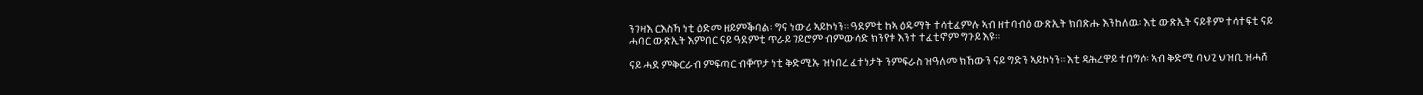ንገዛእ ርእስኻ ነቲ ዕድመ ዘይምቕባል፡ ግና ነውሪ ኣይኮነን። ዓደምቲ ከኣ ዕዱማት ተሳቲፈምሉ ኣብ ዘተባብዕ ውጽኢት ክበጽሑ እንከለዉ፡ እቲ ውጽኢት ናይቶም ተሳተፍቲ ናይ ሓባር ውጽኢት እምበር ናይ ዓደምቲ ጥራይ ገይሮም ብምውሳድ ክንየቱ እንተ ተፈቲኖም ግጉይ እዩ።

ናይ ሓደ ምቅርራብ ምፍጣር ብቐጥታ ነቲ ቅድሚኡ ዝነበረ ፈተነታት ንምፍራስ ዝዓለመ ክኸውን ናይ ግድን ኣይኮነን። እቲ ዳሕረዋይ ተበግሶ፡ ኣብ ቅድሚ ባህጊ ህዝቢ ዝሓሸ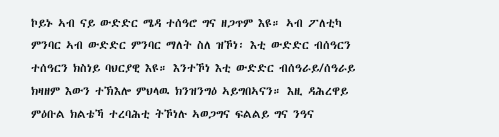ኮይኑ ኣብ ናይ ውድድር ሜዳ ተሰዓሮ ግና ዘጋጥም እዩ። ኣብ ፖለቲካ ምንባር ኣብ ውድድር ምንባር ማለት ስለ ዝኾነ፡ እቲ ውድድር ብሰዓርን ተሰዓርን ክስነይ ባህርያዊ እዩ። እንተኾነ እቲ ውድድር ብሰዓራይ/ሰዓራይ ክዛዘም እውን ተኽእሎ ምህላዉ ክንዝንግዕ ኣይግበኣናን። እዚ ዳሕረዋይ ምዕቡል ክልቴኻ ተረባሕቲ ትኾነሉ ኣወጋግና ፍልልይ ግና ንዓና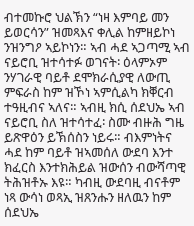ብተመኩሮ ህልኽን “ነዛ እምባይ መን ይወርሳን” ዝመጻእና ቀሊል ከምዘይኮነ ንዝንግዖ ኣይኮነን። ኣብ ሓደ ኣጋጣሚ ኣብ ናይሮቢ ዝተሳተፉ ወገናት፡ ዕላምኦም ንሃገራዊ ባይቶ ደሞክራሲያዊ ለውጢ ምፍራስ ከም ዝኾነ ኣምሲልካ ክቐርብ ተዓዚብና ኣለና። ኣብዚ ክሲ ሰደህኤ ኣብ ናይሮቢ ስለ ዝተሳተፈ፡ ስሙ ብዙሕ ግዜ ይጽዋዕን ይኽሰስን ነይሩ። ብእምነትና ሓደ ከም ባይቶ ዝኣመሰለ ውደባ እንተ ክፈርስ እንተክሕይል ዝውሰን ብውሻጣዊ ትሕዝቶኡ እዩ። ካብዚ ውደባዚ ብናቶም ነጻ ውሳነ ወጻኢ ዝጸንሑን ዘለዉን ከም ሰደህኤ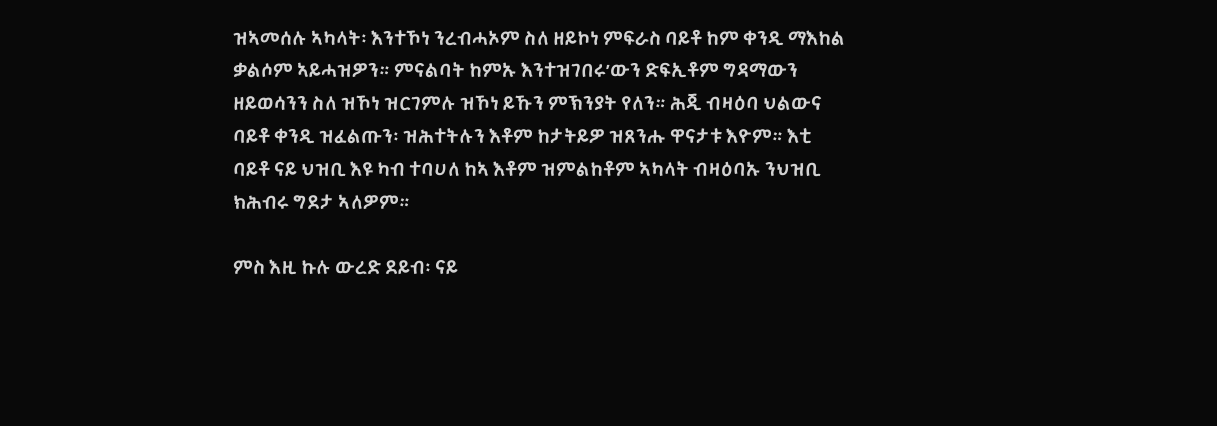ዝኣመሰሉ ኣካላት፡ እንተኾነ ንረብሓኦም ስለ ዘይኮነ ምፍራስ ባይቶ ከም ቀንዲ ማእከል ቃልሶም ኣይሓዝዎን። ምናልባት ከምኡ እንተዝገበሩ’ውን ድፍኢቶም ግዳማውን ዘይወሳንን ስለ ዝኾነ ዝርገምሉ ዝኾነ ይኹን ምኽንያት የለን። ሕጂ ብዛዕባ ህልውና ባይቶ ቀንዲ ዝፈልጡን፡ ዝሕተትሉን እቶም ከታትይዎ ዝጸንሑ ዋናታቱ እዮም። እቲ ባይቶ ናይ ህዝቢ እዩ ካብ ተባሀለ ከኣ እቶም ዝምልከቶም ኣካላት ብዛዕባኡ ንህዝቢ ክሕብሩ ግደታ ኣለዎም።

ምስ እዚ ኩሉ ውረድ ደይብ፡ ናይ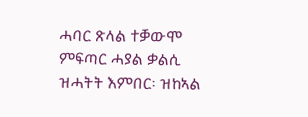ሓባር ጽላል ተቓውሞ ምፍጣር ሓያል ቃልሲ ዝሓትት እምበር፡ ዝከኣል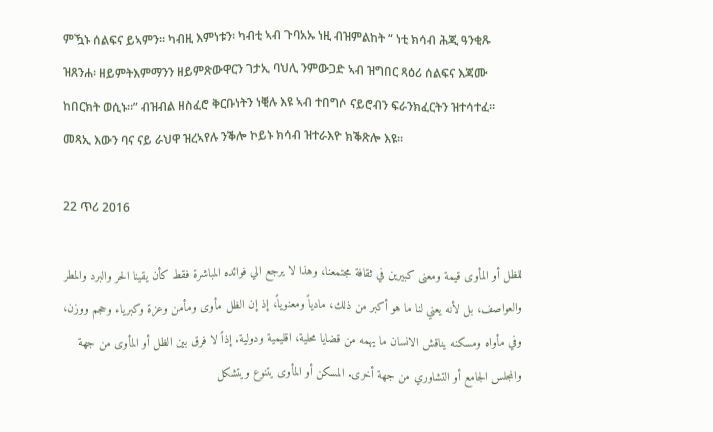ምዃኑ ሰልፍና ይኣምን። ካብዚ እምነቱን፡ ካብቲ ኣብ ጉባአኡ ነዚ ብዝምልከት “ ነቲ ክሳብ ሕጂ ዓንቂጹ ዝጸንሐ፡ ዘይምትእምማንን ዘይምጽውዋርን ገታኢ ባህሊ ንምውጋድ ኣብ ዝግበር ጻዕሪ ሰልፍና እጃሙ ከበርክት ወሲኑ።” ብዝብል ዘስፈሮ ቅርቡነትን ነቒሉ እዩ ኣብ ተበግሶ ናይሮብን ፍራንክፈርትን ዝተሳተፈ። መጻኢ እውን ባና ናይ ራህዋ ዝረኣየሉ ንቕሎ ኮይኑ ክሳብ ዝተራእዮ ክቕጽሎ እዩ።

22 ጥሪ 2016

للظل أو المأوى قيمة ومعنى كبيرين في ثقافة مجتمعنا، وهذا لا يرجع الي فوائده المباشرة فقط كأن يقينا الحر والبرد والمطر والعواصف، بل لأنه يعني لنا ما هو أكبر من ذلك، مادياً ومعنوياً، إذ إن الظل مأوى ومأمن وعزة وكبرياء وحجم ووزن، وفي مأواه ومسكنه يناقش الانسان ما يهمه من قضايا محلية، اقليمية ودولية. إذاً لا فرق بين الظل أو المأوى من جهة والمجلس الجامع أو التشاوري من جهة أخرى. المسكن أو المأوى يتنوع ويتشكل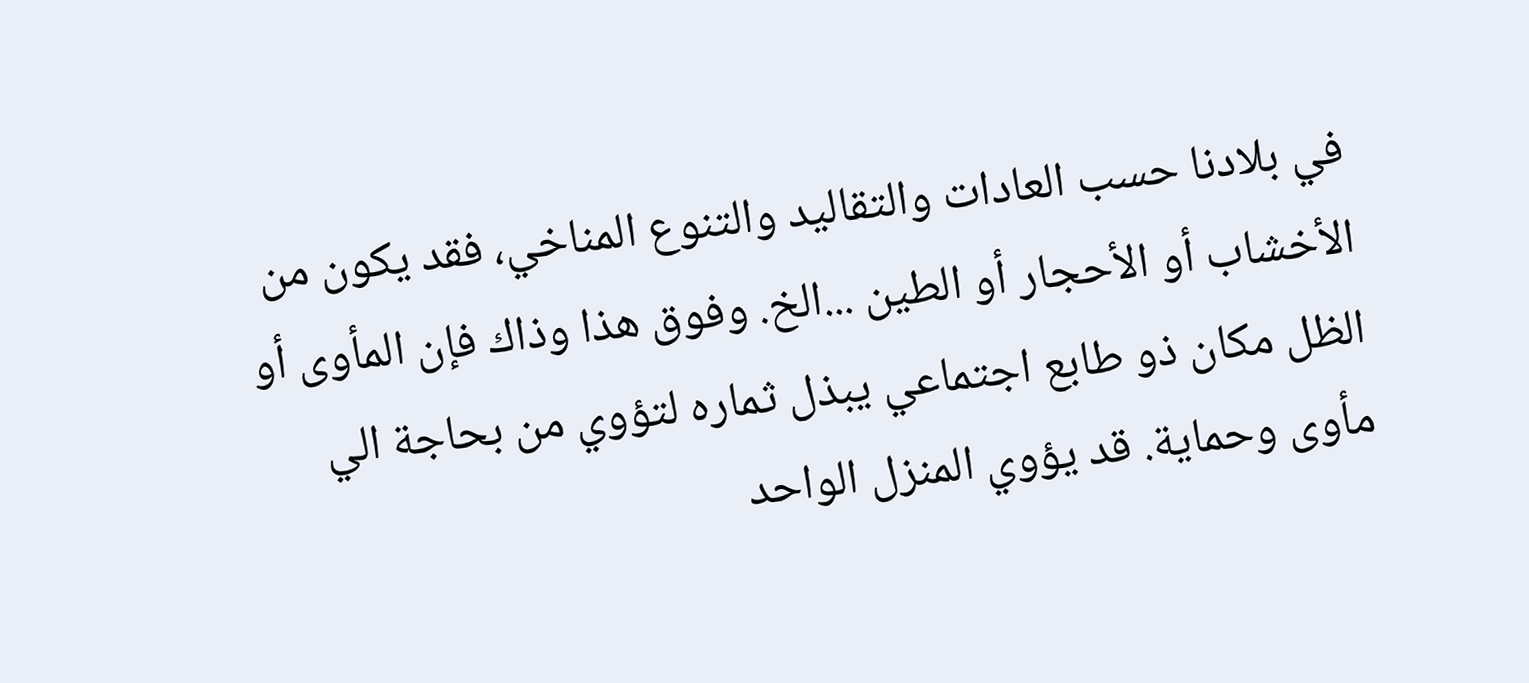في بلادنا حسب العادات والتقاليد والتنوع المناخي، فقد يكون من الأخشاب أو الأحجار أو الطين ...الخ. وفوق هذا وذاك فإن المأوى أو الظل مكان ذو طابع اجتماعي يبذل ثماره لتؤوي من بحاجة الي مأوى وحماية. قد يؤوي المنزل الواحد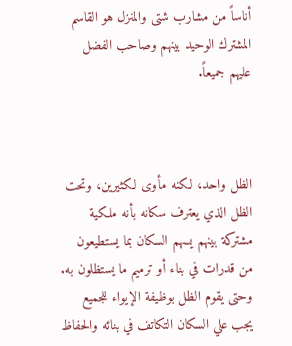أناساً من مشارب شتى والمنزل هو القاسم المشترك الوحيد بينهم وصاحب الفضل عليهم جميعاً.



الظل واحد، لكنه مأوى لكثيرين، وتحت الظل الذي يعترف سكانه بأنه ملكية مشتركة بينهم يسهم السكان بما يستطيعون من قدرات في بناء أو ترميم ما يستظلون به. وحتى يقوم الظل بوظيفة الإيواء للجميع يجب علي السكان التكاتف في بنائه والحفاظ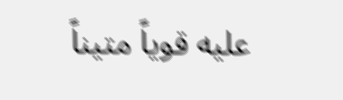عليه قوياً متيناً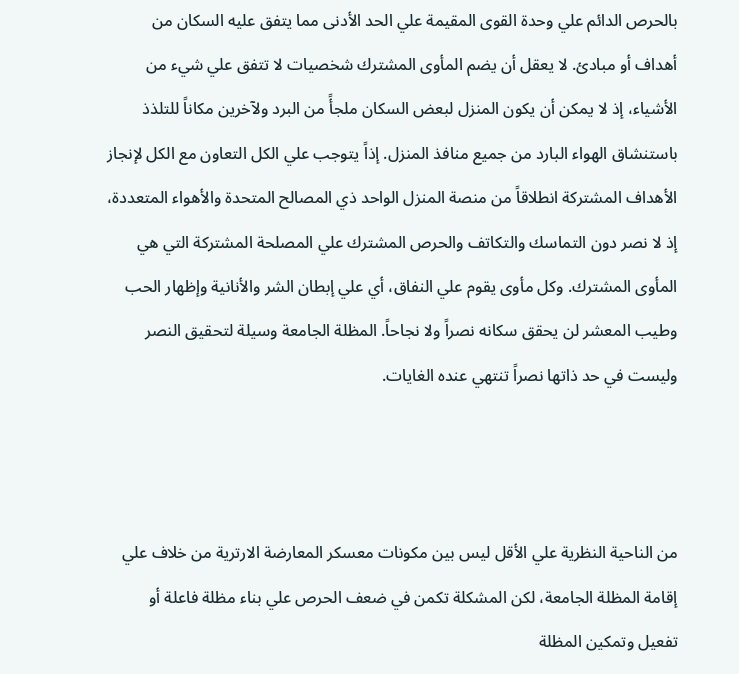بالحرص الدائم علي وحدة القوى المقيمة علي الحد الأدنى مما يتفق عليه السكان من أهداف أو مبادئ. لا يعقل أن يضم المأوى المشترك شخصيات لا تتفق علي شيء من الأشياء، إذ لا يمكن أن يكون المنزل لبعض السكان ملجأً من البرد ولآخرين مكاناً للتلذذ باستنشاق الهواء البارد من جميع منافذ المنزل. إذاً يتوجب علي الكل التعاون مع الكل لإنجاز الأهداف المشتركة انطلاقاً من منصة المنزل الواحد ذي المصالح المتحدة والأهواء المتعددة، إذ لا نصر دون التماسك والتكاتف والحرص المشترك علي المصلحة المشتركة التي هي المأوى المشترك. وكل مأوى يقوم علي النفاق، أي علي إبطان الشر والأنانية وإظهار الحب وطيب المعشر لن يحقق سكانه نصراً ولا نجاحاً. المظلة الجامعة وسيلة لتحقيق النصر وليست في حد ذاتها نصراً تنتهي عنده الغايات.



من الناحية النظرية علي الأقل ليس بين مكونات معسكر المعارضة الارترية من خلاف علي إقامة المظلة الجامعة، لكن المشكلة تكمن في ضعف الحرص علي بناء مظلة فاعلة أو تفعيل وتمكين المظلة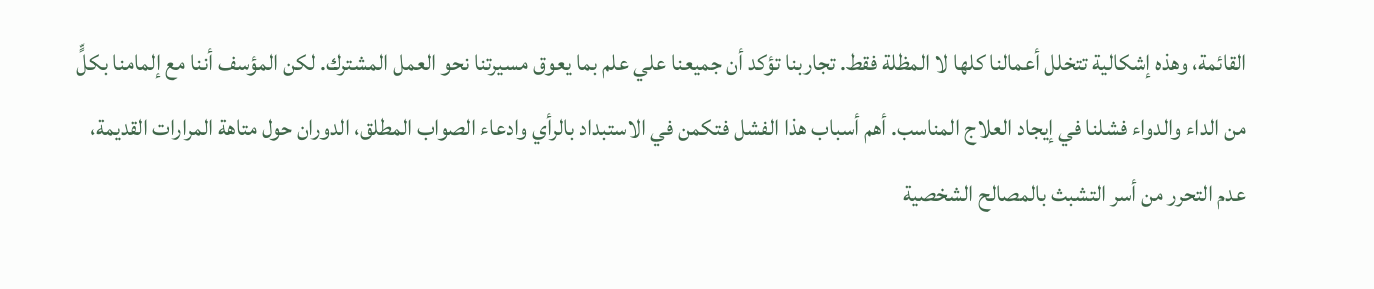القائمة، وهذه إشكالية تتخلل أعمالنا كلها لا المظلة فقط. تجاربنا تؤكد أن جميعنا علي علم بما يعوق مسيرتنا نحو العمل المشترك. لكن المؤسف أننا مع إلمامنا بكلٍّ من الداء والدواء فشلنا في إيجاد العلاج المناسب. أهم أسباب هذا الفشل فتكمن في الاستبداد بالرأي وادعاء الصواب المطلق، الدوران حول متاهة المرارات القديمة، عدم التحرر من أسر التشبث بالمصالح الشخصية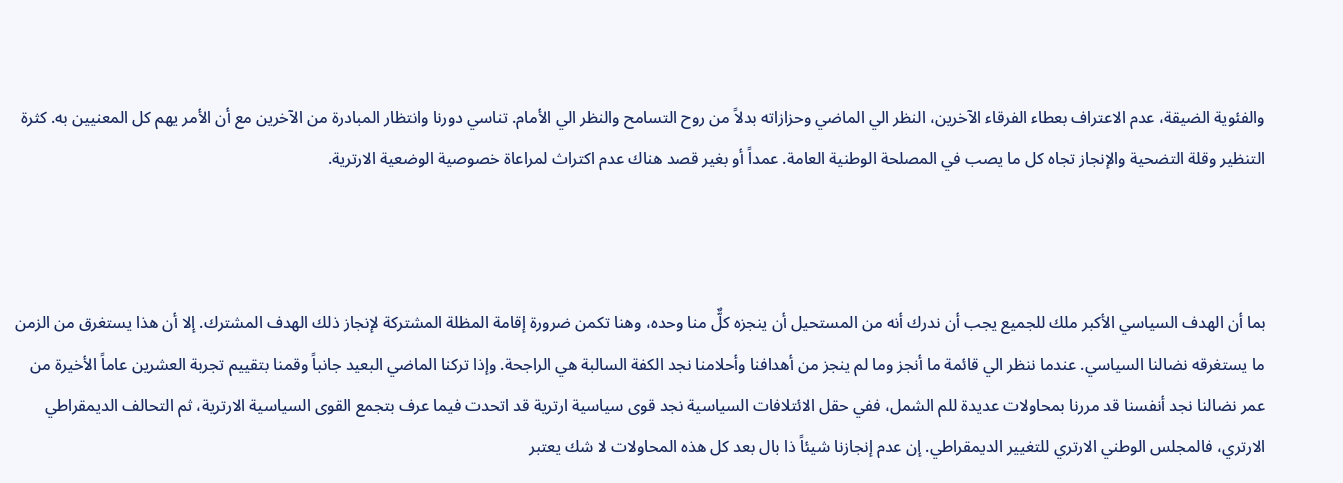والفئوية الضيقة، عدم الاعتراف بعطاء الفرقاء الآخرين، النظر الي الماضي وحزازاته بدلاً من روح التسامح والنظر الي الأمام. تناسي دورنا وانتظار المبادرة من الآخرين مع أن الأمر يهم كل المعنيين به. كثرة التنظير وقلة التضحية والإنجاز تجاه كل ما يصب في المصلحة الوطنية العامة. عمداً أو بغير قصد هناك عدم اكتراث لمراعاة خصوصية الوضعية الارترية.



بما أن الهدف السياسي الأكبر ملك للجميع يجب أن ندرك أنه من المستحيل أن ينجزه كلٌّ منا وحده، وهنا تكمن ضرورة إقامة المظلة المشتركة لإنجاز ذلك الهدف المشترك. إلا أن هذا يستغرق من الزمن ما يستغرقه نضالنا السياسي. عندما ننظر الي قائمة ما أنجز وما لم ينجز من أهدافنا وأحلامنا نجد الكفة السالبة هي الراجحة. وإذا تركنا الماضي البعيد جانباً وقمنا بتقييم تجربة العشرين عاماً الأخيرة من عمر نضالنا نجد أنفسنا قد مررنا بمحاولات عديدة للم الشمل، ففي حقل الائتلافات السياسية نجد قوى سياسية ارترية قد اتحدت فيما عرف بتجمع القوى السياسية الارترية، ثم التحالف الديمقراطي الارتري، فالمجلس الوطني الارتري للتغيير الديمقراطي. إن عدم إنجازنا شيئاً ذا بال بعد كل هذه المحاولات لا شك يعتبر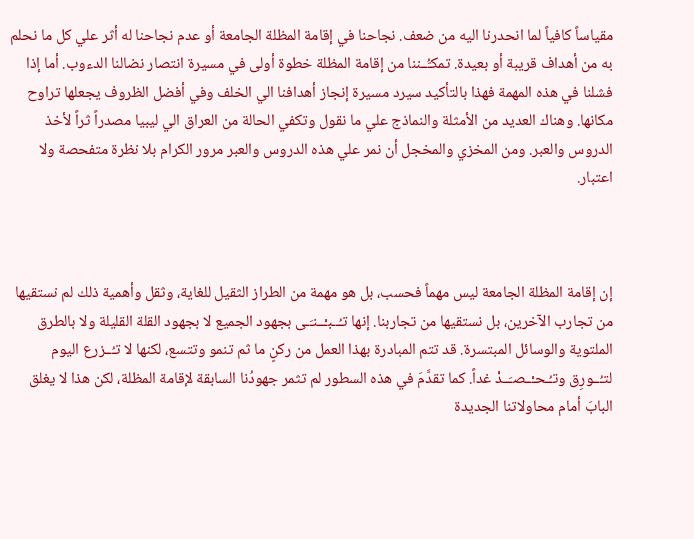مقياساً كافياً لما انحدرنا اليه من ضعف. نجاحنا في إقامة المظلة الجامعة أو عدم نجاحنا له أثر علي كل ما نحلم به من أهداف قريبة أو بعيدة. تمكـُّــننا من إقامة المظلة خطوة أولى في مسيرة انتصار نضالنا الدءوب. أما إذا فشلنا في هذه المهمة فهذا بالتأكيد سيرد مسيرة إنجاز أهدافنا الي الخلف وفي أفضل الظروف يجعلها تراوح مكانها. وهناك العديد من الأمثلة والنماذج علي ما نقول وتكفي الحالة من العراق الي ليبيا مصدراً ثراً لأخذ الدروس والعبر. ومن المخزي والمخجل أن نمر علي هذه الدروس والعبر مرور الكرام بلا نظرة متفحصة ولا اعتبار.



إن إقامة المظلة الجامعة ليس مهماً فحسب، بل هو مهمة من الطراز الثقيل للغاية، وثقل وأهمية ذلك لم نستقيها من تجارب الآخرين، بل نستقيها من تجاربنا. إنها تـُــبـْــنـَـى بجهود الجميع لا بجهود القلة القليلة ولا بالطرق الملتوية والوسائل المبتسرة. قد تتم المبادرة بهذا العمل من ركنٍ ما ثم تنمو وتتسع، لكنها لا تـُــزرع اليوم لتـُــورِق وتـُـحـْــصـَــدْ غداً. كما تقدَّمَ في هذه السطور لم تثمر جهودُنا السابقة لإقامة المظلة، لكن هذا لا يغلق البابَ أمام محاولاتنا الجديدة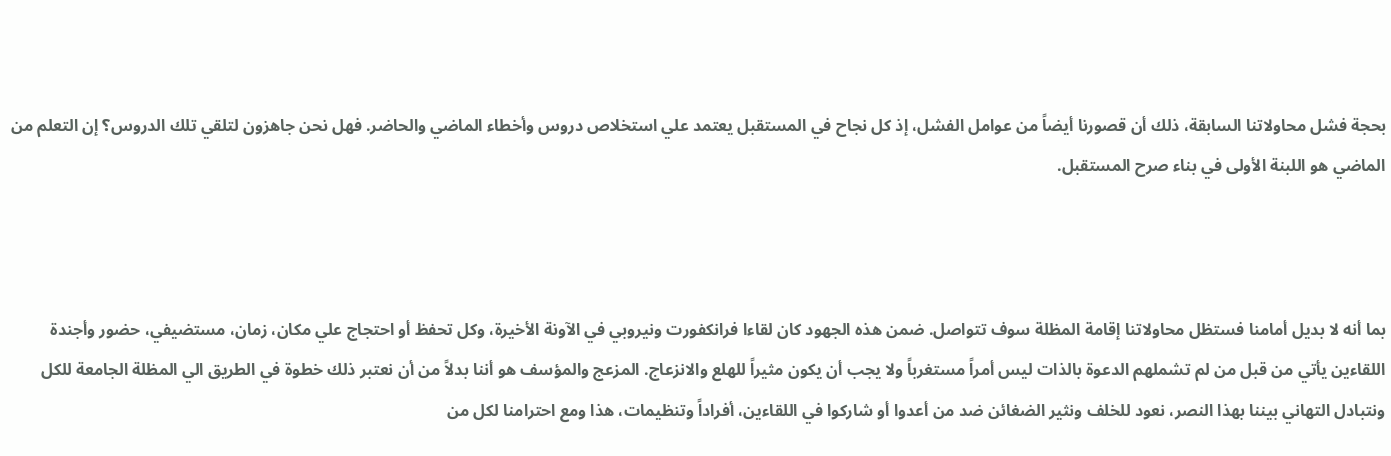بحجة فشل محاولاتنا السابقة، ذلك أن قصورنا أيضاً من عوامل الفشل، إذ كل نجاح في المستقبل يعتمد علي استخلاص دروس وأخطاء الماضي والحاضر. فهل نحن جاهزون لتلقي تلك الدروس؟ إن التعلم من الماضي هو اللبنة الأولى في بناء صرح المستقبل.



بما أنه لا بديل أمامنا فستظل محاولاتنا إقامة المظلة سوف تتواصل. ضمن هذه الجهود كان لقاءا فرانكفورت ونيروبي في الآونة الأخيرة، وكل تحفظ أو احتجاج علي مكان، زمان، مستضيفي، حضور وأجندة اللقاءين يأتي من قبل من لم تشملهم الدعوة بالذات ليس أمراً مستغرباً ولا يجب أن يكون مثيراً للهلع والانزعاج. المزعج والمؤسف هو أننا بدلاً من أن نعتبر ذلك خطوة في الطريق الي المظلة الجامعة للكل ونتبادل التهاني بيننا بهذا النصر، نعود للخلف ونثير الضغائن ضد من أعدوا أو شاركوا في اللقاءين، أفراداً وتنظيمات، هذا ومع احترامنا لكل من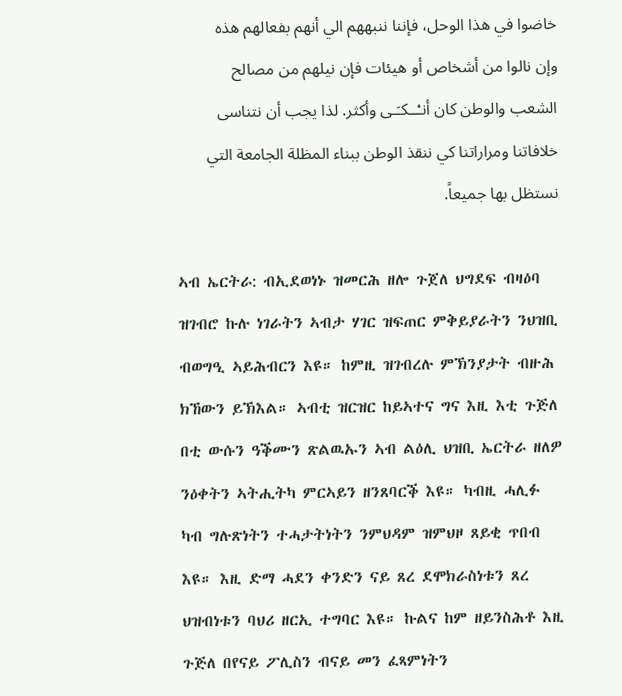خاضوا في هذا الوحل، فإننا ننبههم الي أنهم بفعالهم هذه وإن نالوا من أشخاص أو هيئات فإن نيلهم من مصالح الشعب والوطن كان أنـْــكـَـى وأكثر. لذا يجب أن نتناسى خلافاتنا ومراراتنا كي ننقذ الوطن ببناء المظلة الجامعة التي نستظل بها جميعاً.

ኣብ ኤርትራ: ብኢደወነኑ ዝመርሕ ዘሎ ጉጀለ ህግደፍ ብዛዕባ ዝገብሮ ኩሉ ነገራትን ኣብታ ሃገር ዝፍጠር ምቅይያራትን ንህዝቢ ብወግዒ ኣይሕብርን እዩ። ከምዚ ዝገብረሉ ምኽንያታት ብዙሕ ክኸውን ይኽእል። ኣብቲ ዝርዝር ከይኣተና ግና እዚ እቲ ጉጅለ በቲ ውሱን ዓቕሙን ጽልዉኡን ኣብ ልዕሊ ህዝቢ ኤርትራ ዘለዎ ንዕቀትን ኣትሒትካ ምርኣይን ዘንጸባርቕ እዩ። ካብዚ ሓሊፉ ካብ ግሉጽነትን ተሓታትነትን ንምህዳም ዝምህዞ ጸይቂ ጥበብ እዩ። እዚ ድማ ሓደን ቀንድን ናይ ጸረ ደሞክራስነቱን ጸረ ህዝብነቱን ባህሪ ዘርኢ ተግባር እዩ። ኩልና ከም ዘይንስሕቶ እዚ ጉጅለ በየናይ ፖሊስን ብናይ መን ፈጻምነትን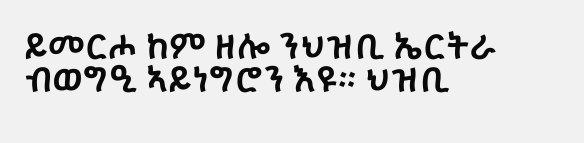ይመርሖ ከም ዘሎ ንህዝቢ ኤርትራ ብወግዒ ኣይነግሮን እዩ። ህዝቢ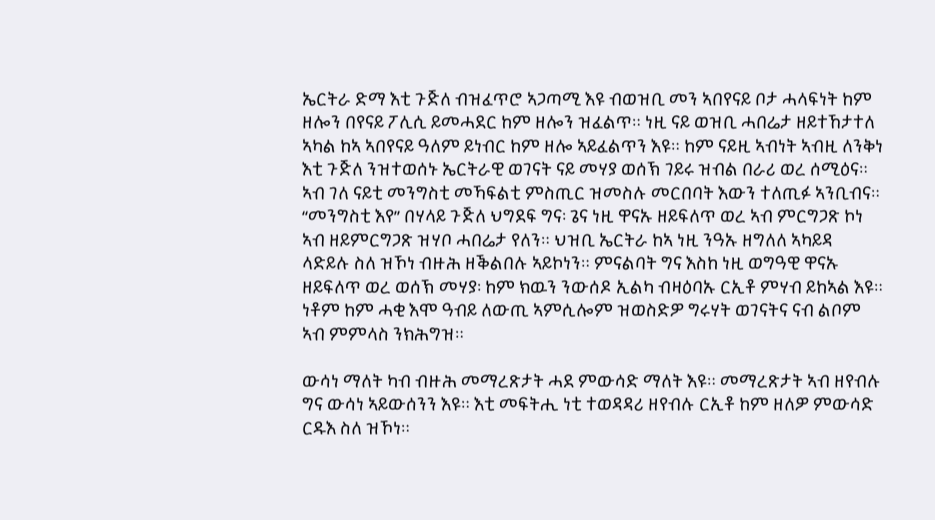ኤርትራ ድማ እቲ ጉጅለ ብዝፈጥሮ ኣጋጣሚ እዩ ብወዝቢ መን ኣበየናይ ቦታ ሓላፍነት ከም ዘሎን በየናይ ፖሊሲ ይመሓደር ከም ዘሎን ዝፈልጥ። ነዚ ናይ ወዝቢ ሓበሬታ ዘይተኸታተለ ኣካል ከኣ ኣበየናይ ዓለም ይነብር ከም ዘሎ ኣይፈልጥን እዩ። ከም ናይዚ ኣብነት ኣብዚ ለንቅነ እቲ ጉጅለ ንዝተወሰኑ ኤርትራዊ ወገናት ናይ መሃያ ወሰኽ ገይሩ ዝብል በራሪ ወረ ሰሚዕና። ኣብ ገለ ናይቲ መንግስቲ መኻፍልቲ ምስጢር ዝመስሉ መርበባት እውን ተለጢፉ ኣንቢብና። “መንግስቲ እየ” በሃላይ ጉጅለ ህግደፍ ግና፡ ጌና ነዚ ዋናኡ ዘይፍለጥ ወረ ኣብ ምርግጋጽ ኮነ ኣብ ዘይምርግጋጽ ዝሃቦ ሓበሬታ የለን። ህዝቢ ኤርትራ ከኣ ነዚ ንዓኡ ዘግለለ ኣካይዳ ላድይሉ ስለ ዝኾነ ብዙሕ ዘቕልበሉ ኣይኮነን። ምናልባት ግና እስከ ነዚ ወግዓዊ ዋናኡ ዘይፍለጥ ወረ ወሰኽ መሃያ፡ ከም ክዉን ንውሰዶ ኢልካ ብዛዕባኡ ርኢቶ ምሃብ ይከኣል እዩ። ነቶም ከም ሓቂ እሞ ዓብይ ለውጢ ኣምሲሎም ዝወስድዎ ግሩሃት ወገናትና ናብ ልቦም ኣብ ምምላስ ንክሕግዝ።

ውሳነ ማለት ካብ ብዙሕ መማረጽታት ሓደ ምውሳድ ማለት እዩ። መማረጽታት ኣብ ዘየብሉ ግና ውሳነ ኣይውሰንን እዩ። እቲ መፍትሒ ነቲ ተወዳዳሪ ዘየብሉ ርኢቶ ከም ዘለዎ ምውሳድ ርዱእ ስለ ዝኾነ።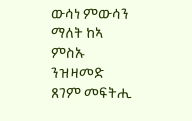ውሳነ ምውሳን ማለት ከኣ ምስኡ ንዝዛመድ ጸገም መፍትሒ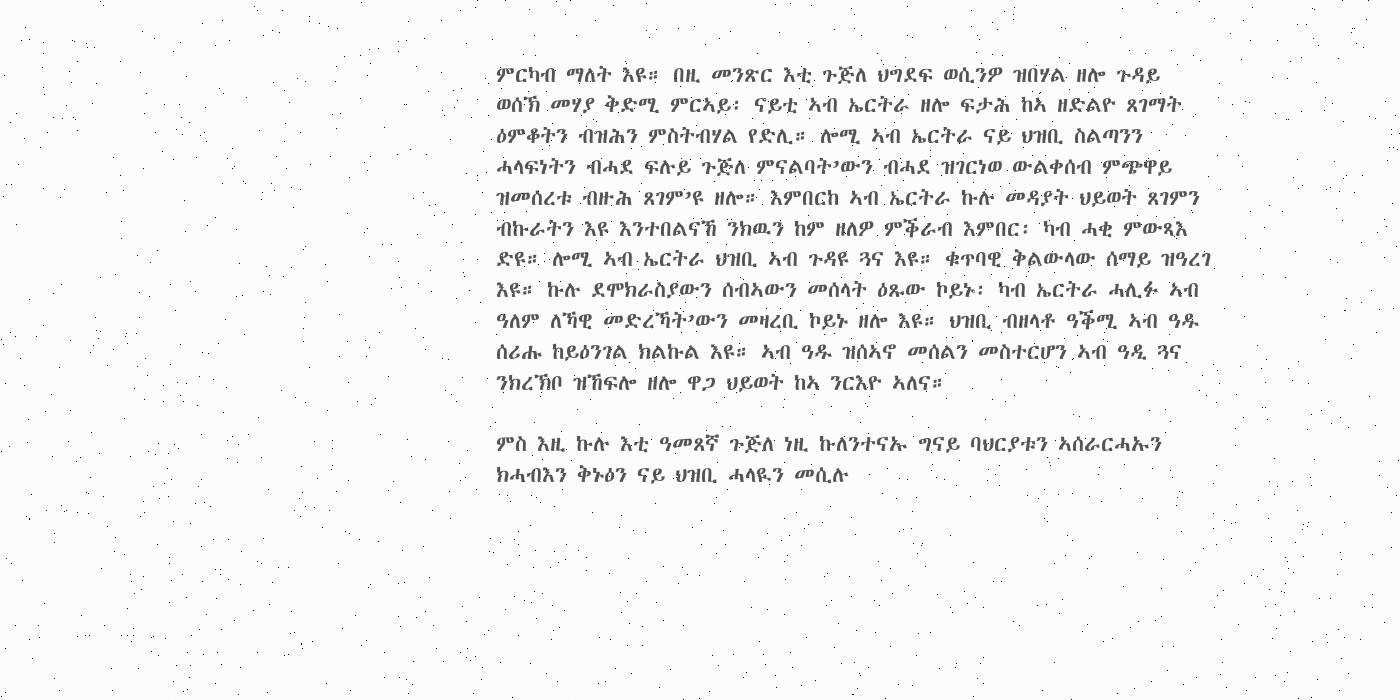ምርካብ ማለት እዩ። በዚ መንጽር እቲ ጉጅለ ህግደፍ ወሲንዎ ዝበሃል ዘሎ ጉዳይ ወሰኽ መሃያ ቅድሚ ምርኣይ፡ ናይቲ ኣብ ኤርትራ ዘሎ ፍታሕ ከኣ ዘድልዮ ጸገማት ዕምቆትን ብዝሕን ምስትብሃል የድሊ። ሎሚ ኣብ ኤርትራ ናይ ህዝቢ ስልጣንን ሓላፍነትን ብሓደ ፍሉይ ጉጅለ ምናልባት’ውን ብሓደ ዝገርነወ ውልቀሰብ ምጭዋይ ዝመሰረቱ ብዙሕ ጸገም’ዩ ዘሎ። እምበርከ ኣብ ኤርትራ ኩሉ መዳያት ህይወት ጸገምን ብኩራትን እዩ እንተበልናኸ ንክዉን ከም ዘለዎ ምቕራብ እምበር፡ ካብ ሓቂ ምውጻእ ድዩ። ሎሚ ኣብ ኤርትራ ህዝቢ ኣብ ጉዳዩ ጓና እዩ። ቁጥባዊ ቅልውላው ሰማይ ዝዓረገ እዩ። ኩሉ ደሞክራስያውን ሰብኣውን መሰላት ዕጹው ኮይኑ፡ ካብ ኤርትራ ሓሊፉ ኣብ ዓለም ለኻዊ መድረኻት’ውን መዛረቢ ኮይኑ ዘሎ እዩ። ህዝቢ ብዘላቶ ዓቕሚ ኣብ ዓዱ ሰሪሑ ከይዕንገል ክልኩል እዩ። ኣብ ዓዱ ዝሰኣኖ መሰልን መስተርሆን ኣብ ዓዲ ጓና ንክረኽቦ ዝኸፍሎ ዘሎ ዋጋ ህይወት ከኣ ንርእዮ ኣለና።

ምስ እዚ ኩሉ እቲ ዓመጸኛ ጉጅለ ነዚ ኩለንተናኡ ግናይ ባህርያቱን ኣሰራርሓኡን ክሓብእን ቅኑዕን ናይ ህዝቢ ሓላዪን መሲሉ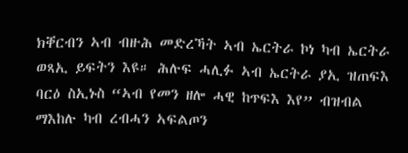ክቐርብን ኣብ ብዙሕ መድረኻት ኣብ ኤርትራ ኮነ ካብ ኤርትራ ወጻኢ ይፍትን እዩ። ሕሉፍ ሓሊፉ ኣብ ኤርትራ ያኢ ዝጠፍእ ባርዕ ስኢኑስ “ኣብ የመን ዘሎ ሓዊ ከጥፍእ እየ” ብዝብል ማእከሉ ካብ ረብሓን ኣፍልጦን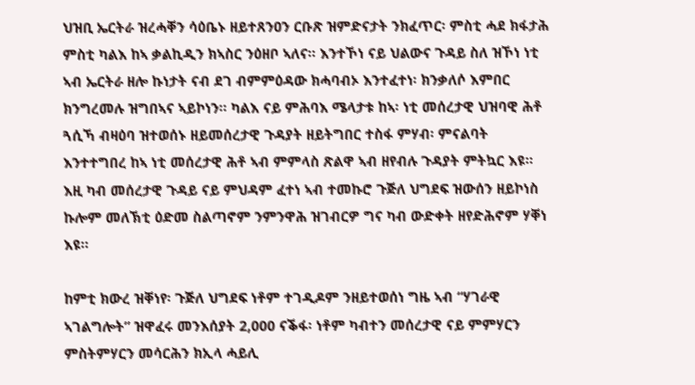ህዝቢ ኤርትራ ዝረሓቐን ሳዕቤኑ ዘይተጸንዐን ርቡጽ ዝምድናታት ንክፈጥር፡ ምስቲ ሓደ ክፋታሕ ምስቲ ካልእ ከኣ ቃልኪዲን ክኣስር ንዕዘቦ ኣለና። እንተኾነ ናይ ህልውና ጉዳይ ስለ ዝኾነ ነቲ ኣብ ኤርትራ ዘሎ ኩነታት ናብ ደገ ብምምዕዳው ክሓባብኦ እንተፈተነ፡ ክንቃለሶ እምበር ክንግረመሉ ዝግበኣና ኣይኮነን። ካልእ ናይ ምሕባእ ሜላታቱ ከኣ፡ ነቲ መሰረታዊ ህዝባዊ ሕቶ ጓሲኻ ብዛዕባ ዝተወሰኑ ዘይመሰረታዊ ጉዳያት ዘይትግበር ተስፋ ምሃብ፡ ምናልባት እንተተግበረ ከኣ ነቲ መሰረታዊ ሕቶ ኣብ ምምላስ ጽልዋ ኣብ ዘየብሉ ጉዳያት ምትኳር እዩ። እዚ ካብ መሰረታዊ ጉዳይ ናይ ምህዳም ፈተነ ኣብ ተመኩሮ ጉጅለ ህግደፍ ዝውሰን ዘይኮነስ ኩሎም መለኽቲ ዕድመ ስልጣኖም ንምንዋሕ ዝገብርዎ ግና ካብ ውድቀት ዘየድሕኖም ሃቐነ እዩ።

ከምቲ ክውረ ዝቐነየ፡ ጉጅለ ህግደፍ ነቶም ተገዲዶም ንዘይተወሰነ ግዜ ኣብ “ሃገራዊ ኣገልግሎት” ዝዋፈሩ መንእሰያት 2,000 ናቕፋ፡ ነቶም ካብተን መሰረታዊ ናይ ምምሃርን ምስትምሃርን መሳርሕን ክኢላ ሓይሊ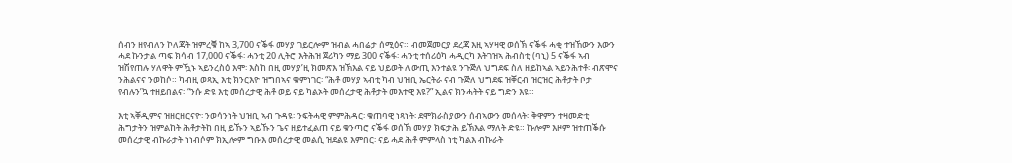ሰብን ዘየብለን ኮለጃት ዝምረቑ ከኣ 3,700 ናቕፋ መሃያ ገይርሎም ዝብል ሓበሬታ ሰሚዕና። ብመጀመርያ ደረጃ እዚ ኣሃዛዊ ወሰኽ ናቕፋ ሓቂ ተዝኸውን እውን ሓደ ኩንታል ጣፍ ክሳብ 17,000 ናቕፋ፡ ሓንቲ 20 ሊትሮ እትሕዝ ጀሪካን ማይ 300 ናቕፋ፡ ሓንቲ ተሰሪዕካ ሓዲርካ እትገዝኣ ሕብስቲ (ባኒ) 5 ናቕፋ ኣብ ዝሽየጠሉ ሃለዋት ምዃኑ ኣይንረስዕ እሞ፡ እስከ በዚ መሃያ’ዚ ክመጽእ ዝኽእል ናይ ህይወት ለውጢ እንተልዩ ንጉጅለ ህግደፍ ስለ ዘይከኣል ኣይንሕተቶ፡ ብጽሞና ንሕልናና ንወከሶ። ካብዚ ወጻኢ እቲ ክንርእዮ ዝግበኣና ቁምነገር፡ “ሕቶ መሃያ ኣብቲ ካብ ህዝቢ ኤርትራ ናብ ጉጅለ ህግደፍ ዝቐርብ ዝርዝር ሕቶታት ቦታ የብሉን’ኳ ተዘይበልና፡ “ንሱ ድዩ እቲ መሰረታዊ ሕቶ ወይ ናይ ካልኦት መሰረታዊ ሕቶታት መእተዊ እዩ?” ኢልና ክንሓትት ናይ ግድን እዩ።

እቲ ኣቐዲምና ዝዘርዘርናዮ፡ ንወሳንነት ህዝቢ ኣብ ጉዳዩ፡ ንፍትሓዊ ምምሕዳር፡ ቁጠባዊ ነጻነት፡ ደሞክራስያውን ሰብኣውን መሰላት፡ ቅዋምን ተዛመድቲ ሕግታትን ዝምልከት ሕቶታትከ በዚ ይኹን ኣይኹን ጌና ዘይተፈልጠ ናይ ቁንጣሮ ናቕፋ ወሰኽ መሃያ ክፍታሕ ይኽእል ማለት ድዩ። ኩሎም እዞም ዝተጠቕሱ መሰረታዊ ብኩራታት ነነብሶም ክኢሎም ግቡእ መሰረታዊ መልሲ ዝደልዩ እምበር፡ ናይ ሓደ ሕቶ ምምላስ ነቲ ካልእ ብኩራት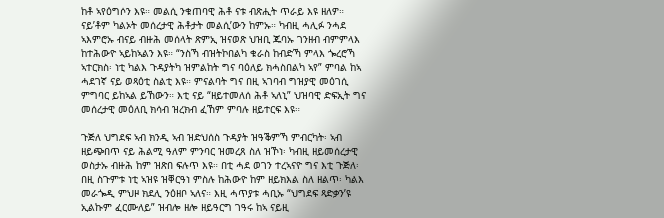ከቶ ኣየዕግሶን እዩ። መልሲ ንቁጠባዊ ሕቶ ናቱ ብጽሒት ጥራይ እዩ ዘለዎ። ናይ’ቶም ካልኦት መሰረታዊ ሕቶታት መልሲ’ውን ከምኡ። ካብዚ ሓሊፉ ንሓደ ኣእምሮኡ ብናይ ብዙሕ መሰላት ጽምኢ ዝናወጽ ህዝቢ ጁባኡ ገንዘብ ብምምላእ ከተሕውዮ ኣይከኣልን እዩ። “ንስኻ ብዝትኮበልካ ቁራስ ከብድኻ ምላእ ጐረሮኻ ኣተርክስ፡ ነቲ ካልእ ጉዳያትካ ዝምልከት ግና ባዕለይ ክሓስበልካ ኣየ” ምባል ከኣ ሓደገኛ ናይ ወጻዕቲ ስልቲ እዩ። ምናልባት ግና በዚ ኣገባብ ግዝያዊ መዕገሲ ምግባር ይከኣል ይኸውን። እቲ ናይ “ዘይተመለሰ ሕቶ ኣለኒ” ህዝባዊ ድፍኢት ግና መሰረታዊ መዕለቢ ክሳብ ዝረክብ ፈኸም ምባሉ ዘይተርፍ እዩ።

ጉጅለ ህግደፍ ኣብ ክንዲ ኣብ ዝድህሰስ ጉዳያት ዝዓቕምኻ ምብርካት፡ ኣብ ዘይጭበጥ ናይ ሕልሚ ዓለም ምንባር ዝመረጸ ስለ ዝኾነ፡ ካብዚ ዘይመሰረታዊ ወስታኡ ብዙሕ ከም ዝጽበ ፍሉጥ እዩ። በቲ ሓደ ወገን ተረኣናዮ ግና እቲ ጉጅለ፡ በዚ ስጉምቱ ነቲ ኣዝዩ ዝቐርዓነ ምስሉ ከሕውዮ ከም ዘይክእል ስለ ዘልጥ፡ ካልእ መራጐዲ ምህዞ ክደሊ ንዕዘቦ ኣለና። እዚ ሓጥያቱ ሓቢኡ “ህግደፍ ጻድቃን’ዩ ኢልኩም ፈርሙለይ” ዝብሎ ዘሎ ዘይዓርግ ገዓሩ ከኣ ናይዚ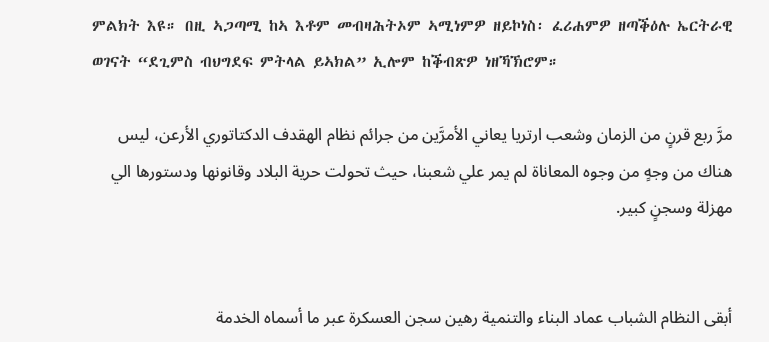ምልክት እዩ። በዚ ኣጋጣሚ ከኣ እቶም መብዛሕትኦም ኣሚነምዎ ዘይኮነስ፡ ፈሪሐምዎ ዘጣቕዕሉ ኤርትራዊ ወገናት “ደጊምስ ብህግደፍ ምትላል ይኣክል” ኢሎም ከቕብጽዎ ነዘኻኽሮም።

مرَّ ربع قرنٍ من الزمان وشعب ارتريا يعاني الأمرَّين من جرائم نظام الهقدف الدكتاتوري الأرعن، ليس هناك من وجهٍ من وجوه المعاناة لم يمر علي شعبنا، حيث تحولت حرية البلاد وقانونها ودستورها الي مهزلة وسجنٍ كبير.


أبقى النظام الشباب عماد البناء والتنمية رهين سجن العسكرة عبر ما أسماه الخدمة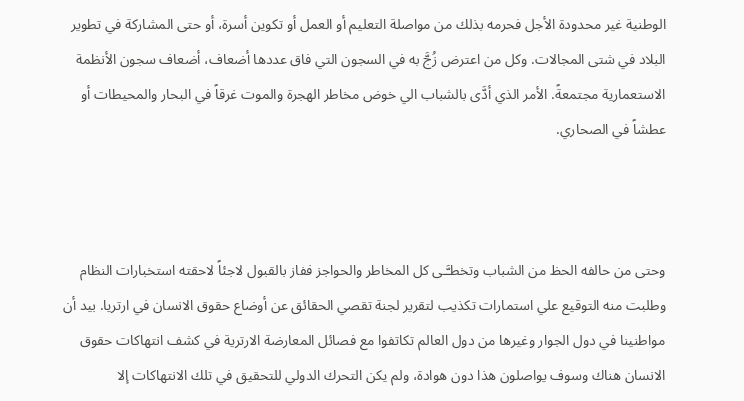الوطنية غير محدودة الأجل فحرمه بذلك من مواصلة التعليم أو العمل أو تكوين أسرة، أو حتى المشاركة في تطوير البلاد في شتى المجالات. وكل من اعترض زُجَّ به في السجون التي فاق عددها أضعاف، أضعاف سجون الأنظمة الاستعمارية مجتمعةً. الأمر الذي أدَّى بالشباب الي خوض مخاطر الهجرة والموت غرقاً في البحار والمحيطات أو عطشاً في الصحاري.



وحتى من حالفه الحظ من الشباب وتخطـَّـى كل المخاطر والحواجز ففاز بالقبول لاجئاً لاحقته استخبارات النظام وطلبت منه التوقيع علي استمارات تكذيب لتقرير لجنة تقصي الحقائق عن أوضاع حقوق الانسان في ارتريا. بيد أن مواطنينا في دول الجوار وغيرها من دول العالم تكاتفوا مع فصائل المعارضة الارترية في كشف انتهاكات حقوق الانسان هناك وسوف يواصلون هذا دون هوادة، ولم يكن التحرك الدولي للتحقيق في تلك الانتهاكات إلا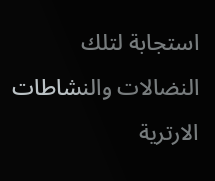استجابة لتلك النضالات والنشاطات الارترية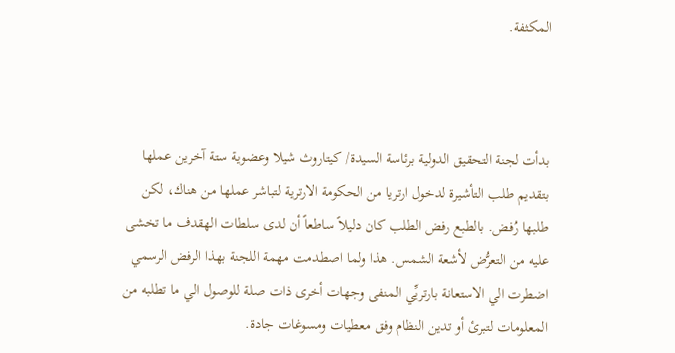المكثفة.



بدأت لجنة التحقيق الدولية برئاسة السيدة/ كيتاروث شيلا وعضوية ستة آخرين عملها بتقديم طلب التأشيرة لدخول ارتريا من الحكومة الارترية لتباشر عملها من هناك، لكن طلبها رُفض. بالطبع رفض الطلب كان دليلاً ساطعاً أن لدى سلطات الهقدف ما تخشى عليه من التعرُّض لأشعة الشمس. هذا ولما اصطدمت مهمة اللجنة بهذا الرفض الرسمي اضطرت الي الاستعانة بارتريِّي المنفى وجهات أخرى ذات صلة للوصول الي ما تطلبه من المعلومات لتبرئ أو تدين النظام وفق معطيات ومسوغات جادة.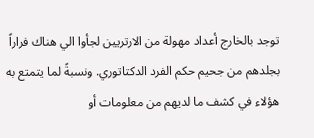توجد بالخارج أعداد مهولة من الارتريين لجأوا الي هناك فراراً بجلدهم من جحيم حكم الفرد الدكتاتوري. ونسبةً لما يتمتع به هؤلاء في كشف ما لديهم من معلومات أو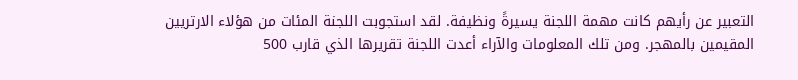التعبير عن رأيهم كانت مهمة اللجنة يسيرةً ونظيفة. لقد استجوبت اللجنة المئات من هؤلاء الارتريين المقيمين بالمهجر. ومن تلك المعلومات والآراء أعدت اللجنة تقريرها الذي قارب 500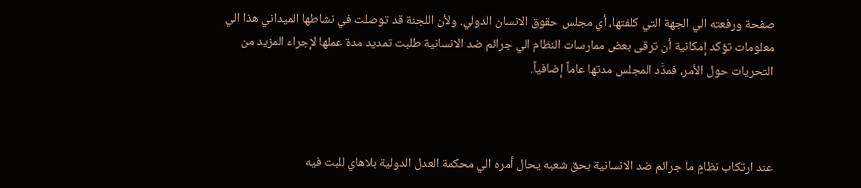صفحة ورفعته الي الجهة التي كلفتها، أي مجلس حقوق الانسان الدولي. ولأن اللجنة قد توصلت في نشاطها الميداني هذا الي معلومات تؤكد إمكانية أن ترقى بعض ممارسات النظام الي جرائم ضد الانسانية طلبت تمديد مدة عملها لإجراء المزيد من التحريات حول الأمر، فمدَّد المجلس مدتها عاماً إضافياً.



عند ارتكاب نظامٍ ما جرائم ضد الانسانية بحق شعبه يحال أمره الي محكمة العدل الدولية بلاهاي للبت فيه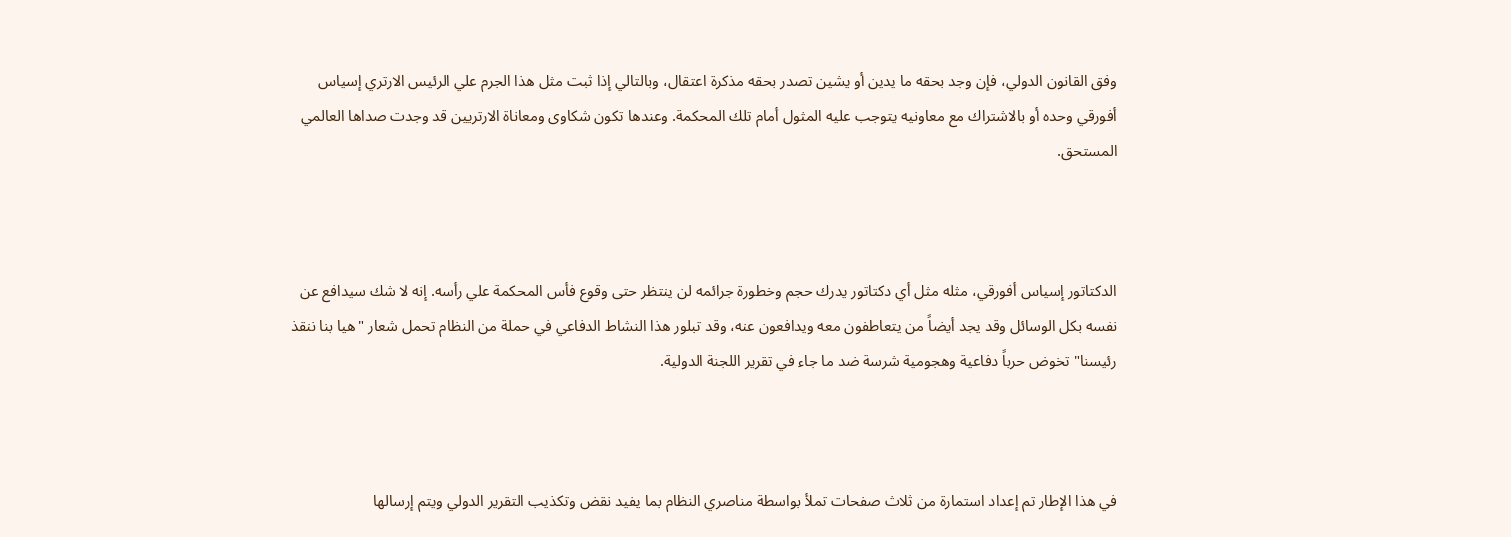وفق القانون الدولي، فإن وجد بحقه ما يدين أو يشين تصدر بحقه مذكرة اعتقال، وبالتالي إذا ثبت مثل هذا الجرم علي الرئيس الارتري إسياس أفورقي وحده أو بالاشتراك مع معاونيه يتوجب عليه المثول أمام تلك المحكمة. وعندها تكون شكاوى ومعاناة الارتريين قد وجدت صداها العالمي المستحق.



الدكتاتور إسياس أفورقي، مثله مثل أي دكتاتور يدرك حجم وخطورة جرائمه لن ينتظر حتى وقوع فأس المحكمة علي رأسه. إنه لا شك سيدافع عن نفسه بكل الوسائل وقد يجد أيضاً من يتعاطفون معه ويدافعون عنه، وقد تبلور هذا النشاط الدفاعي في حملة من النظام تحمل شعار "هيا بنا ننقذ رئيسنا" تخوض حرباً دفاعية وهجومية شرسة ضد ما جاء في تقرير اللجنة الدولية.



في هذا الإطار تم إعداد استمارة من ثلاث صفحات تملأ بواسطة مناصري النظام بما يفيد نقض وتكذيب التقرير الدولي ويتم إرسالها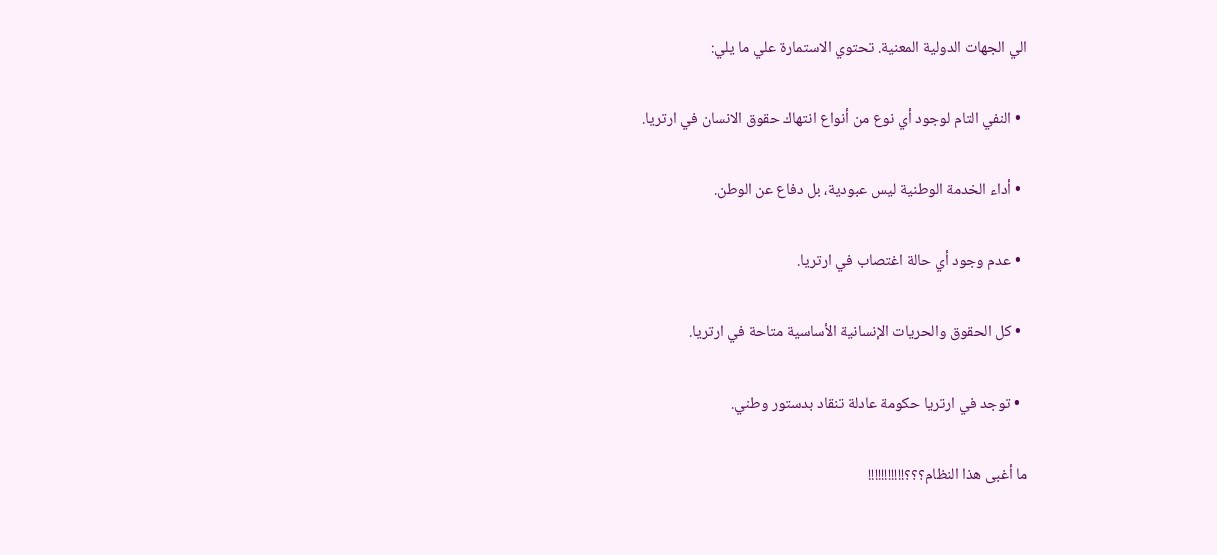الي الجهات الدولية المعنية. تحتوي الاستمارة علي ما يلي:

  • النفي التام لوجود أي نوع من أنواع انتهاك حقوق الانسان في ارتريا.

  • أداء الخدمة الوطنية ليس عبودية، بل دفاع عن الوطن.

  • عدم وجود أي حالة اغتصاب في ارتريا.

  • كل الحقوق والحريات الإنسانية الأساسية متاحة في ارتريا.

  • توجد في ارتريا حكومة عادلة تنقاد بدستور وطني.

ما أغبى هذا النظام؟؟؟!!!!!!!!!!!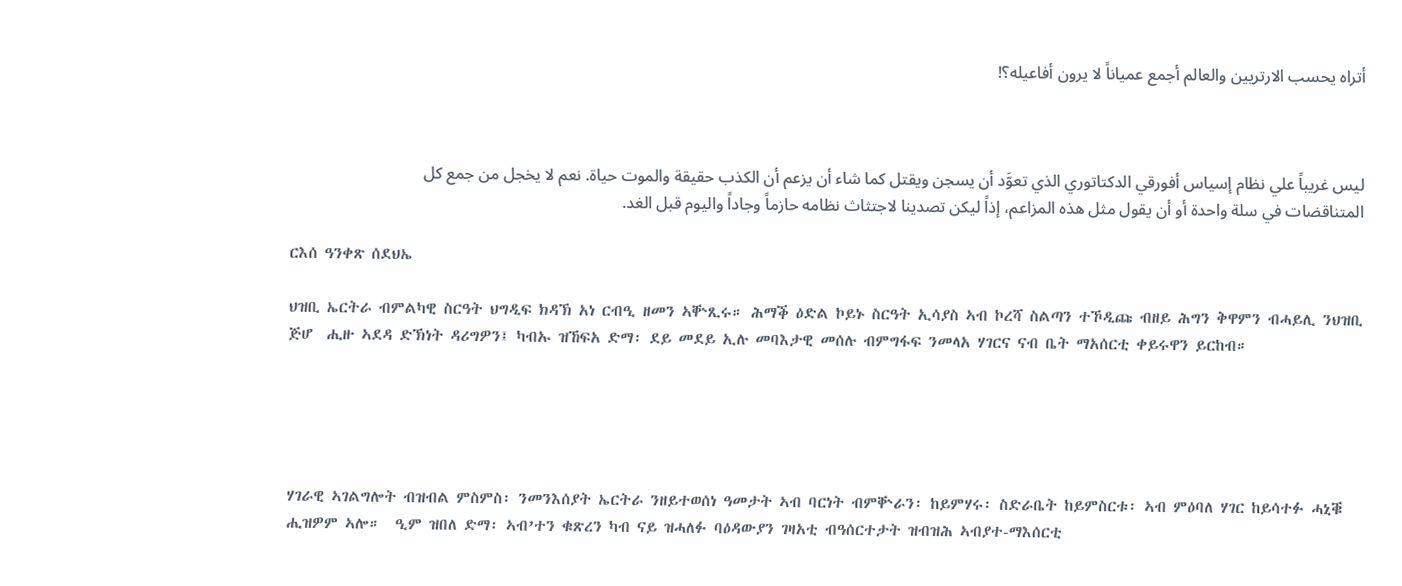أتراه يحسب الارتريين والعالم أجمع عمياناً لا يرون أفاعيله؟!



ليس غريباً علي نظام إسياس أفورقي الدكتاتوري الذي تعوَّد أن يسجن ويقتل كما شاء أن يزعم أن الكذب حقيقة والموت حياة. نعم لا يخجل من جمع كل المتناقضات في سلة واحدة أو أن يقول مثل هذه المزاعم، إذاً ليكن تصدينا لاجتثاث نظامه حازماً وجاداً واليوم قبل الغد.

ርእሰ ዓንቀጽ ሰደህኤ

ህዝቢ ኤርትራ ብምልካዊ ስርዓት ህግዲፍ ክዳኽ አነ ርብዒ ዘመን ኣቝጺሩ። ሕማቕ ዕድል ኮይኑ ስርዓት ኢሳያስ ኣብ ኮረሻ ስልጣን ተኾዲጩ ብዘይ ሕግን ቅዋምን ብሓይሊ ንህዝቢ ጅሆ  ሒዙ ኣደዳ ድኽነት ዳሪግዎን፤ ካብኡ ዝኸፍአ ድማ፡ ደይ መደይ ኢሉ መባእታዊ መሰሉ ብምግፋፍ ንመላአ ሃገርና ናብ ቤት ማአሰርቲ ቀይሩዋን ይርከብ።





ሃገራዊ ኣገልግሎት ብዝብል ምስምስ፡ ንመንእሰያት ኤርትራ ንዘይተወሰነ ዓመታት ኣብ ባርነት ብምቝራን፡ ከይምሃሩ፡ ስድራቤት ከይምስርቱ፡ ኣብ ምዕባለ ሃገር ከይሳተፉ ሓኒቑ ሒዝዎም ኣሎ።  ዒም ዝበለ ድማ፡ ኣብ’ተን ቁጽረን ካብ ናይ ዝሓለፉ ባዕዳውያን ገዛአቲ ብዓሰርተታት ዝብዝሕ ኣብያተ-ማእሰርቲ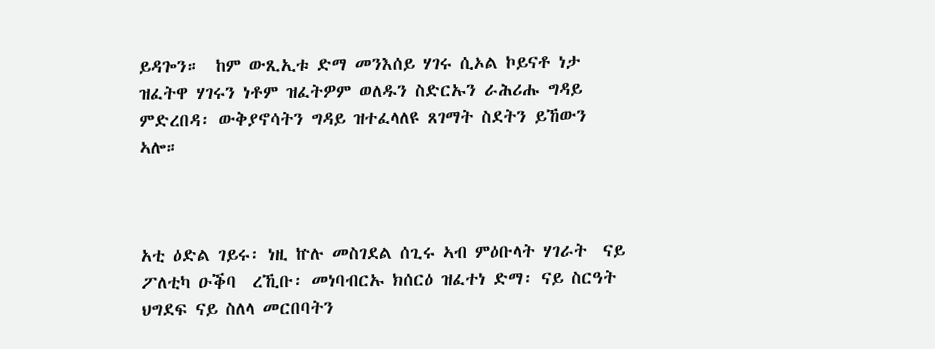ይዳጐን።  ከም ውጺኢቱ ድማ መንእሰይ ሃገሩ ሲኦል ኮይናቶ ነታ ዝፈትዋ ሃገሩን ነቶም ዝፈትዎም ወለዱን ስድርኡን ራሕሪሑ ግዳይ ምድረበዳ፡ ውቅያኖሳትን ግዳይ ዝተፈላለዩ ጸገማት ስደትን ይኸውን ኣሎ።



አቲ ዕድል ገይሩ፡ ነዚ ኵሉ መስገደል ሰጊሩ ኣብ ምዕቡላት ሃገራት  ናይ ፖለቲካ ዑቕባ  ረኺቡ፡ መነባብርኡ ክሰርዕ ዝፈተነ ድማ፡ ናይ ስርዓት ህግደፍ ናይ ስለላ መርበባትን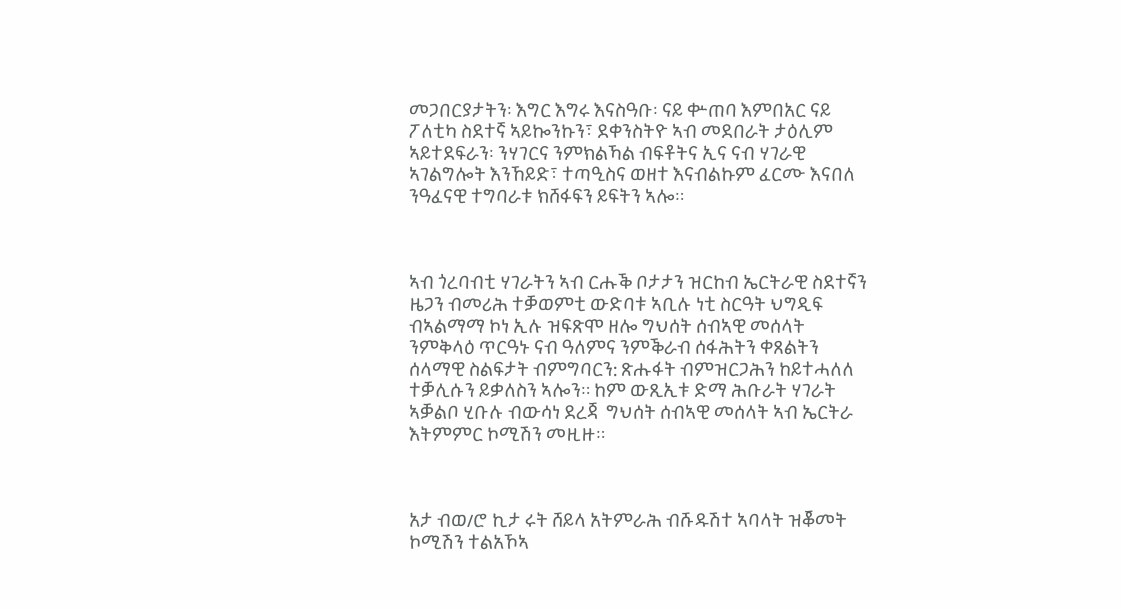መጋበርያታትን፡ እግር እግሩ እናስዓቡ፡ ናይ ቍጠባ እምበአር ናይ ፖለቲካ ስደተኛ ኣይኰንኩን፣ ደቀንስትዮ ኣብ መደበራት ታዕሊም ኣይተደፍራን፡ ንሃገርና ንምክልኻል ብፍቶትና ኢና ናብ ሃገራዊ ኣገልግሎት እንኸይድ፣ ተጣዒስና ወዘተ እናብልኩም ፈርሙ እናበለ ንዓፈናዊ ተግባራቱ ክሸፋፍን ይፍትን ኣሎ።



ኣብ ጎረባብቲ ሃገራትን ኣብ ርሑቕ ቦታታን ዝርከብ ኤርትራዊ ስደተኛን ዜጋን ብመሪሕ ተቓወምቲ ውድባቱ ኣቢሉ ነቲ ስርዓት ህግዲፍ ብኣልማማ ኮነ ኢሉ ዝፍጽሞ ዘሎ ግህሰት ሰብኣዊ መሰላት ንምቅላዕ ጥርዓኑ ናብ ዓለምና ንምቕራብ ሰፋሕትን ቀጸልትን ሰላማዊ ስልፍታት ብምግባርን: ጽሑፋት ብምዝርጋሕን ከይተሓለለ ተቓሊሱን ይቃለስን ኣሎን። ከም ውጺኢቱ ድማ ሕቡራት ሃገራት ኣቓልቦ ሂቡሉ ብውሳነ ደረጃ  ግህሰት ሰብኣዊ መሰላት ኣብ ኤርትራ እትምምር ኮሚሽን መዚዙ።



አታ ብወ/ሮ ኪታ ሩት ሸይላ አትምራሕ ብሹዱሽተ ኣባላት ዝቖመት ኮሚሽን ተልአኾኣ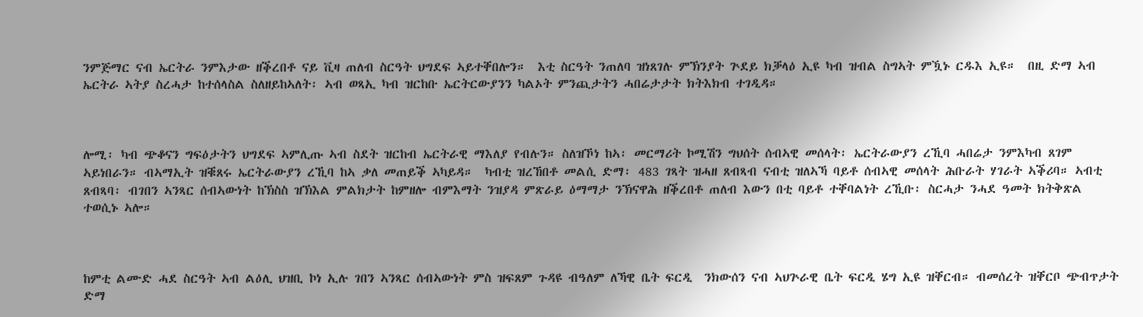ንምጅማር ናብ ኤርትራ ንምእታው ዘቕረበቶ ናይ ቪዛ ጠለብ ስርዓት ህግደፍ ኣይተቐበሎን።  እቲ ስርዓት ንጠለባ ዝነጸገሉ ምኽንያት ጕደይ ክቓላዕ ኢዩ ካብ ዝብል ስግኣት ምዃኑ ርዱእ ኢዩ።  በዚ ድማ ኣብ ኤርትራ ኣትያ ስረሓታ ከተሰላስል ስለዘይከኣለት፡ ኣብ ወጻኢ ካብ ዝርከቡ ኤርትርውያንን ካልኦት ምንጪታትን ሓበሬታታት ክትእክብ ተገዲዳ።



ሎሚ፡ ካብ ጭቆናን ግፍዕታትን ህግደፍ ኣምሊጡ ኣብ ስደት ዝርከብ ኤርትራዊ ማእለያ የብሉን። ስለዝኾነ ከኣ፡ መርማሪት ኮሚሽን ግህሰት ሰብኣዊ መሰላት፡ ኤርትራውያን ረኺባ ሓበሬታ ንምእካብ ጸገም ኣይነበራን። ብኣማኢት ዝቑጸሩ ኤርትራውያን ረኺባ ከኣ ቃለ መጠይቕ ኣካይዳ።  ካብቲ ዝረኸበቶ መልሲ ድማ፡ 483 ገጻት ዝሓዘ ጸብጻብ ናብቲ ዝለኣኻ ባይቶ ሰብኣዊ መሰላት ሕቡራት ሃገራት ኣቕሪባ። ኣብቲ ጸብጻባ፡ ብገበን ኣንጻር ሰብኣውነት ከኽስስ ዝኽእል ምልክታት ከምዘሎ ብምእማት ንዝያዳ ምጽራይ ዕማማታ ንኽናዋሕ ዘቕረበቶ ጠለብ እውን በቲ ባይቶ ተቐባልነት ረኺቡ፡ ስርሓታ ንሓደ ዓመት ክትቅጽል ተወሲኑ ኣሎ።



ከምቲ ልሙድ ሓደ ስርዓት ኣብ ልዕሊ ህዝቢ ኮነ ኢሉ ገበን ኣንጻር ሰብኣውነት ምስ ዝፍጸም ጉዳዩ ብዓለም ለኻዊ ቤት ፍርዲ  ንክውሰን ናብ ኣህጕራዊ ቤት ፍርዲ ሄግ ኢዩ ዝቐርብ። ብመሰረት ዝቐርቦ ጭብጥታት ድማ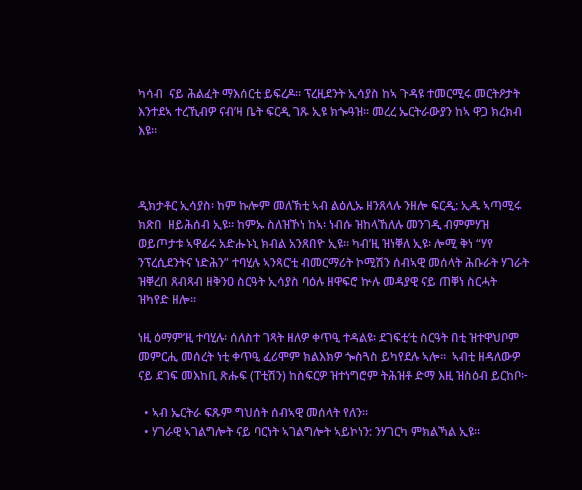ካሳብ  ናይ ሕልፈት ማእሰርቲ ይፍረዶ። ፕረዚደንት ኢሳያስ ከኣ ጉዳዩ ተመርሚሩ መርትዖታት እንተደኣ ተረኺብዎ ናብ’ዛ ቤት ፍርዲ ገጹ ኢዩ ክጐዓዝ። መረረ ኤርትራውያን ከኣ ዋጋ ክረክብ እዩ።



ዲክታቶር ኢሳያስ፡ ከም ኩሎም መለኽቲ ኣብ ልዕሊኡ ዘንጸላሉ ንዘሎ ፍርዲ: ኢዱ ኣጣሚሩ ክጽበ  ዘይሕሰብ ኢዩ። ከምኡ ስለዝኾነ ከኣ፡ ነብሱ ዝከላኸለሉ መንገዲ ብምምሃዝ ወይጦታቱ ኣዋፊሩ አድሑኑኒ ክብል አንጸበዮ ኢዩ። ካብ’ዚ ዝነቐለ ኢዩ፡ ሎሚ ቅነ “ሃየ ንፕረሲደንትና ነድሕን” ተባሂሉ ኣንጻር’ቲ ብመርማሪት ኮሚሽን ሰብኣዊ መሰላት ሕቡራት ሃገራት ዝቐረበ ጸብጻብ ዘቅንዐ ስርዓት ኢሳያስ ባዕሉ ዘዋፍሮ ኵሉ መዳያዊ ናይ ጠቐነ ስርሓት ዝካየድ ዘሎ።

ነዚ ዕማም’ዚ ተባሂሉ፡ ሰለስተ ገጻት ዘለዎ ቀጥዒ ተዳልዩ፡ ደገፍቲ’ቲ ስርዓት በቲ ዝተዋህቦም መምርሒ መሰረት ነቲ ቀጥዒ ፈሪሞም ክልእክዎ ጐስጓስ ይካየደሉ ኣሎ።  ኣብቲ ዘዳለውዎ ናይ ደገፍ መእከቢ ጽሑፍ (ፐቲሽን) ከስፍርዎ ዝተነግሮም ትሕዝቶ ድማ እዚ ዝስዕብ ይርከቦ፦

  • ኣብ ኤርትራ ፍጹም ግህሰት ሰብኣዊ መሰላት የለን።
  • ሃገራዊ ኣገልግሎት ናይ ባርነት ኣገልግሎት ኣይኮነን: ንሃገርካ ምክልኻል ኢዩ።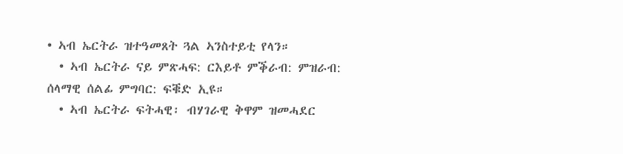• ኣብ ኤርትራ ዝተዓመጸት ጓል ኣንስተይቲ የላን።
  • ኣብ ኤርትራ ናይ ምጽሓፍ: ርእይቶ ምቕራብ: ምዝራብ: ሰላማዊ ሰልፊ ምግባር: ፍቑድ ኢዩ።
  • ኣብ ኤርትራ ፍትሓዊ፡ ብሃገራዊ ቅዋም ዝመሓደር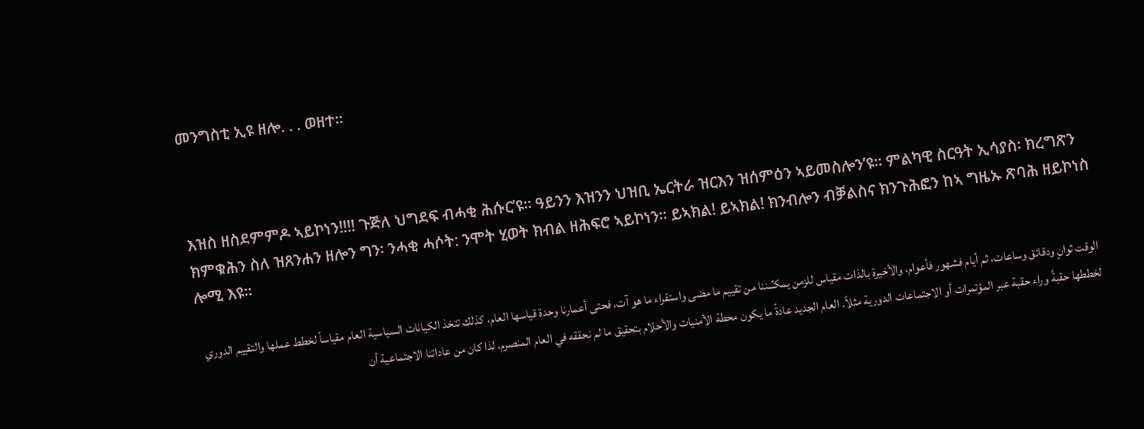መንግስቲ ኢዩ ዘሎ. . . ወዘተ።



እዝስ ዘስደምምዶ ኣይኮነን!!!! ጉጅለ ህግደፍ ብሓቂ ሕሱር’ዩ። ዓይንን እዝንን ህዝቢ ኤርትራ ዝርእን ዝሰምዕን ኣይመስሎን’ዩ። ምልካዊ ስርዓት ኢሳያስ፡ ክረግጽን ክምቁሕን ስለ ዝጸንሐን ዘሎን ግን፡ ንሓቂ ሓሶት: ንሞት ሂወት ክብል ዘሕፍሮ ኣይኮነን። ይኣክል! ይኣክል! ክንብሎን ብቓልስና ክንጉሕፎን ከኣ ግዜኡ ጽባሕ ዘይኮነስ ሎሚ እዩ።

الوقت ثوانٍ ودقائق وساعات، ثم أيام فشهور فأعوام، والأخيرة بالذات مقياس للزمن يمكـِّــننا من تقييم ما مضى واستقراء ما هو آت، فحتى أعمارنا وحدة قياسها العام، كذلك تتخذ الكيانات السياسية العام مقياساً لخطط عملها والتقييم الدوري لخططها حقبةً وراء حقبة عبر المؤتمرات أو الاجتماعات الدورية مثلاً. العام الجديد عادةً ما يكون محطة الأمنيات والأحلام بتحقيق ما لم نحققه في العام المنصرم. لذا كان من عاداتنا الاجتماعية أن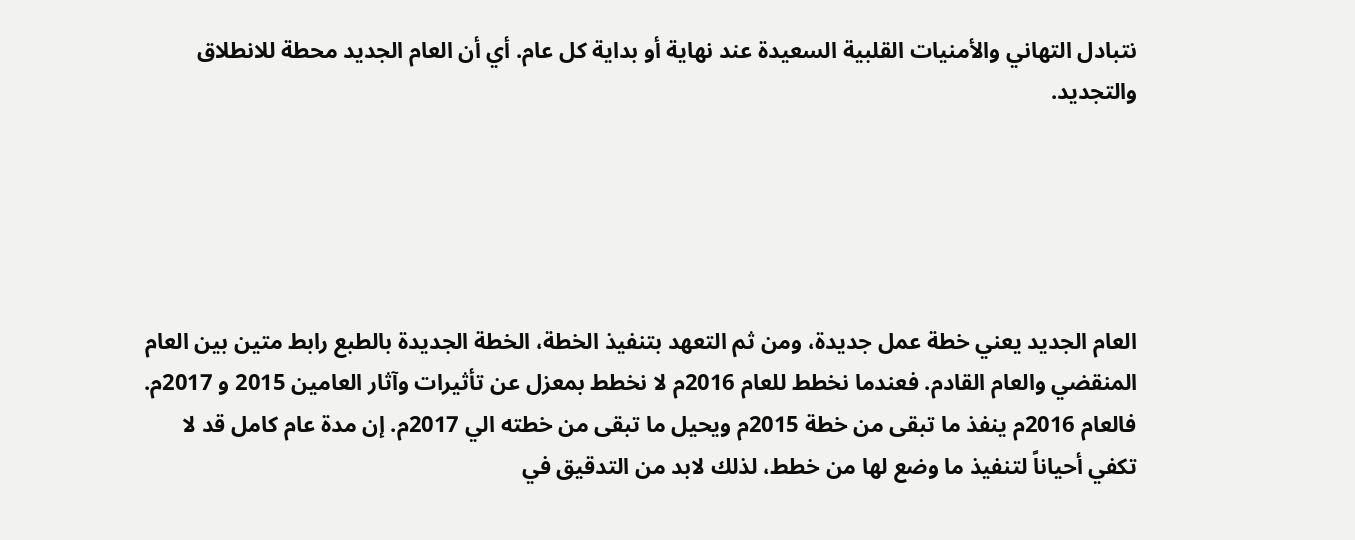نتبادل التهاني والأمنيات القلبية السعيدة عند نهاية أو بداية كل عام. أي أن العام الجديد محطة للانطلاق والتجديد.





العام الجديد يعني خطة عمل جديدة، ومن ثم التعهد بتنفيذ الخطة، الخطة الجديدة بالطبع رابط متين بين العام المنقضي والعام القادم. فعندما نخطط للعام 2016م لا نخطط بمعزل عن تأثيرات وآثار العامين 2015 و 2017م. فالعام 2016م ينفذ ما تبقى من خطة 2015م ويحيل ما تبقى من خطته الي 2017م. إن مدة عام كامل قد لا تكفي أحياناً لتنفيذ ما وضع لها من خطط، لذلك لابد من التدقيق في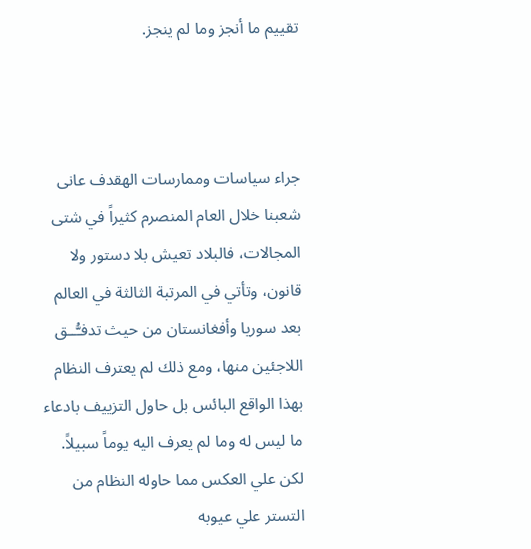تقييم ما أنجز وما لم ينجز.



جراء سياسات وممارسات الهقدف عانى شعبنا خلال العام المنصرم كثيراً في شتى المجالات، فالبلاد تعيش بلا دستور ولا قانون، وتأتي في المرتبة الثالثة في العالم بعد سوريا وأفغانستان من حيث تدفـُّــق اللاجئين منها، ومع ذلك لم يعترف النظام بهذا الواقع البائس بل حاول التزييف بادعاء ما ليس له وما لم يعرف اليه يوماً سبيلاً. لكن علي العكس مما حاوله النظام من التستر علي عيوبه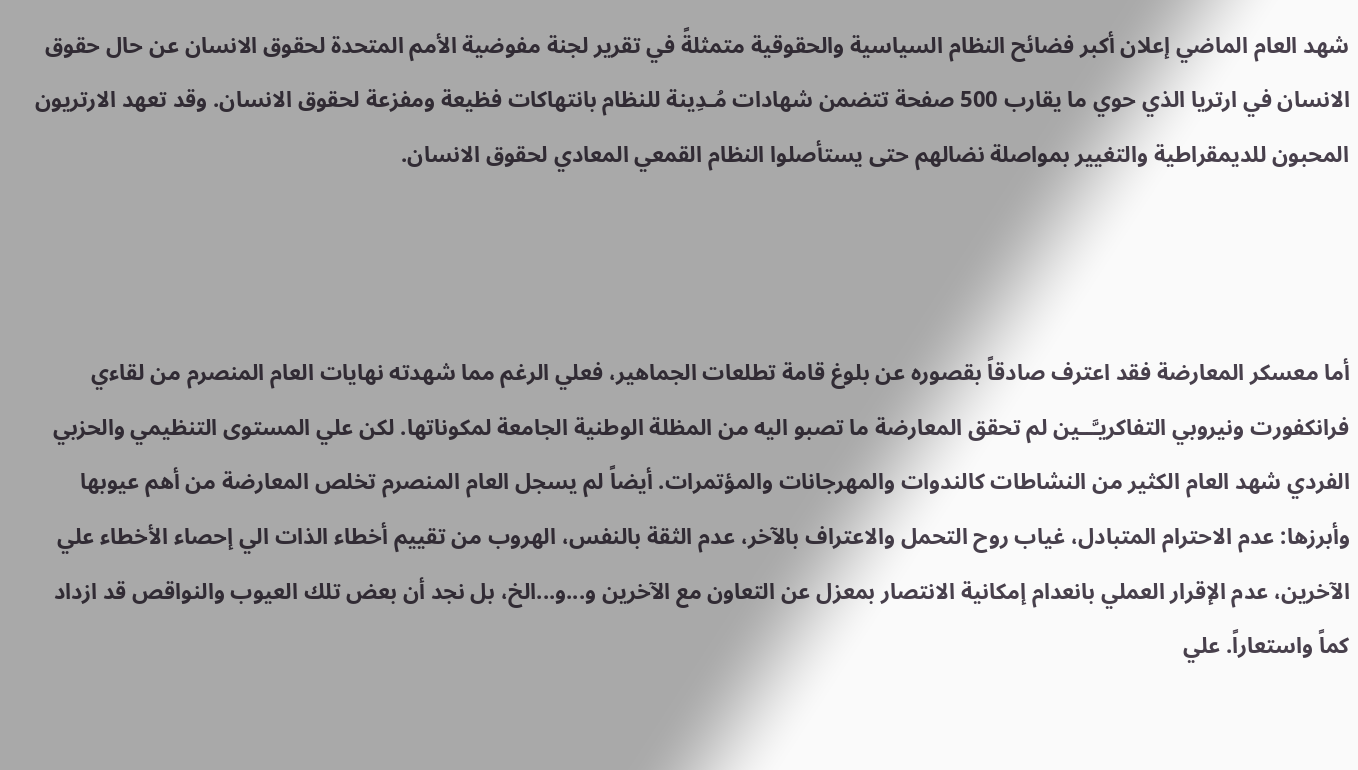شهد العام الماضي إعلان أكبر فضائح النظام السياسية والحقوقية متمثلةً في تقرير لجنة مفوضية الأمم المتحدة لحقوق الانسان عن حال حقوق الانسان في ارتريا الذي حوي ما يقارب 500 صفحة تتضمن شهادات مُـدِينة للنظام بانتهاكات فظيعة ومفزعة لحقوق الانسان. وقد تعهد الارتريون المحبون للديمقراطية والتغيير بمواصلة نضالهم حتى يستأصلوا النظام القمعي المعادي لحقوق الانسان.



أما معسكر المعارضة فقد اعترف صادقاً بقصوره عن بلوغ قامة تطلعات الجماهير، فعلي الرغم مما شهدته نهايات العام المنصرم من لقاءي فرانكفورت ونيروبي التفاكريـَّــين لم تحقق المعارضة ما تصبو اليه من المظلة الوطنية الجامعة لمكوناتها. لكن علي المستوى التنظيمي والحزبي الفردي شهد العام الكثير من النشاطات كالندوات والمهرجانات والمؤتمرات. أيضاً لم يسجل العام المنصرم تخلص المعارضة من أهم عيوبها وأبرزها: عدم الاحترام المتبادل، غياب روح التحمل والاعتراف بالآخر، عدم الثقة بالنفس، الهروب من تقييم أخطاء الذات الي إحصاء الأخطاء علي الآخرين، عدم الإقرار العملي بانعدام إمكانية الانتصار بمعزل عن التعاون مع الآخرين و...و...الخ، بل نجد أن بعض تلك العيوب والنواقص قد ازداد كماً واستعاراً. علي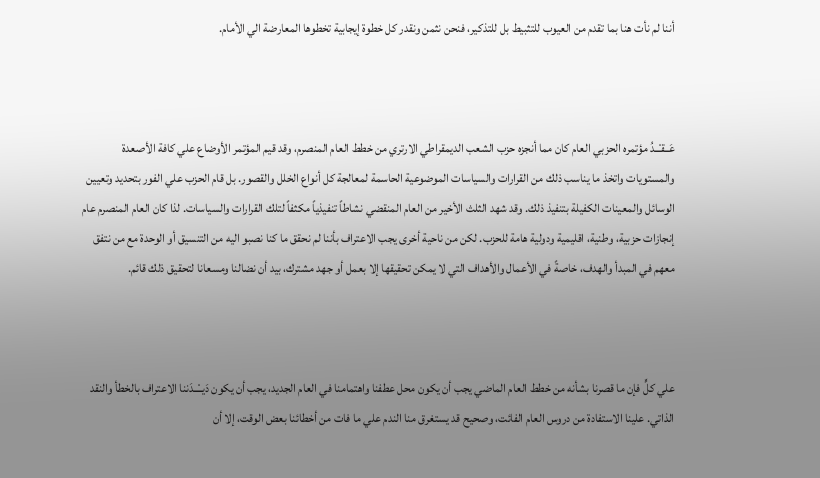أننا لم نأت هنا بما تقدم من العيوب للتثبيط بل للتذكير، فنحن نثمن ونقدر كل خطوة إيجابية تخطوها المعارضة الي الأمام.



عَــقـْــدُ مؤتمره الحزبي العام كان مما أنجزه حزب الشعب الديمقراطي الارتري من خطط العام المنصرم، وقد قيم المؤتمر الأوضاع علي كافة الأصعدة والمستويات واتخذ ما يناسب ذلك من القرارات والسياسات الموضوعية الحاسمة لمعالجة كل أنواع الخلل والقصور. بل قام الحزب علي الفور بتحديد وتعيين الوسائل والمعينات الكفيلة بتنفيذ ذلك. وقد شهد الثلث الأخير من العام المنقضي نشاطاً تنفيذياً مكثفاً لتلك القرارات والسياسات. لذا كان العام المنصرم عام إنجازات حزبية، وطنية، اقليمية ودولية هامة للحزب. لكن من ناحية أخرى يجب الاعتراف بأننا لم نحقق ما كنا نصبو اليه من التنسيق أو الوحدة مع من نتفق معهم في المبدأ والهدف، خاصةً في الأعمال والأهداف التي لا يمكن تحقيقها إلا بعمل أو جهد مشترك، بيد أن نضالنا ومسعانا لتحقيق ذلك قائم.



علي كلٍّ فإن ما قصرنا بشأنه من خطط العام الماضي يجب أن يكون محل عطفنا واهتمامنا في العام الجديد، يجب أن يكون دَيــْــدَننا الاعتراف بالخطأ والنقد الذاتي. علينا الاستفادة من دروس العام الفائت، وصحيح قد يستغرق منا الندم علي ما فات من أخطائنا بعض الوقت، إلا أن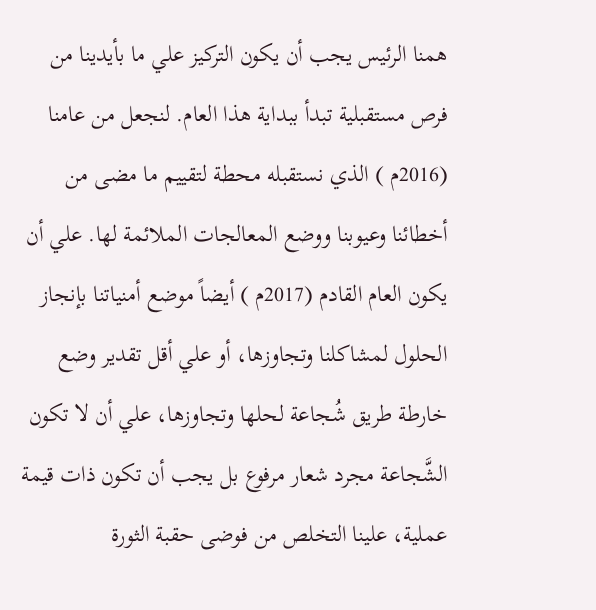همنا الرئيس يجب أن يكون التركيز علي ما بأيدينا من فرص مستقبلية تبدأ ببداية هذا العام. لنجعل من عامنا (2016م ) الذي نستقبله محطة لتقييم ما مضى من أخطائنا وعيوبنا ووضع المعالجات الملائمة لها. علي أن يكون العام القادم (2017م ) أيضاً موضع أمنياتنا بإنجاز الحلول لمشاكلنا وتجاوزها، أو علي أقل تقدير وضع خارطة طريق شُجاعة لحلها وتجاوزها، علي أن لا تكون الشَّجاعة مجرد شعار مرفوع بل يجب أن تكون ذات قيمة عملية، علينا التخلص من فوضى حقبة الثورة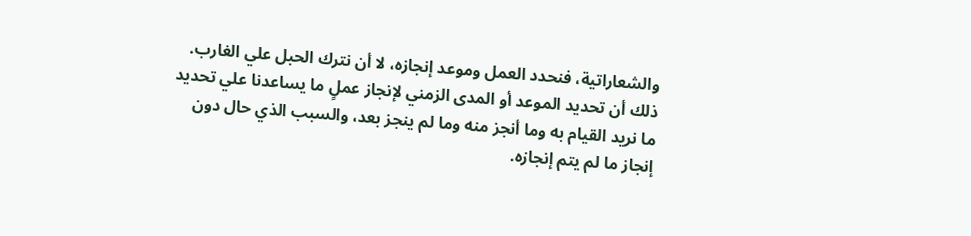والشعاراتية، فنحدد العمل وموعد إنجازه، لا أن نترك الحبل علي الغارب. ذلك أن تحديد الموعد أو المدى الزمني لإنجاز عملٍ ما يساعدنا علي تحديد ما نريد القيام به وما أنجز منه وما لم ينجز بعد، والسبب الذي حال دون إنجاز ما لم يتم إنجازه.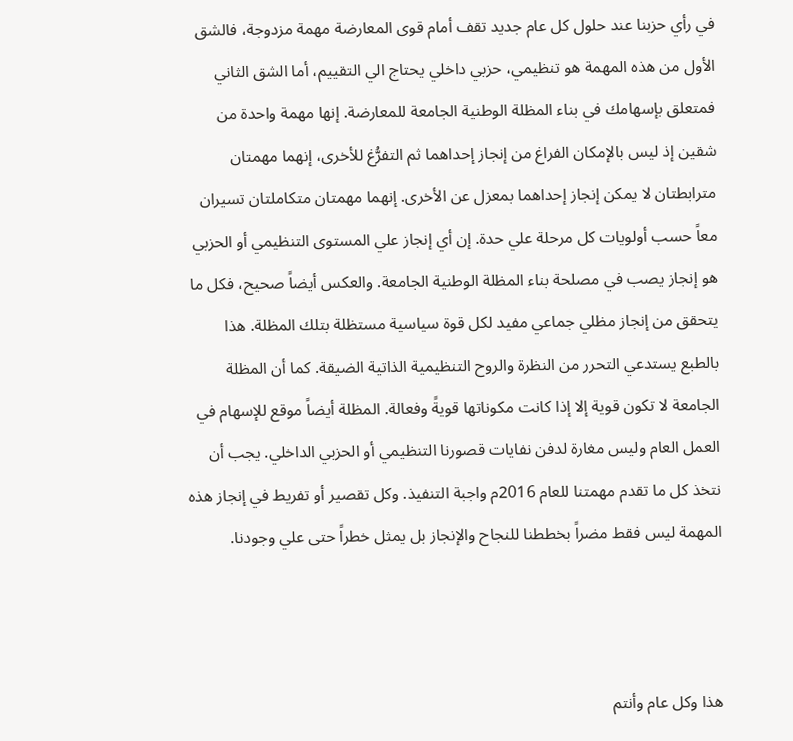في رأي حزبنا عند حلول كل عام جديد تقف أمام قوى المعارضة مهمة مزدوجة، فالشق الأول من هذه المهمة هو تنظيمي، حزبي داخلي يحتاج الي التقييم، أما الشق الثاني فمتعلق بإسهامك في بناء المظلة الوطنية الجامعة للمعارضة. إنها مهمة واحدة من شقين إذ ليس بالإمكان الفراغ من إنجاز إحداهما ثم التفرُّغ للأخرى، إنهما مهمتان مترابطتان لا يمكن إنجاز إحداهما بمعزل عن الأخرى. إنهما مهمتان متكاملتان تسيران معاً حسب أولويات كل مرحلة علي حدة. إن أي إنجاز علي المستوى التنظيمي أو الحزبي هو إنجاز يصب في مصلحة بناء المظلة الوطنية الجامعة. والعكس أيضاً صحيح، فكل ما يتحقق من إنجاز مظلي جماعي مفيد لكل قوة سياسية مستظلة بتلك المظلة. هذا بالطبع يستدعي التحرر من النظرة والروح التنظيمية الذاتية الضيقة. كما أن المظلة الجامعة لا تكون قوية إلا إذا كانت مكوناتها قويةً وفعالة. المظلة أيضاً موقع للإسهام في العمل العام وليس مغارة لدفن نفايات قصورنا التنظيمي أو الحزبي الداخلي. يجب أن نتخذ كل ما تقدم مهمتنا للعام 2016م واجبة التنفيذ. وكل تقصير أو تفريط في إنجاز هذه المهمة ليس فقط مضراً بخططنا للنجاح والإنجاز بل يمثل خطراً حتى علي وجودنا.



هذا وكل عام وأنتم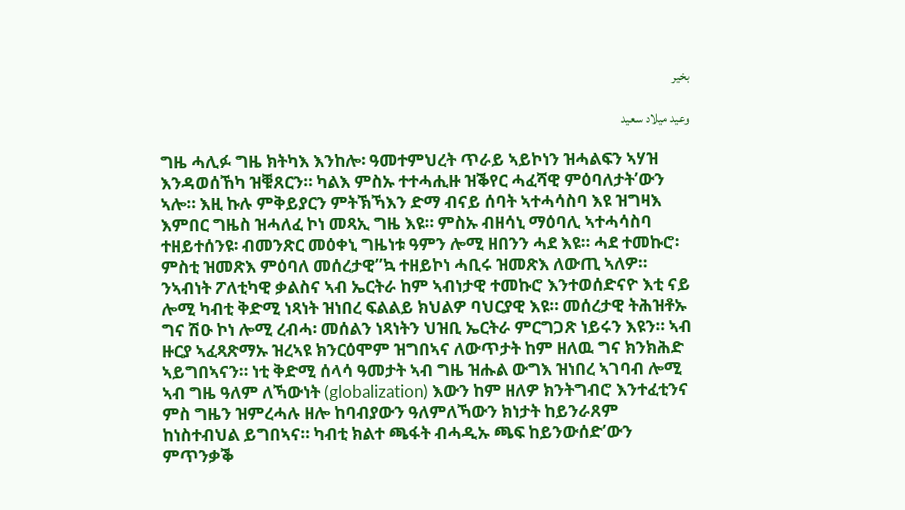بخير

وعيد ميلاد سعيد

ግዜ ሓሊፉ ግዜ ክትካእ እንከሎ፡ ዓመተምህረት ጥራይ ኣይኮነን ዝሓልፍን ኣሃዝ እንዳወሰኸካ ዝቑጸርን። ካልእ ምስኡ ተተሓሒዙ ዝቕየር ሓፈሻዊ ምዕባለታት’ውን ኣሎ። እዚ ኩሉ ምቅይያርን ምትኽኻእን ድማ ብናይ ሰባት ኣተሓሳስባ እዩ ዝግዛእ እምበር ግዜስ ዝሓለፈ ኮነ መጻኢ ግዜ እዩ። ምስኡ ብዘሳኒ ማዕባሊ ኣተሓሳስባ ተዘይተሰንዩ፡ ብመንጽር መዕቀኒ ግዜነቱ ዓምን ሎሚ ዘበንን ሓደ እዩ። ሓደ ተመኩሮ፡ ምስቲ ዝመጽእ ምዕባለ መሰረታዊ’’ኳ ተዘይኮነ ሓቢሩ ዝመጽእ ለውጢ ኣለዎ። ንኣብነት ፖለቲካዊ ቃልስና ኣብ ኤርትራ ከም ኣብነታዊ ተመኩሮ እንተወሰድናዮ እቲ ናይ ሎሚ ካብቲ ቅድሚ ነጻነት ዝነበረ ፍልልይ ክህልዎ ባህርያዊ እዩ። መሰረታዊ ትሕዝቶኡ ግና ሽዑ ኮነ ሎሚ ረብሓ፡ መሰልን ነጻነትን ህዝቢ ኤርትራ ምርግጋጽ ነይሩን እዩን። ኣብ ዙርያ ኣፈጻጽማኡ ዝረኣዩ ክንርዕሞም ዝግበኣና ለውጥታት ከም ዘለዉ ግና ክንክሕድ ኣይግበኣናን። ነቲ ቅድሚ ሰላሳ ዓመታት ኣብ ግዜ ዝሑል ውግእ ዝነበረ ኣገባብ ሎሚ ኣብ ግዜ ዓለም ለኻውነት (globalization) እውን ከም ዘለዎ ክንትግብሮ እንተፈቲንና ምስ ግዜን ዝምረሓሉ ዘሎ ከባብያውን ዓለምለኻውን ክነታት ከይንራጸም ከነስተብህል ይግበኣና። ካብቲ ክልተ ጫፋት ብሓዲኡ ጫፍ ከይንውሰድ’ውን ምጥንቃቕ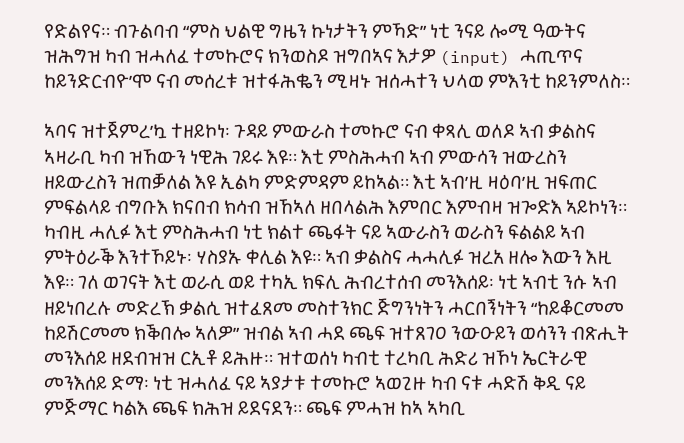የድልየና። ብጉልባብ “ምስ ህልዊ ግዜን ኩነታትን ምኻድ” ነቲ ንናይ ሎሚ ዓውትና ዝሕግዝ ካብ ዝሓለፈ ተመኩሮና ክንወስዶ ዝግበኣና እታዎ (input) ሓጢጥና ከይንድርብዮ’ሞ ናብ መሰረቱ ዝተፋሕቈን ሚዛኑ ዝሰሓተን ህላወ ምእንቲ ከይንምለስ።

ኣባና ዝተጀምረ’ኳ ተዘይኮነ፡ ጉዳይ ምውራስ ተመኩሮ ናብ ቀጻሊ ወለዶ ኣብ ቃልስና ኣዛራቢ ካብ ዝኸውን ነዊሕ ገይሩ እዩ። እቲ ምስሕሓብ ኣብ ምውሳን ዝውረስን ዘይውረስን ዝጠቓለል እዩ ኢልካ ምድምዳም ይከኣል። እቲ ኣብ’ዚ ዛዕባ’ዚ ዝፍጠር ምፍልላይ ብግቡእ ክናበብ ክሳብ ዝኸኣለ ዘበላልሕ እምበር እምብዛ ዝጐድእ ኣይኮነን። ካብዚ ሓሊፉ እቲ ምስሕሓብ ነቲ ክልተ ጫፋት ናይ ኣውራስን ወራስን ፍልልይ ኣብ ምትዕራቕ እንተኾይኑ፡ ሃስያኡ ቀሊል እዩ። ኣብ ቃልስና ሓሓሊፉ ዝረአ ዘሎ እውን እዚ እዩ። ገለ ወገናት እቲ ወራሲ ወይ ተካኢ ክፍሊ ሕብረተሰብ መንእሰይ፡ ነቲ ኣብቲ ንሱ ኣብ ዘይነበረሉ መድረኽ ቃልሲ ዝተፈጸመ መስተንክር ጅግንነትን ሓርበኝነትን “ከይቆርመመ ከይሽርመመ ክቕበሎ ኣለዎ” ዝብል ኣብ ሓደ ጫፍ ዝተጸገዐ ንውዑይን ወሳንን ብጽሒት መንእሰይ ዘደብዝዝ ርኢቶ ይሕዙ። ዝተወሰነ ካብቲ ተረካቢ ሕድሪ ዝኾነ ኤርትራዊ መንእሰይ ድማ፡ ነቲ ዝሓለፈ ናይ ኣያታቱ ተመኩሮ ኣወጊዙ ካብ ናቱ ሓድሽ ቅዲ ናይ ምጅማር ካልእ ጫፍ ክሕዝ ይደናደን። ጫፍ ምሓዝ ከኣ ኣካቢ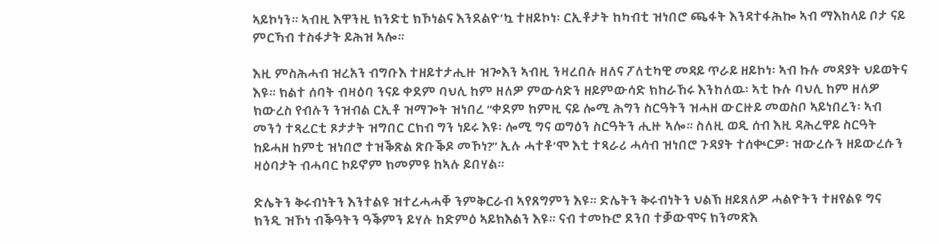ኣይኮነን። ኣብዚ እዋንዚ ክንድቲ ክኾነልና እንደልዮ’ኳ ተዘይኮነ፡ ርኢቶታት ከካብቲ ዝነበሮ ጫፋት እንዳተፋሕኰ ኣብ ማእከላይ ቦታ ናይ ምርኻብ ተስፋታት ይሕዝ ኣሎ።

እዚ ምስሕሓብ ዝረአን ብግቡእ ተዘይተታሒዙ ዝጐእን ኣብዚ ንዛረበሉ ዘለና ፖለቲካዊ መዳይ ጥራይ ዘይኮነ፡ ኣብ ኩሉ መዳያት ህይወትና እዩ። ክልተ ሰባት ብዛዕባ ንናይ ቀደም ባህሊ ከም ዘለዎ ምውሳድን ዘይምውሳድ ክከራኸሩ እንከለዉ፡ ኣቲ ኩሉ ባህሊ ከም ዘለዎ ክውረስ የብሉን ንዝብል ርኢቶ ዝማጐት ዝነበረ “ቀደም ከምዚ ናይ ሎሚ ሕግን ስርዓትን ዝሓዘ ውርዙይ መወስቦ ኣይነበረን፡ ኣብ መንጎ ተጻረርቲ ጾታታት ዝግበር ርክብ ግን ነይሩ እዩ፡ ሎሚ ግና ወግዕን ስርዓትን ሒዙ ኣሎ። ስለዚ ወዲ ሰብ እዚ ዳሕረዋይ ስርዓት ከይሓዘ ከምቲ ዝነበሮ ተዝቕጽል ጽቡቕዶ መኾነ?” ኢሉ ሓተቶ’ሞ እቲ ተጻራሪ ሓሳብ ዝነበሮ ጉዳያት ተሰቊርዎ፡ ዝውረሱን ዘይውረሱን ዛዕባታት ብሓባር ኮይኖም ክመምዩ ከኣሉ ይበሃል።

ድሌትን ቅሩብነትን እንተልዩ ዝተረሓሓቐ ንምቅርራብ ኣየጸግምን እዩ። ድሌትን ቅሩብነትን ህልኽ ዘይጸለዎ ሓልዮትን ተዘየልዩ ግና ክንዲ ዝኾነ ብቕዓትን ዓቕምን ይሃሉ ከድምዕ ኣይክእልን እዩ። ናብ ተመኩሮ ደንበ ተቓውሞና ክንመጽእ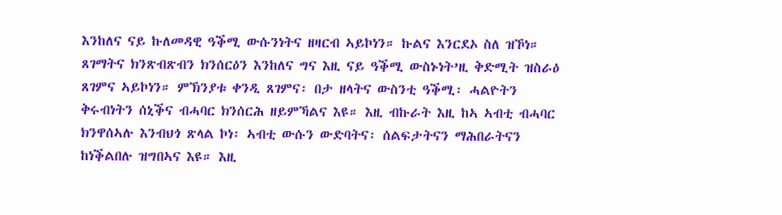እንከለና ናይ ኩለመዳዊ ዓቕሚ ውሱንነትና ዘዛርብ ኣይኮነን። ኩልና እንርደኦ ስለ ዝኾነ። ጸገማትና ክንጽብጽብን ክንሰርዕን እንከለና ግና እዚ ናይ ዓቕሚ ውስኑነት’ዚ ቅድሚት ዝስራዕ ጸገምና ኣይኮነን። ምኽንያቱ ቀንዲ ጸገምና፡ በታ ዘላትና ውስንቲ ዓቕሚ፡ ሓልዮትን ቅሩብነትን ሰኒቕና ብሓባር ክንሰርሕ ዘይምኻልና እዩ። እዚ ብኩራት እዚ ከኣ ኣብቲ ብሓባር ክንዋሰኣሉ እንብህጎ ጽላል ኮነ፡ ኣብቲ ውሱን ውድባትና፡ ሰልፍታትናን ማሕበራትናን ከነቕልበሉ ዝግበኣና እዩ። እዚ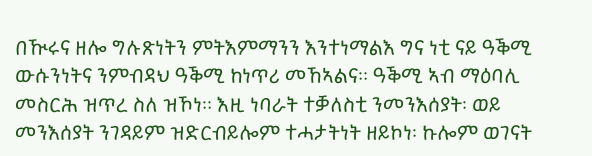በዂሩና ዘሎ ግሉጽነትን ምትእምማንን እንተነማልእ ግና ነቲ ናይ ዓቕሚ ውሱንነትና ንምብዳህ ዓቕሚ ከነጥሪ መኸኣልና። ዓቕሚ ኣብ ማዕባሊ መስርሕ ዝጥረ ስለ ዝኾነ። እዚ ነባራት ተቓለስቲ ንመንእሰያት፡ ወይ መንእሰያት ንገዳይም ዝድርብይሎም ተሓታትነት ዘይኮነ፡ ኩሎም ወገናት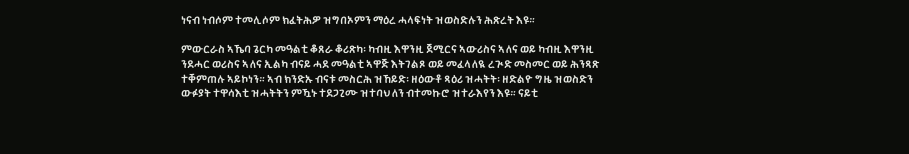ነናብ ነብሶም ተመሊሶም ክፈትሕዎ ዝግበኦምን ማዕረ ሓላፍነት ዝወስድሉን ሕጽረት እዩ።

ምውርራስ ኣኼባ ጌርካ መዓልቲ ቆጸራ ቆሪጽካ፡ ካብዚ እዋንዚ ጀሚርና ኣውሪስና ኣለና ወይ ካብዚ እዋንዚ ንደሓር ወሪስና ኣለና ኢልካ ብናይ ሓደ መዓልቲ ኣዋጅ እትገልጾ ወይ መፈላለዪ ረጒድ መስመር ወይ ሕንጻጽ ተቐምጠሉ ኣይኮነን። ኣብ ክንድኡ ብናቱ መስርሕ ዝኸይድ፡ ዘዕውቶ ጻዕሪ ዝሓትት፡ ዘድልዮ ግዜ ዝወስድን ውፉያት ተዋሳእቲ ዝሓትትን ምዃኑ ተደጋጊሙ ዝተባህለን ብተመኩሮ ዝተራእየን እዩ። ናይቲ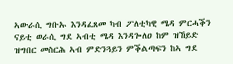ኣውራሲ ግቡኡ እንዳፈጸመ ካብ ፖለቲካዊ ሜዳ ምርሓቕን ናይቲ ወራሲ ግደ ኣብቲ ሜዳ እንዳጐለዐ ከም ዝኸይድ ዝግበር መስርሕ ኣብ ምድንጓይን ምቕልጣፍን ከኣ ግደ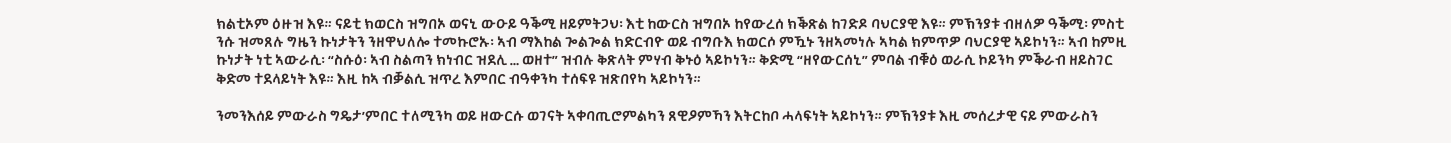ክልቲኦም ዕዙዝ እዩ። ናይቲ ክወርስ ዝግበኦ ወናኒ ውዑይ ዓቕሚ ዘይምትጋህ፡ እቲ ከውርስ ዝግበኦ ከየውረሰ ክቕጽል ከገድዶ ባህርያዊ እዩ። ምኽንያቱ ብዘለዎ ዓቕሚ፡ ምስቲ ንሱ ዝመጸሉ ግዜን ኩነታትን ንዘዋህለሎ ተመኩሮኡ፡ ኣብ ማእከል ጐልጐል ክድርብዮ ወይ ብግቡእ ክወርሶ ምዃኑ ንዘኣመነሉ ኣካል ክምጥዎ ባህርያዊ ኣይኮነን። ኣብ ከምዚ ኩነታት ነቲ ኣውራሲ፡ “ስሱዕ፡ ኣብ ስልጣን ክነብር ዝደሊ … ወዘተ” ዝብሉ ቅጽላት ምሃብ ቅኑዕ ኣይኮነን። ቅድሚ “ዘየውርሰኒ” ምባል ብቑዕ ወራሲ ኮይንካ ምቕራብ ዘይስገር ቅድመ ተደላይነት እዩ። እዚ ከኣ ብቓልሲ ዝጥረ እምበር ብዓቀንካ ተሰፍዩ ዝጽበየካ ኣይኮነን።

ንመንእሰይ ምውራስ ግዴታ’ምበር ተለሚንካ ወይ ዘውርሱ ወገናት ኣቀባጢሮምልካን ጸዊዖምኻን እትርከቦ ሓላፍነት ኣይኮነን። ምኽንያቱ እዚ መሰረታዊ ናይ ምውራስን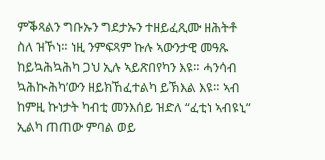ምቕጻልን ግቡኡን ግደታኡን ተዘይፈጺሙ ዘሕትቶ ስለ ዝኾነ። ነዚ ንምፍጻም ኩሉ ኣውንታዊ መዓጹ ከይኳሕኳሕካ ጋህ ኢሉ ኣይጽበየካን እዩ። ሓንሳብ ኳሕኲሕካ’ውን ዘይክኸፈተልካ ይኽእል እዩ። ኣብ ከምዚ ኩነታት ካብቲ መንእሰይ ዝድለ “ፈቲነ ኣብዩኒ” ኢልካ ጠጠው ምባል ወይ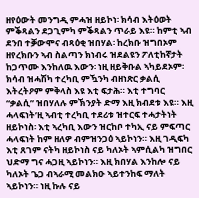ዘየዕውት መንግዲ ምሓዝ ዘይኮነ፡ ክሳብ እትዕወት ምቕጻልን ደጋጊምካ ምቕጻልን ጥራይ እዩ። ከምቲ ኣብ ደንበ ተቓውሞና ብጻዕቂ ዝበሃል፡ ከረክቡ ዝግበኦም ዘየረክቡን ኣብ ስልጣን ክነብሩ ዝደልዩን ፖለቲከኛታት ከጋጥሙ እንከለዉ እውን፡ ነዚ ዘይቅቡል ኣካይደኦም፡ ክሳብ ዝሓሽካ ተረካቢ ምዃንካ ብዘነጽር ቃልሲ እትረትዖም ምቅላስ እዩ እቲ ፍታሕ። እቲ ተግባር “ቃልሲ” ዝበሃለሉ ምኽንያት ድማ እዚ ክብደቱ እዩ። እዚ ሓላፍነት’ዚ ኣብቲ ተረካቢ ተደሪቱ ዝተርፍ ተሓታትነት ዘይኮነስ፡ እቲ ኣረካቢ እውን ዝርከቦ ተካኢ ናይ ምፍጣር ሓላፍነት ከም ዘለዎ ብምዝንጋዕ ኣይኮነን። እዚ ገዲፍካ እቲ ጸገም ናትካ ዘይኮነስ ናይ ካለኦት ኣምሲልካ ዝግበር ህድማ ግና ሓጋዚ ኣይኮነን። እዚ ክበሃል እንከሎ ናይ ካለኦት ጌጋ ብኣራሚ መልክዑ ኣይተንከፍ ማለት ኣይኮነን። ነዚ ኩሉ ናይ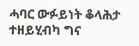ሓባር ውፉይነት ቆላሕታ ተዘይሂብካ ግና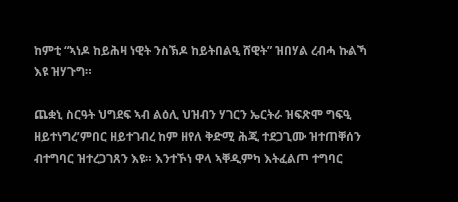ከምቲ “ኣነዶ ከይሕዛ ነዊት ንስኽዶ ከይትበልዒ ሸዊት” ዝበሃል ረብሓ ኩልኻ እዩ ዝሃጉግ።

ጨቋኒ ስርዓት ህግደፍ ኣብ ልዕሊ ህዝብን ሃገርን ኤርትራ ዝፍጽሞ ግፍዒ ዘይተነግረ’ምበር ዘይተገብረ ከም ዘየለ ቅድሚ ሕጂ ተደጋጊሙ ዝተጠቐሰን ብተግባር ዝተረጋገጸን እዩ። እንተኾነ ዋላ ኣቐዲምካ እትፈልጦ ተግባር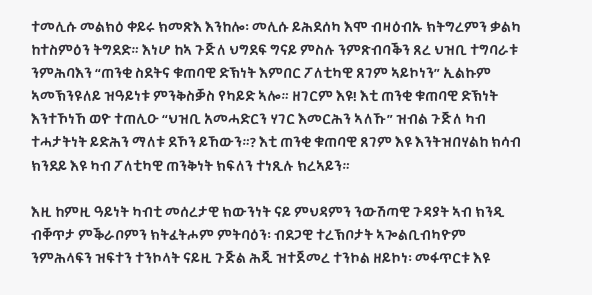ተመሊሱ መልክዕ ቀይሩ ክመጽእ እንከሎ፡ መሊሱ ይሕደሰካ እሞ ብዛዕብኡ ክትግረምን ቃልካ ከተስምዕን ትግደድ። እነሆ ከኣ ጉጅለ ህግደፍ ግናይ ምስሉ ንምጽብባቕን ጸረ ህዝቢ ተግባራቱ ንምሕባእን “ጠንቂ ስደትና ቁጠባዊ ድኽነት እምበር ፖለቲካዊ ጸገም ኣይኮነን” ኢልኩም ኣመኽንዩለይ ዝዓይነቱ ምንቅስቓስ የካይድ ኣሎ። ዘገርም እዩ! እቲ ጠንቂ ቁጠባዊ ድኽነት እንተኾነኸ ወዮ ተጠሊዑ “ህዝቢ አመሓድርን ሃገር እመርሕን ኣለኹ” ዝብል ጉጅለ ካብ ተሓታትነት ይድሕን ማለቱ ደኾን ይኸውን።? እቲ ጠንቂ ቁጠባዊ ጸገም እዩ እንትዝበሃልከ ክሳብ ክንደይ እዩ ካብ ፖለቲካዊ ጠንቅነት ክፍለን ተነጺሉ ክረኣይን።

እዚ ከምዚ ዓይነት ካብቲ መሰረታዊ ክውንነት ናይ ምህዳምን ንውሽጣዊ ጉዳያት ኣብ ክንዲ ብቐጥታ ምቕራቦምን ክትፈትሖም ምትባዕን፡ ብደጋዊ ተረኽቦታት ኣጐልቢብካዮም ንምሕላፍን ዝፍተን ተንኮላት ናይዚ ጉጅል ሕጂ ዝተጀመረ ተንኮል ዘይኮነ፡ መፋጥርቱ እዩ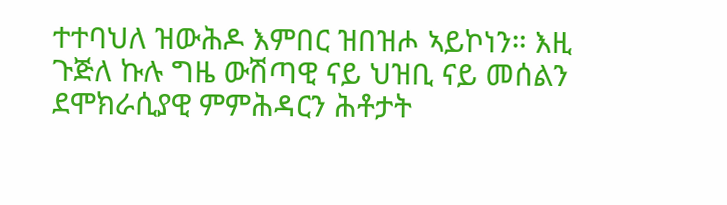ተተባህለ ዝውሕዶ እምበር ዝበዝሖ ኣይኮነን። እዚ ጉጅለ ኩሉ ግዜ ውሽጣዊ ናይ ህዝቢ ናይ መሰልን ደሞክራሲያዊ ምምሕዳርን ሕቶታት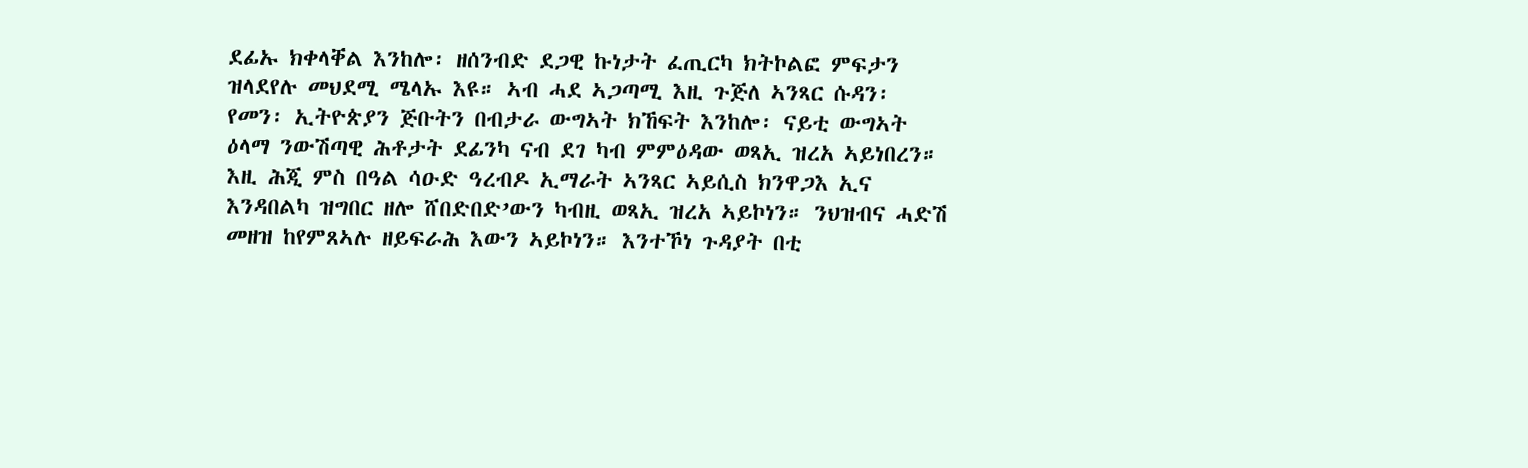ደፊኡ ክቀላቐል እንከሎ፡ ዘሰንብድ ደጋዊ ኩነታት ፈጢርካ ክትኮልፎ ምፍታን ዝላደየሉ መህደሚ ሜላኡ እዩ። ኣብ ሓደ ኣጋጣሚ እዚ ጉጅለ ኣንጻር ሱዳን፡ የመን፡ ኢትዮጵያን ጅቡትን በብታራ ውግኣት ክኸፍት እንከሎ፡ ናይቲ ውግኣት ዕላማ ንውሽጣዊ ሕቶታት ደፊንካ ናብ ደገ ካብ ምምዕዳው ወጻኢ ዝረአ ኣይነበረን። እዚ ሕጂ ምስ በዓል ሳዑድ ዓረብዶ ኢማራት ኣንጻር ኣይሲስ ክንዋጋእ ኢና እንዳበልካ ዝግበር ዘሎ ሸበድበድ’ውን ካብዚ ወጻኢ ዝረአ ኣይኮነን። ንህዝብና ሓድሽ መዘዝ ከየምጸኣሉ ዘይፍራሕ እውን ኣይኮነን። እንተኾነ ጉዳያት በቲ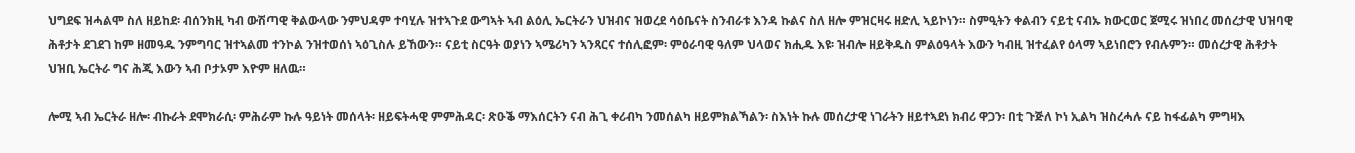ህግደፍ ዝሓልሞ ስለ ዘይከደ፡ ብሰንክዚ ካብ ውሽጣዊ ቅልውላው ንምህዳም ተባሂሉ ዝተኣጉደ ውግኣት ኣብ ልዕሊ ኤርትራን ህዝብና ዝወረደ ሳዕቤናት ስንብራቱ እንዳ ኩልና ስለ ዘሎ ምዝርዛሩ ዘድሊ ኣይኮነን። ስምዒትን ቀልብን ናይቲ ናብኡ ክውርወር ጀሚሩ ዝነበረ መሰረታዊ ህዝባዊ ሕቶታት ደገደገ ከም ዘመዓዱ ንምግባር ዝተኣልመ ተንኮል ንዝተወሰነ ኣዕጊስሉ ይኸውን። ናይቲ ስርዓት ወያነን ኣሜሪካን ኣንጻርና ተሰሊፎም፡ ምዕራባዊ ዓለም ህላወና ክሒዱ እዩ፡ ዝብሎ ዘይቅዱስ ምልዕዓላት እውን ካብዚ ዝተፈልየ ዕላማ ኣይነበሮን የብሉምን። መሰረታዊ ሕቶታት ህዝቢ ኤርትራ ግና ሕጂ እውን ኣብ ቦታኦም እዮም ዘለዉ።

ሎሚ ኣብ ኤርትራ ዘሎ፡ ብኩራት ደሞክራሲ፡ ምሕራም ኩሉ ዓይነት መሰላት፡ ዘይፍትሓዊ ምምሕዳር፡ ጽዑቕ ማእሰርትን ናብ ሕጊ ቀሪብካ ንመሰልካ ዘይምክልኻልን፡ ስእነት ኩሉ መሰረታዊ ነገራትን ዘይተኣደነ ክብሪ ዋጋን፡ በቲ ጉጅለ ኮነ ኢልካ ዝስረሓሉ ናይ ከፋፊልካ ምግዛእ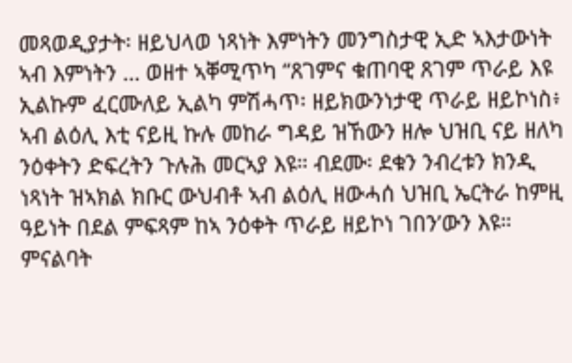መጻወዲያታት፡ ዘይህላወ ነጻነት እምነትን መንግስታዊ ኢድ ኣእታውነት ኣብ እምነትን … ወዘተ ኣቐሚጥካ “ጸገምና ቁጠባዊ ጸገም ጥራይ እዩ ኢልኩም ፈርሙለይ ኢልካ ምሽሓጥ፡ ዘይክውንነታዊ ጥራይ ዘይኮነስ፥ ኣብ ልዕሊ እቲ ናይዚ ኩሉ መከራ ግዳይ ዝኸውን ዘሎ ህዝቢ ናይ ዘለካ ንዕቀትን ድፍረትን ጉሉሕ መርኣያ እዩ። ብደሙ፡ ደቁን ንብረቱን ክንዲ ነጻነት ዝኣክል ክቡር ውህብቶ ኣብ ልዕሊ ዘውሓሰ ህዝቢ ኤርትራ ከምዚ ዓይነት በደል ምፍጻም ከኣ ንዕቀት ጥራይ ዘይኮነ ገበን’ውን እዩ። ምናልባት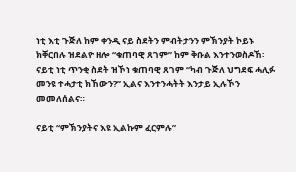ነቲ እቲ ጉጅለ ከም ቀንዲ ናይ ስደትን ምብትታንን ምኽንያት ኮይኑ ክቐርበሉ ዝደልዮ ዘሎ “ቁጠባዊ ጸገም” ከም ቅቡል እንተንወስዶኸ፡ ናይቲ ነቲ ጥንቂ ስደት ዝኾነ ቁጠባዊ ጸገም “ካብ ጉጅለ ህግደፍ ሓሊፉ መንዩ ተሓታቲ ክኸውን?” ኢልና እንተንሓትት እንታይ ኢሉኾን መመለሰልና።

ናይቲ “ምኽንያትና እዩ ኢልኩም ፈርምሉ”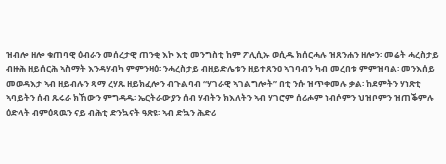ዝብሎ ዘሎ ቁጠባዊ ዕብራን መሰረታዊ ጠንቂ እኮ እቲ መንግስቲ ከም ፖሊሲኡ ወሲዱ ክሰርሓሉ ዝጸንሐን ዘሎን፡ መሬት ሓረስታይ ብዙሕ ዘይሰርሕ ኣስማት እንዳሃብካ ምምንዛዕ፡ ንሓረስታይ ብዘይድሌቱን ዘይተጸንዐ ኣገባብን ካብ መረበቱ ምምዝባል፡ መንእሰይ መወዳእታ ኣብ ዘይብሉን ጻማ ረሃጹ ዘይክፈሎን ብጉልባብ “ሃገራዊ ኣገልግሎት” በቲ ንሱ ዝጥቀመሉ ቃል፡ ከደምትን ሃነጽቲ ኣባይትን ሰብ ጹሩራ ክኸውን ምግዳዱ፡ ኤርትራውያን ሰብ ሃብትን ክእለትን ኣብ ሃገሮም ሰሪሖም ነብሶምን ህዝቦምን ዝጠቕምሉ ዕድላት ብምዕጻዉን ናይ ብሕቲ ድንኳናት ዓጽዩ፡ ኣብ ድኳን ሕድሪ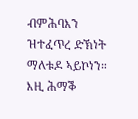ብምሕባእን ዝተፈጥረ ድኽነት ማለቱዶ ኣይኮነን። እዚ ሕማቕ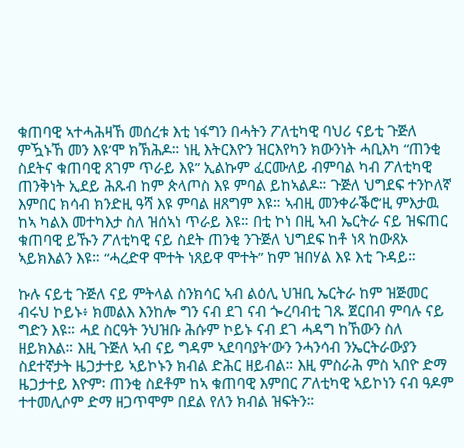ቁጠባዊ ኣተሓሕዛኸ መሰረቱ እቲ ነፋግን በሓትን ፖለቲካዊ ባህሪ ናይቲ ጉጅለ ምዃኑኸ መን እዩ’ሞ ክኽሕዶ። ነዚ እትርእዮን ዝርእየካን ክውንነት ሓቢእካ “ጠንቂ ስደትና ቁጠባዊ ጸገም ጥራይ እዩ” ኢልኩም ፈርሙለይ ብምባል ካብ ፖለቲካዊ ጠንቅነት ኢደይ ሕጹብ ከም ጵላጦስ እዩ ምባል ይከኣልዶ። ጉጅለ ህግደፍ ተንኮለኛ እምበር ክሳብ ክንድዚ ዓሻ እዩ ምባል ዘጸግም እዩ። ኣብዚ መንቀራቕሮ’ዚ ምእታዉ ከኣ ካልእ መተካእታ ስለ ዝሰኣነ ጥራይ እዩ። በቲ ኮነ በዚ ኣብ ኤርትራ ናይ ዝፍጠር ቁጠባዊ ይኹን ፖለቲካዊ ናይ ስደት ጠንቂ ንጉጅለ ህግደፍ ከቶ ነጻ ከውጸኦ ኣይክእልን እዩ። “ሓረድዋ ሞተት ነጸይዋ ሞተት” ከም ዝበሃል እዩ እቲ ጉዳይ።

ኩሉ ናይቲ ጉጅለ ናይ ምትላል ስንክሳር ኣብ ልዕሊ ህዝቢ ኤርትራ ከም ዝጅመር ብሩህ ኮይኑ፥ ክመልእ እንከሎ ግን ናብ ደገ ናብ ጐረባብቲ ገጹ ጀርበብ ምባሉ ናይ ግድን እዩ። ሓደ ስርዓት ንህዝቡ ሕሱም ኮይኑ ናብ ደገ ሓዳግ ከኸውን ስለ ዘይክእል። እዚ ጉጅለ ኣብ ናይ ግዳም ኣደባባያት’ውን ንሓንሳብ ንኤርትራውያን ስደተኛታት ዜጋታተይ ኣይኮኑን ክብል ድሕር ዘይብል። እዚ ምስራሕ ምስ ኣበዮ ድማ ዜጋታተይ እዮም፡ ጠንቂ ስደቶም ከኣ ቁጠባዊ እምበር ፖለቲካዊ ኣይኮነን ናብ ዓዶም ተተመሊሶም ድማ ዘጋጥሞም በደል የለን ክብል ዝፍትን።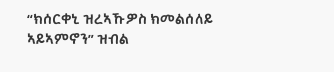“ክሰርቀኒ ዝረኣኹዎስ ክመልሰለይ ኣይኣምኖን” ዝብል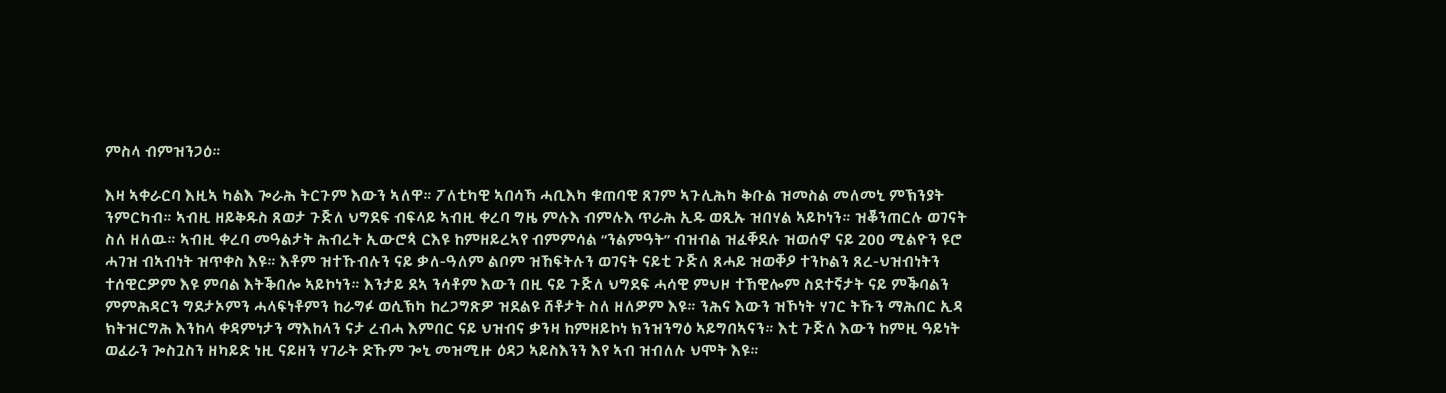ምስላ ብምዝንጋዕ።

እዛ ኣቀራርባ እዚኣ ካልእ ጐራሕ ትርጉም እውን ኣለዋ። ፖለቲካዊ ኣበሳኻ ሓቢእካ ቁጠባዊ ጸገም ኣጉሊሕካ ቅቡል ዝመስል መለመኒ ምኽንያት ንምርካብ። ኣብዚ ዘይቅዱስ ጸወታ ጉጅለ ህግደፍ ብፍላይ ኣብዚ ቀረባ ግዜ ምሉእ ብምሉእ ጥራሕ ኢዱ ወጺኡ ዝበሃል ኣይኮነን። ዝቖንጠርሉ ወገናት ስለ ዘለዉ። ኣብዚ ቀረባ መዓልታት ሕብረት ኢውሮጳ ርእዩ ከምዘይረኣየ ብምምሳል “ንልምዓት” ብዝብል ዝፈቐደሉ ዝወሰኖ ናይ 200 ሚልዮን ዩሮ ሓገዝ ብኣብነት ዝጥቀስ እዩ። እቶም ዝተኹብሉን ናይ ቃለ-ዓለም ልቦም ዝኸፍትሉን ወገናት ናይቲ ጉጅለ ጸሓይ ዝወቐዖ ተንኮልን ጸረ-ህዝብነትን ተሰዊርዎም እዩ ምባል እትቕበሎ ኣይኮነን። እንታይ ደኣ ንሳቶም እውን በዚ ናይ ጉጅለ ህግደፍ ሓሳዊ ምህዞ ተኸዊሎም ስደተኛታት ናይ ምቕባልን ምምሕዳርን ግደታኦምን ሓላፍነቶምን ከራግፉ ወሲኽካ ከረጋግጽዎ ዝደልዩ ሸቶታት ስለ ዘለዎም እዩ። ንሕና እውን ዝኾነት ሃገር ትኹን ማሕበር ኢዳ ክትዝርግሕ እንከላ ቀዳምነታን ማእከላን ናታ ረብሓ እምበር ናይ ህዝብና ቃንዛ ከምዘይኮነ ክንዝንግዕ ኣይግበኣናን። እቲ ጉጅለ እውን ከምዚ ዓይነት ወፈራን ጐስጓስን ዘካይድ ነዚ ናይዘን ሃገራት ድኹም ጐኒ መዝሚዙ ዕዳጋ ኣይስእንን እየ ኣብ ዝብለሉ ህሞት እዩ።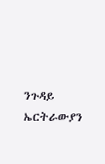ንጉዳይ ኤርትራውያን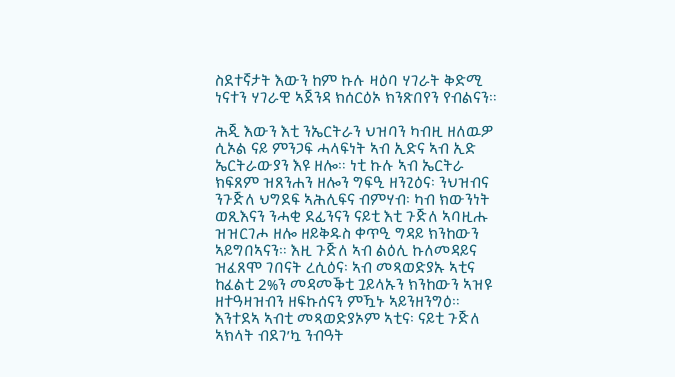ስደተኛታት እውን ከም ኩሉ ዛዕባ ሃገራት ቅድሚ ነናተን ሃገራዊ ኣጀንዳ ክሰርዕኦ ክንጽበየን የብልናን።

ሕጂ እውን እቲ ንኤርትራን ህዝባን ካብዚ ዘለዉዎ ሲኦል ናይ ምንጋፍ ሓላፍነት ኣብ ኢድና ኣብ ኢድ ኤርትራውያን እዩ ዘሎ። ነቲ ኩሉ ኣብ ኤርትራ ክፍጸም ዝጸንሐን ዘሎን ግፍዒ ዘንጊዕና፡ ንህዝብና ንጉጅለ ህግደፍ ኣሕሊፍና ብምሃብ፡ ካብ ክውንነት ወጺእናን ንሓቂ ደፊንናን ናይቲ እቲ ጉጅለ ኣባዚሑ ዝዝርገሖ ዘሎ ዘይቅዱስ ቀጥዒ ግዳይ ክንከውን ኣይግበኣናን። እዚ ጉጅለ ኣብ ልዕሊ ኩለመዳይና ዝፈጸሞ ገበናት ረሲዕና፡ ኣብ መጻወድያኡ ኣቲና ከፈልቲ 2%ን መዳመቕቲ ጓይላኡን ክንከውን ኣዝዩ ዘተዓዛዝብን ዘፍኩሰናን ምዃኑ ኣይንዘንግዕ። እንተደኣ ኣብቲ መጻወድያኦም ኣቲና፡ ናይቲ ጉጅለ ኣክላት ብደገ’ኳ ንብዓት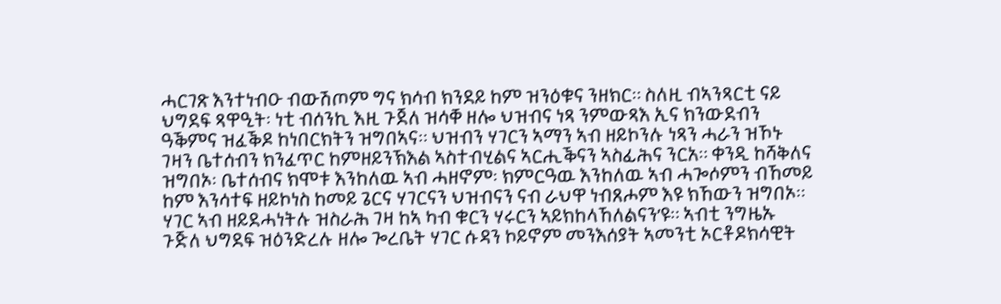ሓርገጽ እንተነብዑ ብውሽጦም ግና ክሳብ ክንደይ ከም ዝንዕቁና ንዘክር። ስለዚ ብኣንጻርቲ ናይ ህግደፍ ጻዋዒት፡ ነቲ ብሰንኪ እዚ ጉጀለ ዝሳቐ ዘሎ ህዝብና ነጻ ንምውጻእ ኢና ክንውደብን ዓቕምና ዝፈቕዶ ከነበርክትን ዝግበኣና። ህዝብን ሃገርን ኣማን ኣብ ዘይኮንሉ ነጻን ሓራን ዝኾኑ ገዛን ቤተሰብን ክንፈጥር ከምዘይንኽእል ኣስተብሂልና ኣርሒቕናን ኣስፊሕና ንርአ። ቀንዲ ከሻቅለና ዝግበኦ፡ ቤተሰብና ክሞቱ እንከለዉ ኣብ ሓዘኖም፡ ክምርዓዉ እንከለዉ ኣብ ሓጐሶምን ብኸመይ ከም እንሳተፍ ዘይኮነስ ከመይ ጌርና ሃገርናን ህዝብናን ናብ ራህዋ ነብጸሖም እዩ ክኸውን ዝግበኦ። ሃገር ኣብ ዘይደሓነትሉ ዝስራሕ ገዛ ከኣ ካብ ቁርን ሃሩርን ኣይክከላኸለልናን’ዩ። ኣብቲ ንግዜኡ ጉጅለ ህግደፍ ዝዕንድረሉ ዘሎ ጐረቤት ሃገር ሱዳን ኮይኖም መንእሰያት ኣመንቲ ኦርቶዶክሳዊት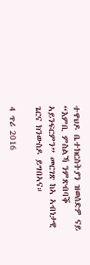ተዋህዶ ቤተክርስትያን ዝወሰድዎ ናይ “እምቢ ምስልኻ ንምጽብባቕ ኣይንፍርምን” መርገጽ ከኣ ኣብነታዊ ጌርና ክንውስዶ ይግበኣና።

4 ጥሪ 2016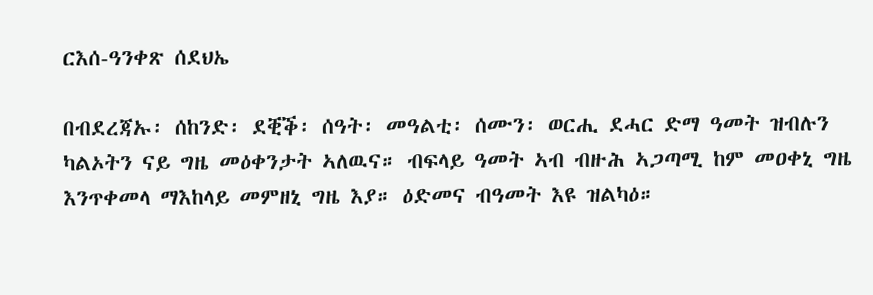ርእሰ-ዓንቀጽ ሰደህኤ

በብደረጃኡ፡ ሰከንድ፡ ደቒቕ፡ ሰዓት፡ መዓልቲ፡ ሰሙን፡ ወርሒ ደሓር ድማ ዓመት ዝብሉን ካልኦትን ናይ ግዜ መዕቀንታት ኣለዉና። ብፍላይ ዓመት ኣብ ብዙሕ ኣጋጣሚ ከም መዐቀኒ ግዜ እንጥቀመላ ማእከላይ መምዘኒ ግዜ እያ። ዕድመና ብዓመት እዩ ዝልካዕ።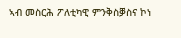ኣብ መስርሕ ፖለቲካዊ ምንቅስቓስና ኮነ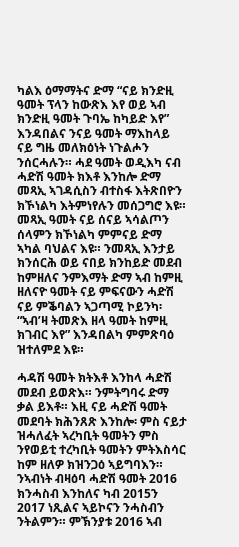ካልእ ዕማማትና ድማ “ናይ ክንድዚ ዓመት ፕላን ከውጽእ እየ ወይ ኣብ ክንድዚ ዓመት ጉባኤ ከካይድ እየ” እንዳበልና ንናይ ዓመት ማእከላይ ናይ ግዜ መለክዕነት ነጉልሖን ንሰርሓሉን። ሓደ ዓመት ወዲእካ ናብ ሓድሽ ዓመት ክእቶ እንከሎ ድማ መጻኢ ኣገዳሲስን ብተስፋ እትጽበዮን ክኾነልካ እትምነየሉን መሰጋግሮ እዩ። መጻኢ ዓመት ናይ ሰናይ ኣሳልጦን ሰላምን ክኾነልካ ምምናይ ድማ ኣካል ባህልና እዩ። ንመጻኢ እንታይ ክንሰርሕ ወይ ናበይ ክንከይድ መደብ ከምዘለና ንምእማት ድማ ኣብ ከምዚ ዘለናዮ ዓመት ናይ ምፍናውን ሓድሽ ናይ ምቕባልን ኣጋጣሚ ኮይንካ፡ “ኣብ’ዛ ትመጽእ ዘላ ዓመት ከምዚ ክገብር እየ” እንዳበልካ ምምጽባዕ ዝተለምደ እዩ።

ሓዳሽ ዓመት ክትእቶ እንከላ ሓድሽ መደብ ይወጽእ። ንምትግባሩ ድማ ቃል ይእቶ። እዚ ናይ ሓድሽ ዓመት መደባት ክሕንጸጽ እንከሎ፡ ምስ ናይታ ዝሓለፈት ኣረካቢት ዓመትን ምስ ንየወይቲ ተረካቢት ዓመትን ምትእስሳር ከም ዘለዎ ክዝንጋዕ ኣይግባእን። ንኣብነት ብዛዕባ ሓድሽ ዓመት 2016 ክንሓስብ እንከለና ካብ 2015ን 2017 ነጺልና ኣይኮናን ንሓስብን ንትልምን። ምኽንያቱ 2016 ኣብ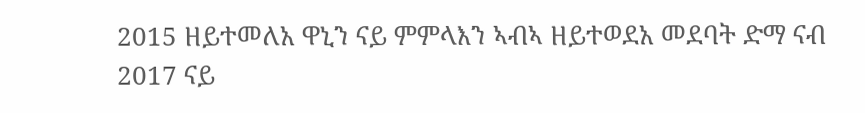2015 ዘይተመለአ ዋኒን ናይ ምምላእን ኣብኣ ዘይተወደአ መደባት ድማ ናብ 2017 ናይ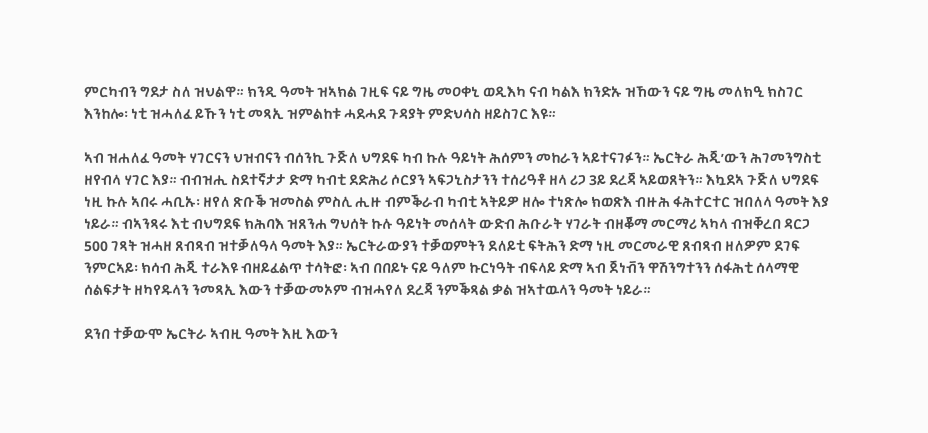ምርካብን ግደታ ስለ ዝህልዋ። ክንዲ ዓመት ዝኣክል ገዚፍ ናይ ግዜ መዐቀኒ ወዲእካ ናብ ካልእ ክንድኡ ዝኸውን ናይ ግዜ መለክዒ ክስገር እንከሎ፡ ነቲ ዝሓለፈ ይኹን ነቲ መጻኢ ዝምልከቱ ሓደሓደ ጉዳያት ምድህሳስ ዘይስገር እዩ።

ኣብ ዝሐለፈ ዓመት ሃገርናን ህዝብናን ብሰንኪ ጉጅለ ህግደፍ ካብ ኩሉ ዓይነት ሕሰምን መከራን ኣይተናገፉን። ኤርትራ ሕጂ’ውን ሕገመንግስቲ ዘየብላ ሃገር እያ። ብብዝሒ ስደተኛታታ ድማ ካብቲ ደድሕሪ ሶርያን ኣፍጋኒስታንን ተሰሪዓቶ ዘላ ሪጋ 3ይ ደረጃ ኣይወጸትን። እኳደኣ ጉጅለ ህግደፍ ነዚ ኩሉ ኣበሩ ሓቢኡ፡ ዘየለ ጽቡቕ ዝመስል ምስሊ ሒዙ ብምቕራብ ካብቲ ኣትይዎ ዘሎ ተነጽሎ ክወጽእ ብዙሕ ፋሕተርተር ዝበለላ ዓመት እያ ነይራ። ብኣንጻሩ እቲ ብህግደፍ ክሕባእ ዝጸንሐ ግህሰት ኩሉ ዓይነት መሰላት ውድብ ሕቡራት ሃገራት ብዘቖማ መርማሪ ኣካላ ብዝቐረበ ዳርጋ 500 ገጻት ዝሓዘ ጸብጻብ ዝተቓለዓላ ዓመት እያ። ኤርትራውያን ተቓወምትን ደለይቲ ፍትሕን ድማ ነዚ መርመራዊ ጸብጻብ ዘለዎም ደገፍ ንምርኣይ፡ ክሳብ ሕጂ ተራእዩ ብዘይፈልጥ ተሳትፎ፡ ኣብ በበይኑ ናይ ዓለም ኩርነዓት ብፍላይ ድማ ኣብ ጀነቭን ዋሽንግተንን ሰፋሕቲ ሰላማዊ ሰልፍታት ዘካየዱላን ንመጻኢ እውን ተቓውመኦም ብዝሓየለ ደረጃ ንምቕጻል ቃል ዝኣተዉላን ዓመት ነይራ።

ደንበ ተቓውሞ ኤርትራ ኣብዚ ዓመት እዚ እውን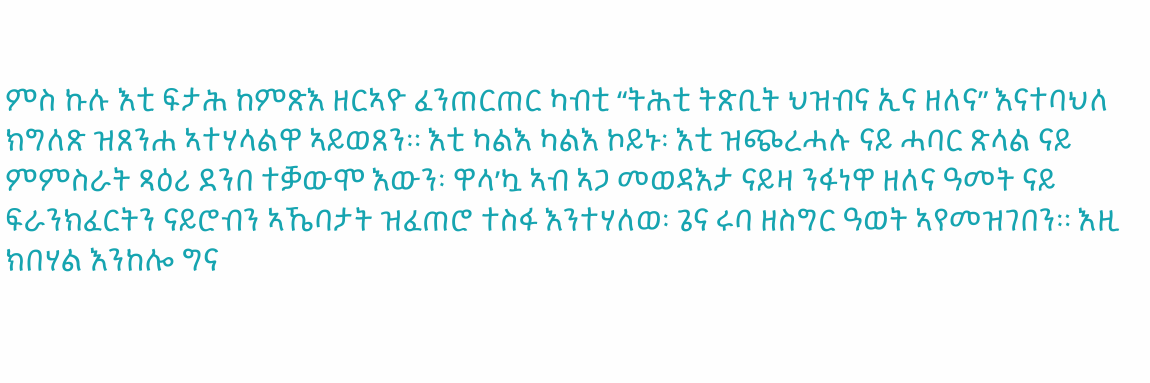ምስ ኩሉ እቲ ፍታሕ ከምጽእ ዘርኣዮ ፈንጠርጠር ካብቲ “ትሕቲ ትጽቢት ህዝብና ኢና ዘለና” እናተባህለ ክግለጽ ዝጸንሐ ኣተሃላልዋ ኣይወጸን። እቲ ካልእ ካልእ ኮይኑ፡ እቲ ዝጭረሓሉ ናይ ሓባር ጽላል ናይ ምምስራት ጻዕሪ ደንበ ተቓውሞ እውን፡ ዋላ’ኳ ኣብ ኣጋ መወዳእታ ናይዛ ንፋነዋ ዘለና ዓመት ናይ ፍራንክፈርትን ናይሮብን ኣኼባታት ዝፈጠሮ ተስፋ እንተሃለወ፡ ጌና ሩባ ዘስግር ዓወት ኣየመዝገበን። እዚ ክበሃል እንከሎ ግና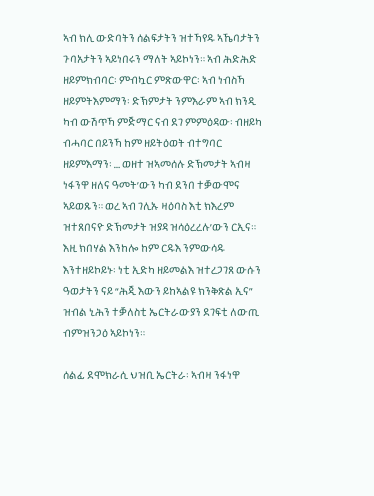ኣብ ክሊ ውድባትን ሰልፍታትን ዝተኻየዱ ኣኼባታትን ጉባአታትን ኣይነበሩን ማለት ኣይኮነን። ኣብ ሕድሕድ ዘይምክብባር፡ ምብኳር ምጽውዋር፡ ኣብ ነብስኻ ዘይምትእምማን፡ ድኽምታት ንምእራም ኣብ ክንዲ ካብ ውሽጥኻ ምጅማር ናብ ደገ ምምዕዳው፡ ብዘይካ ብሓባር በይንኻ ከም ዘይትዕወት ብተግባር ዘይምእማን፡ … ወዘተ ዝኣመሰሉ ድኽመታት ኣብዛ ነፋንዋ ዘለና ዓመት’ውን ካብ ደንበ ተቓውሞና ኣይወጹን። ወረ ኣብ ገሊኡ ዛዕባስ እቲ ክእረም ዝተጸበናዮ ድኽመታት ዝያዳ ዝሳዕረረሉ’ውን ርኢና። እዚ ክበሃል እንከሎ ከም ርዱእ ንምውሳዱ እንተዘይኮይኑ፡ ነቲ ኢድካ ዘይመልእ ዝተረጋገጸ ውሱን ዓወታትን ናይ “ሕጂ እውን ይከኣልዩ ክንቅጽል ኢና” ዝብል ኒሕን ተቓለስቲ ኤርትራውያን ደገፍቲ ለውጢ ብምዝንጋዕ ኣይኮነን።

ሰልፊ ደሞክራሲ ህዝቢ ኤርትራ፡ ኣብዛ ንፋነዋ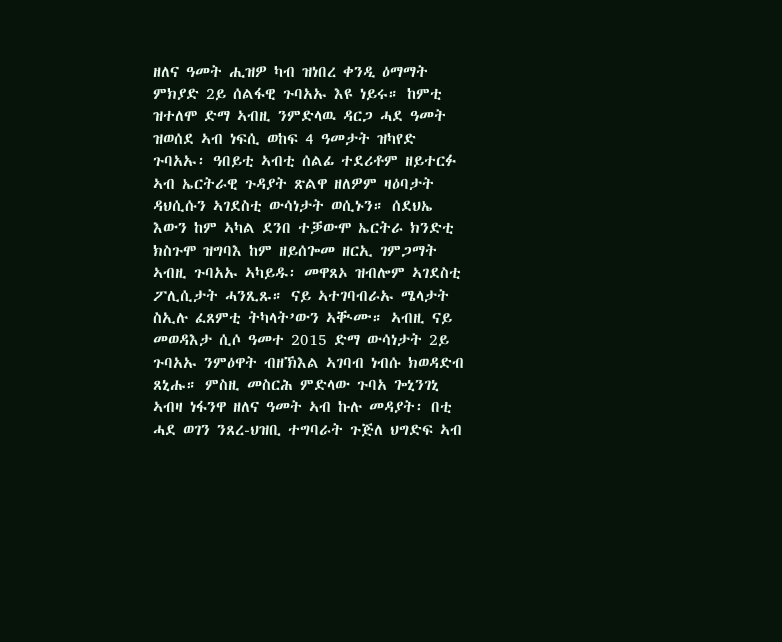ዘለና ዓመት ሒዝዎ ካብ ዝነበረ ቀንዲ ዕማማት ምክያድ 2ይ ሰልፋዊ ጉባአኡ እዩ ነይሩ። ከምቲ ዝተለሞ ድማ ኣብዚ ንምድላዉ ዳርጋ ሓደ ዓመት ዝወሰደ ኣብ ነፍሲ ወከፍ 4 ዓመታት ዝካየድ ጉባአኡ፡ ዓበይቲ ኣብቲ ሰልፊ ተደሪቶም ዘይተርፉ ኣብ ኤርትራዊ ጉዳያት ጽልዋ ዘለዎም ዛዕባታት ዳህሲሱን ኣገደስቲ ውሳነታት ወሲኑን። ሰደህኤ እውን ከም ኣካል ደንበ ተቓውሞ ኤርትራ ክንድቲ ክስጉሞ ዝግባእ ከም ዘይሰጐመ ዘርኢ ገምጋማት ኣብዚ ጉባአኡ ኣካይዱ፡ መዋጸኦ ዝብሎም ኣገደስቲ ፖሊሲታት ሓንጺጹ። ናይ ኣተገባብራኡ ሜላታት ስኢሉ ፈጸምቲ ትካላት’ውን ኣቚሙ። ኣብዚ ናይ መወዳእታ ሲሶ ዓመተ 2015 ድማ ውሳነታት 2ይ ጉባአኡ ንምዕዋት ብዘኽእል ኣገባብ ነብሱ ክወዳድብ ጸኒሑ። ምስዚ መስርሕ ምድላው ጉባአ ጐኒንገኒ ኣብዛ ነፋንዋ ዘለና ዓመት ኣብ ኩሉ መዳያት፡ በቲ ሓደ ወገን ንጸረ-ህዝቢ ተግባራት ጉጅለ ህግድፍ ኣብ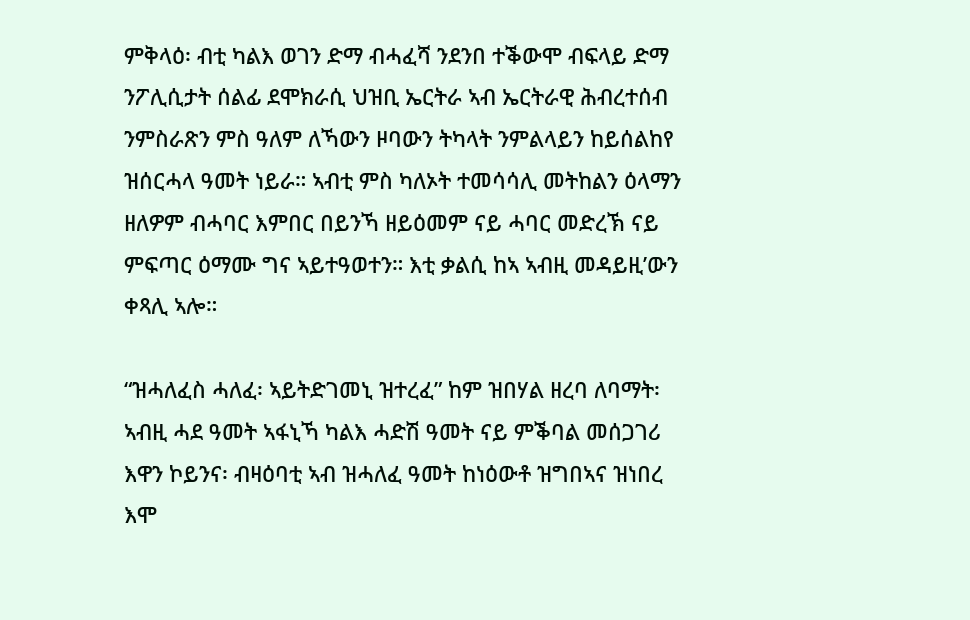ምቅላዕ፡ ብቲ ካልእ ወገን ድማ ብሓፈሻ ንደንበ ተቕውሞ ብፍላይ ድማ ንፖሊሲታት ሰልፊ ደሞክራሲ ህዝቢ ኤርትራ ኣብ ኤርትራዊ ሕብረተሰብ ንምስራጽን ምስ ዓለም ለኻውን ዞባውን ትካላት ንምልላይን ከይሰልከየ ዝሰርሓላ ዓመት ነይራ። ኣብቲ ምስ ካለኦት ተመሳሳሊ መትከልን ዕላማን ዘለዎም ብሓባር እምበር በይንኻ ዘይዕመም ናይ ሓባር መድረኽ ናይ ምፍጣር ዕማሙ ግና ኣይተዓወተን። እቲ ቃልሲ ከኣ ኣብዚ መዳይዚ’ውን ቀጻሊ ኣሎ።

“ዝሓለፈስ ሓለፈ፡ ኣይትድገመኒ ዝተረፈ” ከም ዝበሃል ዘረባ ለባማት፡ ኣብዚ ሓደ ዓመት ኣፋኒኻ ካልእ ሓድሽ ዓመት ናይ ምቕባል መሰጋገሪ እዋን ኮይንና፡ ብዛዕባቲ ኣብ ዝሓለፈ ዓመት ከነዕውቶ ዝግበኣና ዝነበረ እሞ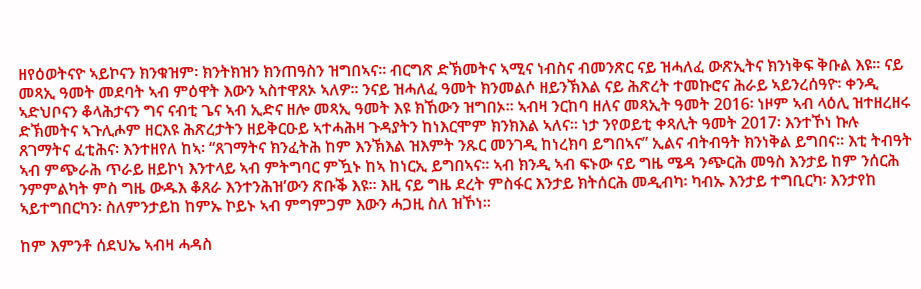ዘየዕወትናዮ ኣይኮናን ክንቁዝም፡ ክንትክዝን ክንጠዓስን ዝግበኣና። ብርግጽ ድኽመትና ኣሚና ነብስና ብመንጽር ናይ ዝሓለፈ ውጽኢትና ክንነቅፍ ቅቡል እዩ። ናይ መጻኢ ዓመት መደባት ኣብ ምዕዋት እውን ኣስተዋጸኦ ኣለዎ። ንናይ ዝሓለፈ ዓመት ክንመልሶ ዘይንኽእል ናይ ሕጽረት ተመኩሮና ሕራይ ኣይንረሰዓዮ፡ ቀንዲ ኣድህቦናን ቆላሕታናን ግና ናብቲ ጌና ኣብ ኢድና ዘሎ መጻኢ ዓመት እዩ ክኸውን ዝግበኦ። ኣብዛ ንርከባ ዘለና መጻኢት ዓመት 2016፡ ነዞም ኣብ ላዕሊ ዝተዘረዘሩ ድኽመትና ኣጉሊሖም ዘርእዩ ሕጽረታትን ዘይቅርዑይ ኣተሓሕዛ ጉዳያትን ከነእርሞም ክንክእል ኣለና። ነታ ንየወይቲ ቀጻሊት ዓመት 2017፡ እንተኾነ ኩሉ ጸገማትና ፈቲሕና፡ እንተዘየለ ከኣ፡ “ጸገማትና ክንፈትሕ ከም እንኽእል ዝእምት ንጹር መንገዲ ከነረክባ ይግበኣና” ኢልና ብትብዓት ክንነቅል ይግበና። እቲ ትብዓት ኣብ ምጭራሕ ጥራይ ዘይኮነ እንተላይ ኣብ ምትግባር ምዃኑ ከኣ ከነርኢ ይግበኣና። ኣብ ክንዲ ኣብ ፍኑው ናይ ግዜ ሜዳ ንጭርሕ መዓስ እንታይ ከም ንሰርሕ ንምምልካት ምስ ግዜ ውዱእ ቆጸራ እንተንሕዝ’ውን ጽቡቕ እዩ። እዚ ናይ ግዜ ደረት ምስፋር እንታይ ክትሰርሕ መዲብካ፡ ካብኡ እንታይ ተግቢርካ፡ እንታየከ ኣይተግበርካን፡ ስለምንታይከ ከምኡ ኮይኑ ኣብ ምግምጋም እውን ሓጋዚ ስለ ዝኾነ።

ከም እምንቶ ሰደህኤ ኣብዛ ሓዳስ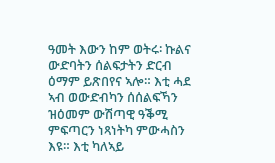ዓመት እውን ከም ወትሩ፡ ኩልና ውድባትን ሰልፍታትን ድርብ ዕማም ይጽበየና ኣሎ። እቲ ሓደ ኣብ ወውድብካን ሰሰልፍኻን ዝዕመም ውሽጣዊ ዓቕሚ ምፍጣርን ነጻነትካ ምውሓስን እዩ። እቲ ካለኣይ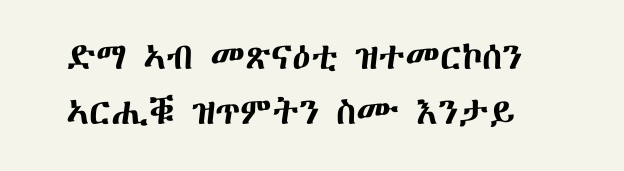ድማ ኣብ መጽናዕቲ ዝተመርኮሰን ኣርሒቑ ዝጥምትን ስሙ እንታይ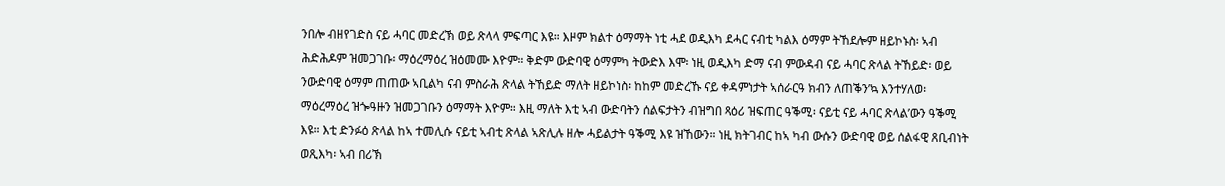ንበሎ ብዘየገድስ ናይ ሓባር መድረኽ ወይ ጽላላ ምፍጣር እዩ። እዞም ክልተ ዕማማት ነቲ ሓደ ወዲእካ ደሓር ናብቲ ካልእ ዕማም ትኸደሎም ዘይኮኑስ፡ ኣብ ሕድሕዶም ዝመጋገቡ፡ ማዕረማዕረ ዝዕመሙ እዮም። ቅድም ውድባዊ ዕማምካ ትውድእ እሞ፡ ነዚ ወዲእካ ድማ ናብ ምውዳብ ናይ ሓባር ጽላል ትኸይድ፡ ወይ ንውድባዊ ዕማም ጠጠው ኣቢልካ ናብ ምስራሕ ጽላል ትኸይድ ማለት ዘይኮነስ፡ ከከም መድረኹ ናይ ቀዳምነታት ኣሰራርዓ ክብን ለጠቕን’ኳ እንተሃለወ፡ ማዕረማዕረ ዝጐዓዙን ዝመጋገቡን ዕማማት እዮም። እዚ ማለት እቲ ኣብ ውድባትን ሰልፍታትን ብዝግበ ጻዕሪ ዝፍጠር ዓቕሚ፡ ናይቲ ናይ ሓባር ጽላል’ውን ዓቕሚ እዩ። እቲ ድንፉዕ ጽላል ከኣ ተመሊሱ ናይቲ ኣብቲ ጽላል ኣጽሊሉ ዘሎ ሓይልታት ዓቕሚ እዩ ዝኸውን። ነዚ ክትገብር ከኣ ካብ ውሱን ውድባዊ ወይ ሰልፋዊ ጸቢብነት ወጺእካ፡ ኣብ በሪኽ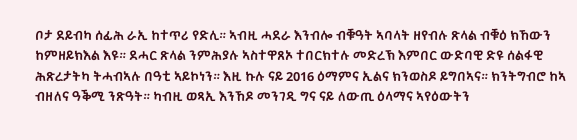ቦታ ደይብካ ሰፊሕ ራኢ ከተጥሪ የድሊ። ኣብዚ ሓደራ እንብሎ ብቑዓት ኣባላት ዘየብሉ ጽላል ብቑዕ ክኸውን ከምዘይክእል እዩ። ደሓር ጽላል ንምሕያሉ ኣስተዋጸኦ ተበርክተሉ መድረኽ እምበር ውድባዊ ድዩ ሰልፋዊ ሕጽረታትካ ትሓብኣሉ በዓቲ ኣይኮነን። እዚ ኩሉ ናይ 2016 ዕማምና ኢልና ክንወስዶ ይግበኣና። ክንትግብሮ ከኣ ብዘለና ዓቕሚ ንጽዓት። ካብዚ ወጻኢ እንኸዶ መንገዲ ግና ናይ ለውጢ ዕላማና ኣየዕውትን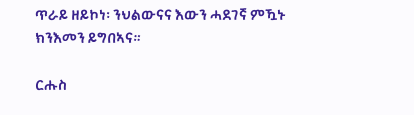ጥራይ ዘይኮነ፡ ንህልውናና እውን ሓደገኛ ምዃኑ ክንእመን ይግበኣና።

ርሑስ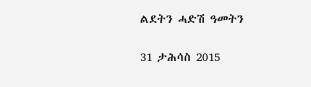ልደትን ሓድሽ ዓመትን

31 ታሕሳስ 2015